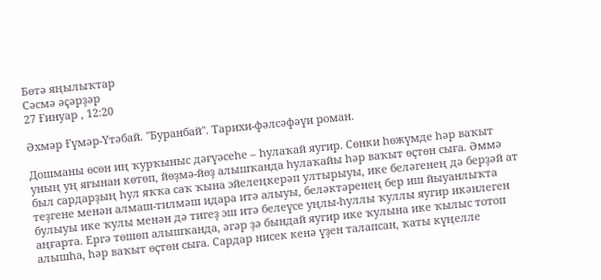Бөтә яңылыҡтар
Сәсмә әҫәрҙәр
27 Ғинуар , 12:20

Әхмәр Ғүмәр-Үтәбай. "Буранбай". Тарихи-фәлсәфәүи роман.

Дошманы өсөн иң ҡурҡыныс дәғүәсеһе – һулаҡай яугир. Сөнки һөжүмде һәр ваҡыт уның уң яғынан көтөп, йөҙмә-йөҙ алышҡанда һулаҡайы һәр ваҡыт өҫтөн сыға. Әммә был сардарҙың һул яҡҡа саҡ ҡына эйелеңкерәп ултырыуы, ике беләгенең дә берҙәй ат теҙгене менән алмаш-тилмәш идара итә алыуы, беләктәренең бер иш йыуанлыҡта булыуы ике ҡулы менән дә тигеҙ эш итә белеүсе уңлы-һуллы ҡуллы яугир икәнлеген аңғарта. Ергә төшөп алышҡанда, әгәр ҙә бындай яугир ике ҡулына ике ҡылыс тотоп алышһа, һәр ваҡыт өҫтөн сыға. Сардар нисек кенә үҙен талапсан, ҡаты күңелле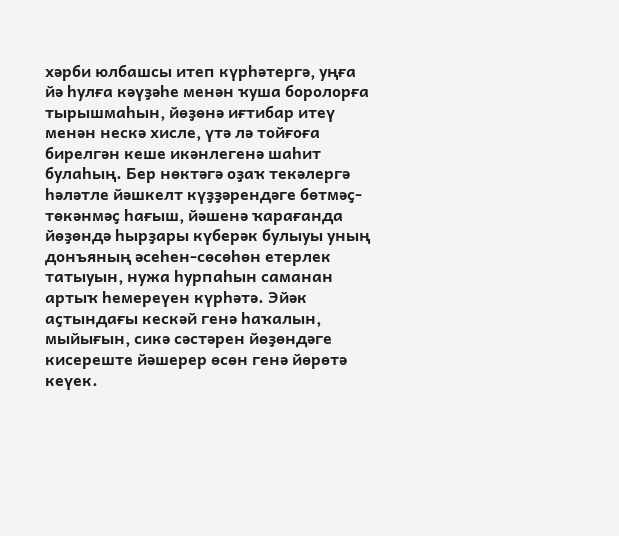хәрби юлбашсы итеп күрһәтергә, уңға йә һулға кәүҙәһе менән ҡуша боролорға тырышмаһын, йөҙөнә иғтибар итеү менән нескә хисле, үтә лә тойғоға бирелгән кеше икәнлегенә шаһит булаһың. Бер нөктәгә оҙаҡ текәлергә һәләтле йәшкелт күҙҙәрендәге бөтмәҫ-төкәнмәҫ һағыш, йәшенә ҡарағанда йөҙөндә һырҙары күберәк булыуы уның донъяның әсеһен-сөсөһөн етерлек татыуын, нужа һурпаһын саманан артыҡ һемереүен күрһәтә. Эйәк аҫтындағы кескәй генә һаҡалын, мыйығын, сикә сәстәрен йөҙөндәге кисереште йәшерер өсөн генә йөрөтә кеүек.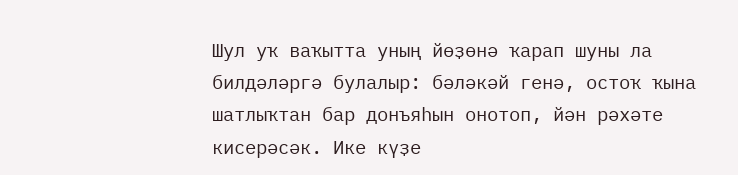Шул уҡ ваҡытта уның йөҙөнә ҡарап шуны ла билдәләргә булалыр: бәләкәй генә, остоҡ ҡына шатлыҡтан бар донъяһын онотоп, йән рәхәте кисерәсәк. Ике күҙе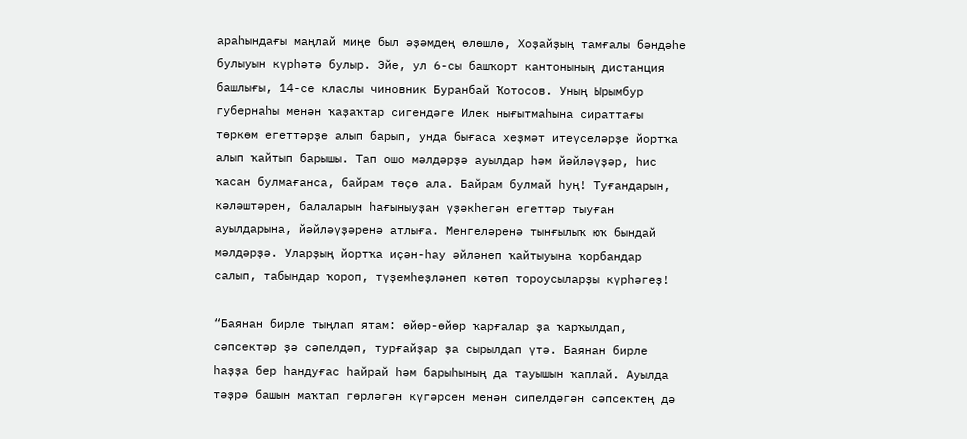араһындағы маңлай миңе был әҙәмдең өлөшлө, Хоҙайҙың тамғалы бәндәһе булыуын күрһәтә булыр. Эйе, ул 6-сы башҡорт кантонының дистанция башлығы, 14-се класлы чиновник Буранбай Ҡотосов. Уның Ырымбур губернаһы менән ҡаҙаҡтар сигендәге Илек нығытмаһына сираттағы төркөм егеттәрҙе алып барып, унда бығаса хеҙмәт итеүселәрҙе йортҡа алып ҡайтып барышы. Тап ошо мәлдәрҙә ауылдар һәм йәйләүҙәр, һис ҡасан булмағанса, байрам төҫө ала. Байрам булмай һуң! Туғандарын, кәләштәрен, балаларын һағыныуҙан үҙәкһегән егеттәр тыуған ауылдарына, йәйләүҙәренә атлыға. Менгеләренә тынғылыҡ юҡ бындай мәлдәрҙә. Уларҙың йортҡа иҫән-һау әйләнеп ҡайтыуына ҡорбандар салып, табындар ҡороп, түҙемһеҙләнеп көтөп тороусыларҙы күрһәгеҙ!

“Баянан бирле тыңлап ятам: өйөр-өйөр ҡарғалар ҙа ҡарҡылдап, сәпсектәр ҙә сәпелдәп, турғайҙар ҙа сырылдап үтә. Баянан бирле һаҙҙа бер һандуғас һайрай һәм барыһының да тауышын ҡаплай. Ауылда тәҙрә башын маҡтап гөрләгән күгәрсен менән сипелдәгән сәпсектең дә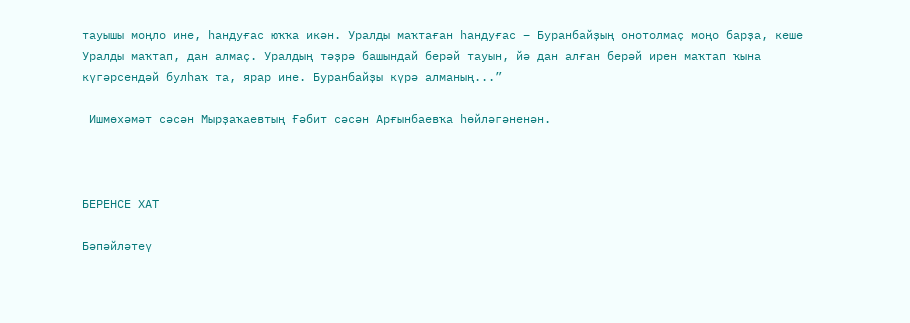тауышы моңло ине, һандуғас юҡҡа икән. Уралды маҡтаған һандуғас – Буранбайҙың онотолмаҫ моңо барҙа, кеше Уралды маҡтап, дан алмаҫ. Уралдың тәҙрә башындай берәй тауын, йә дан алған берәй ирен маҡтап ҡына күгәрсендәй булһаҡ та, ярар ине. Буранбайҙы күрә алманың...”

 Ишмөхәмәт сәсән Мырҙаҡаевтың Ғәбит сәсән Арғынбаевҡа һөйләгәненән.



БЕРЕНСЕ ХАТ

Бәпәйләтеү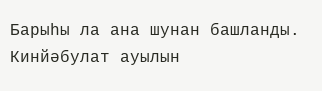Барыһы ла ана шунан башланды. Кинйәбулат ауылын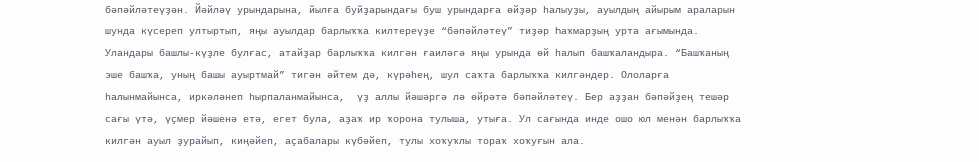бәпәйләтеүҙән. Йәйләү урындарына, йылға буйҙарындағы буш урындарға өйҙәр һалыуҙы, ауылдың айырым араларын шунда күсереп ултыртып, яңы ауылдар барлыҡҡа килтереүҙе “бәпәйләтеү” тиҙәр Һаҡмарҙың урта ағымында. Уландары башлы-күҙле булғас, атайҙар барлыҡҡа килгән ғаиләгә яңы урында өй һалып башҡаландыра. “Башҡаның эше башҡа, уның башы ауыртмай” тигән әйтем дә, күрәһең, шул саҡта барлыҡҡа килгәндер. Ололарға һалынмайынса, иркәләнеп һырпаланмайынса,  үҙ аллы йәшәргә лә өйрәтә бәпәйләтеү. Бер аҙҙан бәпәйҙең тешәр сағы үтә, үҫмер йәшенә етә, егет була, аҙаҡ ир ҡорона тулыша, утыға. Ул сағында инде ошо юл менән барлыҡҡа килгән ауыл ҙурайып, киңәйеп, аҫабалары күбәйеп, тулы хоҡуҡлы тораҡ хоҡуғын ала.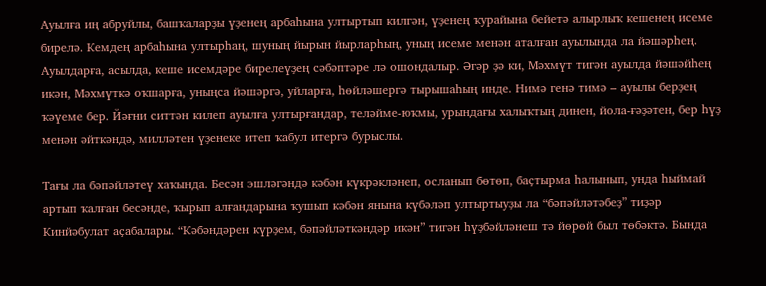Ауылға иң абруйлы, башҡаларҙы үҙенең арбаһына ултыртып килгән, үҙенең ҡурайына бейетә алырлыҡ кешенең исеме бирелә. Кемдең арбаһына ултырһаң, шуның йырын йырларһың, уның исеме менән аталған ауылында ла йәшәрһең. Ауылдарға, асылда, кеше исемдәре бирелеүҙең сәбәптәре лә ошондалыр. Әгәр ҙә ки, Мәхмүт тигән ауылда йәшәйһең икән, Мәхмүткә оҡшарға, уныңса йәшәргә, уйларға, һөйләшергә тырышаһың инде. Нимә генә тимә – ауылы берҙең ҡәүеме бер. Йәғни ситтән килеп ауылға ултырғандар, теләйме-юҡмы, урындағы халыҡтың динен, йола-ғәҙәтен, бер һүҙ менән әйткәндә, милләтен үҙенеке итеп ҡабул итергә бурыслы.

Тағы ла бәпәйләтеү хаҡында. Бесән эшләгәндә кәбән күкрәкләнеп, осланып бөтөп, баҫтырма һалынып, унда һыймай артып ҡалған бесәнде, ҡырып алғандарына ҡушып кәбән янына күбәләп ултыртыуҙы ла “бәпәйләтәбеҙ” тиҙәр Кинйәбулат аҫабалары. “Кәбәндәрен күрҙем, бәпәйләткәндәр икән” тигән һүҙбәйләнеш тә йөрөй был төбәктә. Бында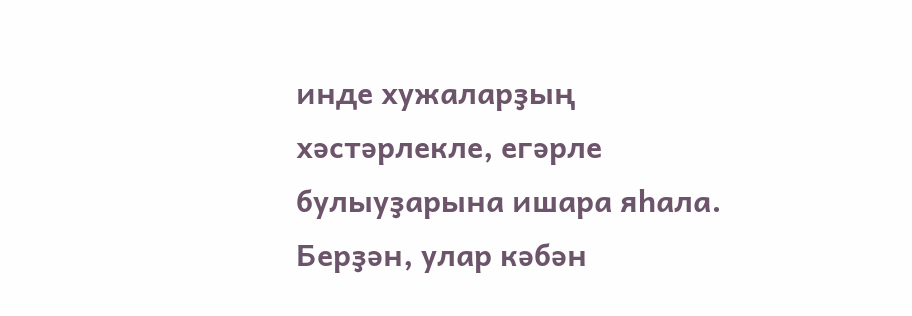инде хужаларҙың хәстәрлекле, егәрле булыуҙарына ишара яһала. Берҙән, улар кәбән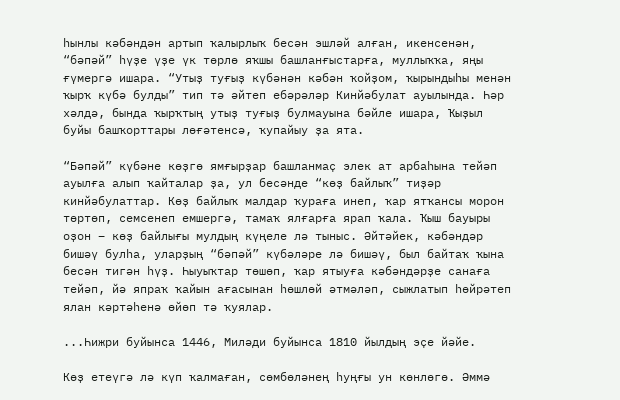һынлы кәбәндән артып ҡалырлыҡ бесән эшләй алған, икенсенән, “бәпәй” һүҙе үҙе үк төрлө яҡшы башланғыстарға, муллыҡҡа, яңы ғүмергә ишара. “Утыҙ туғыҙ күбәнән кәбән ҡойҙом, ҡырындыһы менән ҡырҡ күбә булды” тип тә әйтеп ебәрәләр Кинйәбулат ауылында. Һәр хәлдә, бында ҡырҡтың утыҙ туғыҙ булмауына бәйле ишара, Ҡыҙыл буйы башҡорттары лөғәтенсә, ҡупайыу ҙа ята.

“Бәпәй” күбәне көҙгө ямғырҙар башланмаҫ элек ат арбаһына тейәп ауылға алып ҡайталар ҙа, ул бесәнде “көҙ байлыҡ” тиҙәр кинйәбулаттар. Көҙ байлыҡ малдар ҡураға инеп, ҡар ятҡансы морон төртөп, семсенеп емшергә, тамаҡ ялғарға ярап ҡала. Ҡыш бауыры оҙон – көҙ байлығы мулдың күңеле лә тыныс. Әйтәйек, кәбәндәр бишәү булһа, уларҙың “бәпәй” күбәләре лә бишәү, был байтаҡ ҡына бесән тигән һүҙ. Һыуыҡтар төшөп, ҡар ятыуға кәбәндәрҙе санаға тейәп, йә япраҡ ҡайын ағасынан һөшлөй әтмәләп, сыжлатып һөйрәтеп ялан кәртәһенә өйөп тә ҡуялар.

...Һижри буйынса 1446, Миләди буйынса 1810 йылдың эҫе йәйе.

Көҙ етеүгә лә күп ҡалмаған, сөмбөләнең һуңғы ун көнлөгө. Әммә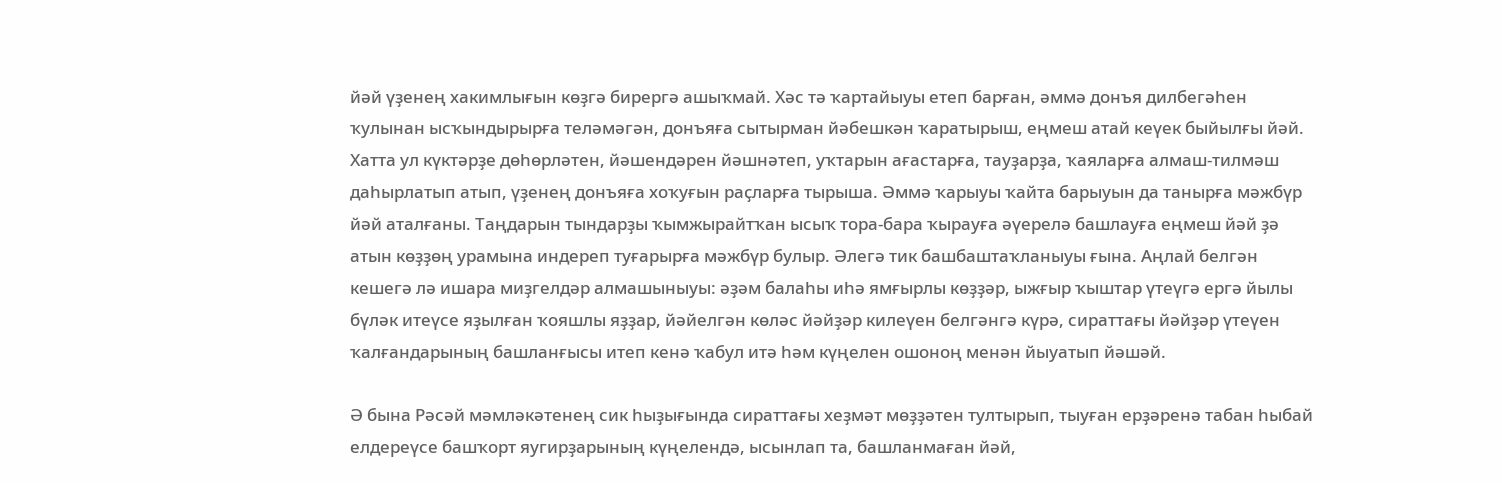йәй үҙенең хакимлығын көҙгә бирергә ашыҡмай. Хәс тә ҡартайыуы етеп барған, әммә донъя дилбегәһен ҡулынан ысҡындырырға теләмәгән, донъяға сытырман йәбешкән ҡаратырыш, еңмеш атай кеүек быйылғы йәй. Хатта ул күктәрҙе дөһөрләтен, йәшендәрен йәшнәтеп, уҡтарын ағастарға, тауҙарҙа, ҡаяларға алмаш-тилмәш даһырлатып атып, үҙенең донъяға хоҡуғын раҫларға тырыша. Әммә ҡарыуы ҡайта барыуын да танырға мәжбүр йәй аталғаны. Таңдарын тындарҙы ҡымжырайтҡан ысыҡ тора-бара ҡырауға әүерелә башлауға еңмеш йәй ҙә атын көҙҙөң урамына индереп туғарырға мәжбүр булыр. Әлегә тик башбаштаҡланыуы ғына. Аңлай белгән кешегә лә ишара миҙгелдәр алмашыныуы: әҙәм балаһы иһә ямғырлы көҙҙәр, ыжғыр ҡыштар үтеүгә ергә йылы бүләк итеүсе яҙылған ҡояшлы яҙҙар, йәйелгән көләс йәйҙәр килеүен белгәнгә күрә, сираттағы йәйҙәр үтеүен ҡалғандарының башланғысы итеп кенә ҡабул итә һәм күңелен ошоноң менән йыуатып йәшәй.

Ә бына Рәсәй мәмләкәтенең сик һыҙығында сираттағы хеҙмәт мөҙҙәтен тултырып, тыуған ерҙәренә табан һыбай елдереүсе башҡорт яугирҙарының күңелендә, ысынлап та, башланмаған йәй,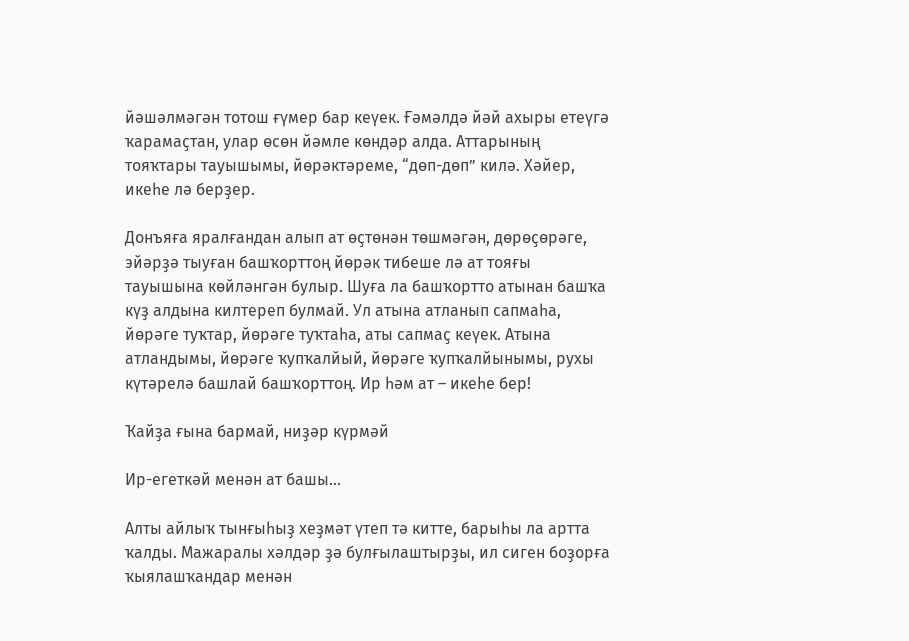йәшәлмәгән тотош ғүмер бар кеүек. Ғәмәлдә йәй ахыры етеүгә ҡарамаҫтан, улар өсөн йәмле көндәр алда. Аттарының тояҡтары тауышымы, йөрәктәреме, “дөп-дөп” килә. Хәйер, икеһе лә берҙер.

Донъяға яралғандан алып ат өҫтөнән төшмәгән, дөрөҫөрәге, эйәрҙә тыуған башҡорттоң йөрәк тибеше лә ат тояғы тауышына көйләнгән булыр. Шуға ла башҡортто атынан башҡа күҙ алдына килтереп булмай. Ул атына атланып сапмаһа, йөрәге туҡтар, йөрәге туҡтаһа, аты сапмаҫ кеүек. Атына атландымы, йөрәге ҡупҡалйый, йөрәге ҡупҡалйынымы, рухы күтәрелә башлай башҡорттоң. Ир һәм ат – икеһе бер!

Ҡайҙа ғына бармай, ниҙәр күрмәй

Ир-егеткәй менән ат башы...

Алты айлыҡ тынғыһыҙ хеҙмәт үтеп тә китте, барыһы ла артта ҡалды. Мажаралы хәлдәр ҙә булғылаштырҙы, ил сиген боҙорға ҡыялашҡандар менән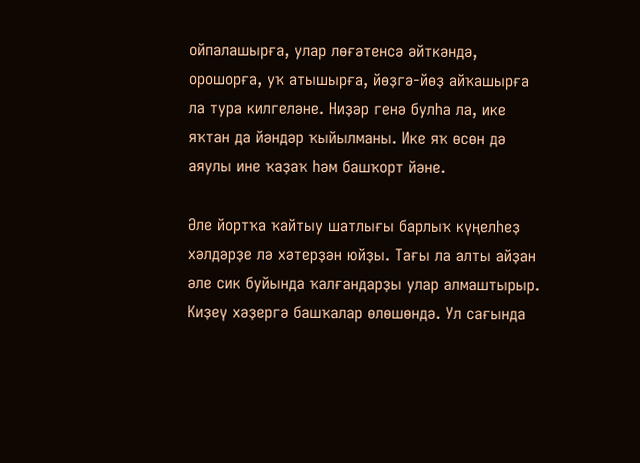ойпалашырға, улар лөғәтенсә әйткәндә, орошорға, уҡ атышырға, йөҙгә-йөҙ айҡашырға ла тура килгеләне. Ниҙәр генә булһа ла, ике яҡтан да йәндәр ҡыйылманы. Ике яҡ өсөн дә аяулы ине ҡаҙаҡ һәм башҡорт йәне.

Әле йортҡа ҡайтыу шатлығы барлыҡ күңелһеҙ хәлдәрҙе лә хәтерҙән юйҙы. Тағы ла алты айҙан әле сик буйында ҡалғандарҙы улар алмаштырыр. Киҙеү хәҙергә башҡалар өлөшөндә. Ул сағында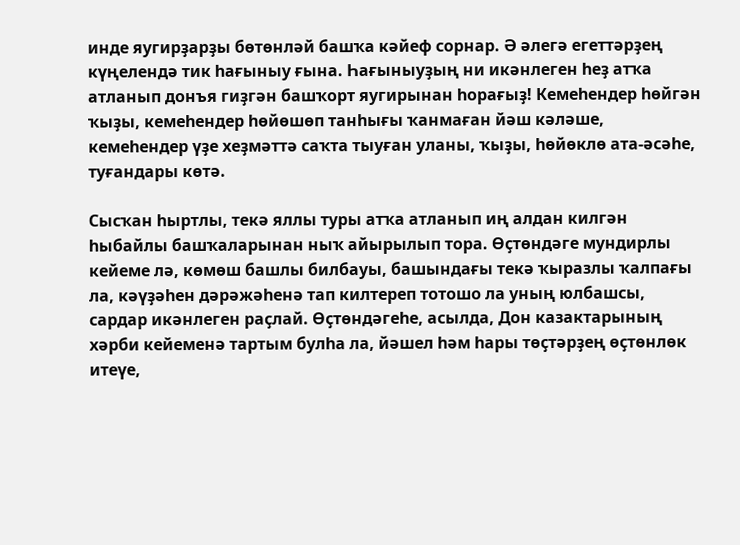инде яугирҙарҙы бөтөнләй башҡа кәйеф сорнар. Ә әлегә егеттәрҙең күңелендә тик һағыныу ғына. Һағыныуҙың ни икәнлеген һеҙ атҡа атланып донъя гиҙгән башҡорт яугирынан һорағыҙ! Кемеһендер һөйгән ҡыҙы, кемеһендер һөйөшөп танһығы ҡанмаған йәш кәләше, кемеһендер үҙе хеҙмәттә саҡта тыуған уланы, ҡыҙы, һөйөклө ата-әсәһе, туғандары көтә.

Сысҡан һыртлы, текә яллы туры атҡа атланып иң алдан килгән һыбайлы башҡаларынан ныҡ айырылып тора. Өҫтөндәге мундирлы кейеме лә, көмөш башлы билбауы, башындағы текә ҡыразлы ҡалпағы  ла, кәүҙәһен дәрәжәһенә тап килтереп тотошо ла уның юлбашсы, сардар икәнлеген раҫлай. Өҫтөндәгеһе, асылда, Дон казактарының хәрби кейеменә тартым булһа ла, йәшел һәм һары төҫтәрҙең өҫтөнлөк итеүе,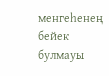менгеһенең бейек булмауы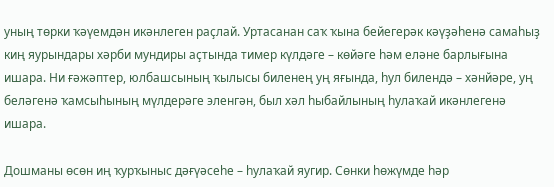уның төрки ҡәүемдән икәнлеген раҫлай. Уртасанан саҡ ҡына бейегерәк кәүҙәһенә самаһыҙ киң яурындары хәрби мундиры аҫтында тимер күлдәге – көйәге һәм еләне барлығына ишара. Ни ғәжәптер, юлбашсының ҡылысы биленең уң яғында, һул билендә – хәнйәре, уң беләгенә ҡамсыһының мүлдерәге эленгән, был хәл һыбайлының һулаҡай икәнлегенә ишара.

Дошманы өсөн иң ҡурҡыныс дәғүәсеһе – һулаҡай яугир. Сөнки һөжүмде һәр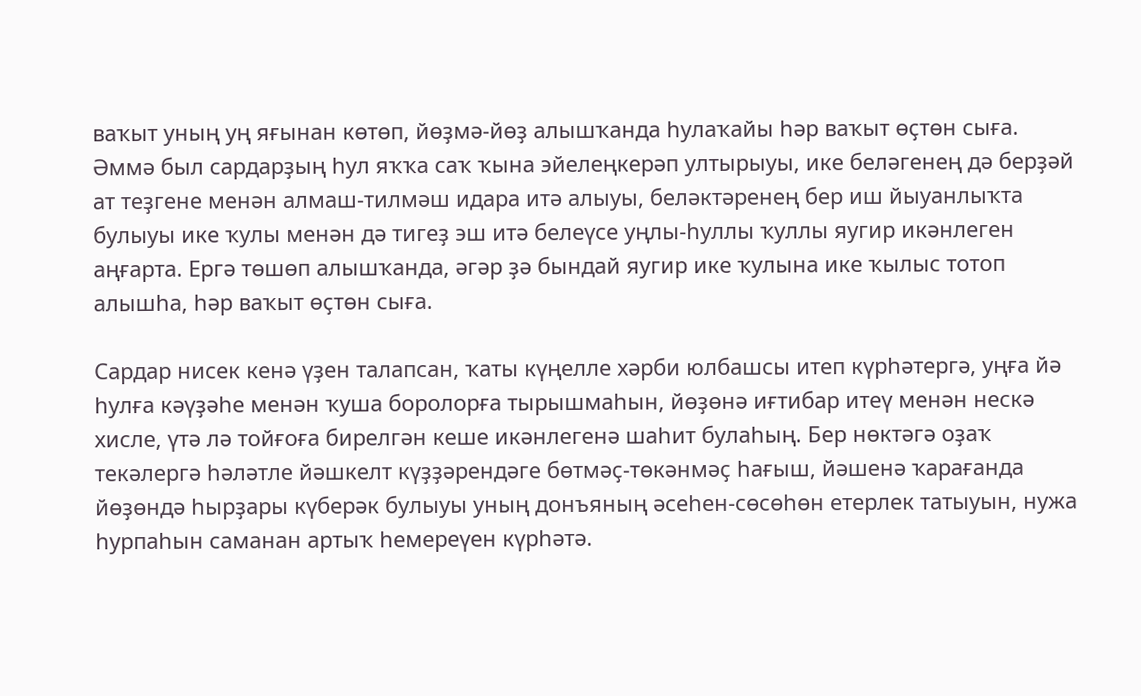ваҡыт уның уң яғынан көтөп, йөҙмә-йөҙ алышҡанда һулаҡайы һәр ваҡыт өҫтөн сыға. Әммә был сардарҙың һул яҡҡа саҡ ҡына эйелеңкерәп ултырыуы, ике беләгенең дә берҙәй ат теҙгене менән алмаш-тилмәш идара итә алыуы, беләктәренең бер иш йыуанлыҡта булыуы ике ҡулы менән дә тигеҙ эш итә белеүсе уңлы-һуллы ҡуллы яугир икәнлеген аңғарта. Ергә төшөп алышҡанда, әгәр ҙә бындай яугир ике ҡулына ике ҡылыс тотоп алышһа, һәр ваҡыт өҫтөн сыға.

Сардар нисек кенә үҙен талапсан, ҡаты күңелле хәрби юлбашсы итеп күрһәтергә, уңға йә һулға кәүҙәһе менән ҡуша боролорға тырышмаһын, йөҙөнә иғтибар итеү менән нескә хисле, үтә лә тойғоға бирелгән кеше икәнлегенә шаһит булаһың. Бер нөктәгә оҙаҡ текәлергә һәләтле йәшкелт күҙҙәрендәге бөтмәҫ-төкәнмәҫ һағыш, йәшенә ҡарағанда йөҙөндә һырҙары күберәк булыуы уның донъяның әсеһен-сөсөһөн етерлек татыуын, нужа һурпаһын саманан артыҡ һемереүен күрһәтә.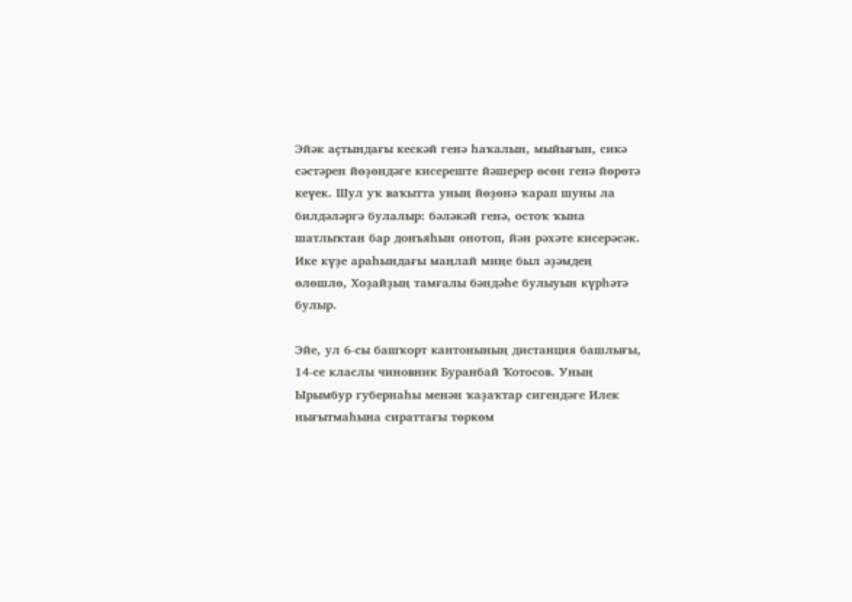Эйәк аҫтындағы кескәй генә һаҡалын, мыйығын, сикә сәстәрен йөҙөндәге кисереште йәшерер өсөн генә йөрөтә кеүек. Шул уҡ ваҡытта уның йөҙөнә ҡарап шуны ла билдәләргә булалыр: бәләкәй генә, остоҡ ҡына шатлыҡтан бар донъяһын онотоп, йән рәхәте кисерәсәк. Ике күҙе араһындағы маңлай миңе был әҙәмдең өлөшлө, Хоҙайҙың тамғалы бәндәһе булыуын күрһәтә булыр.

Эйе, ул 6-сы башҡорт кантонының дистанция башлығы, 14-се класлы чиновник Буранбай Ҡотосов. Уның Ырымбур губернаһы менән ҡаҙаҡтар сигендәге Илек нығытмаһына сираттағы төркөм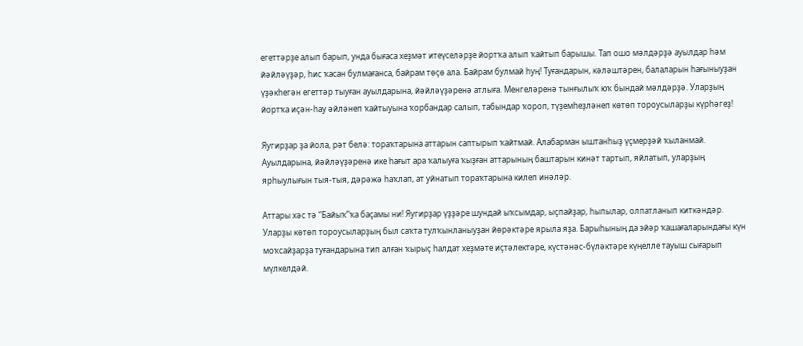егеттәрҙе алып барып, унда бығаса хеҙмәт итеүселәрҙе йортҡа алып ҡайтып барышы. Тап ошо мәлдәрҙә ауылдар һәм йәйләүҙәр, һис ҡасан булмағанса, байрам төҫө ала. Байрам булмай һуң! Туғандарын, кәләштәрен, балаларын һағыныуҙан үҙәкһегән егеттәр тыуған ауылдарына, йәйләүҙәренә атлыға. Менгеләренә тынғылыҡ юҡ бындай мәлдәрҙә. Уларҙың йортҡа иҫән-һау әйләнеп ҡайтыуына ҡорбандар салып, табындар ҡороп, түҙемһеҙләнеп көтөп тороусыларҙы күрһәгеҙ!

Яугирҙар ҙа йола, рәт белә: тораҡтарына аттарын саптырып ҡайтмай. Алабарман ыштанһыҙ үҫмерҙәй ҡыланмай. Ауылдарына, йәйләүҙәренә ике һағыт ара ҡалыуға ҡыҙған аттарының баштарын кинәт тартып, яйлатып, уларҙың ярһыулығын тыя-тыя, дәрәжә һаҡлап, ат уйнатып тораҡтарына килеп инәләр.

Аттары хәс тә “Байыҡ”ҡа баҫамы ни! Яугирҙар үҙҙәре шундай ыҡсымдар, ыҫпайҙар, һыпылар, олпатланып киткәндәр. Уларҙы көтөп тороусыларҙың был саҡта тулҡынланыуҙан йөрәктәре ярыла яҙа. Барыһының да эйәр ҡашағаларындағы күн моҡсайҙарҙа туғандарына тип алған ҡырыҫ һалдат хеҙмәте иҫтәлектәре, күстәнәс-бүләктәре күңелле тауыш сығарып мүлкелдәй.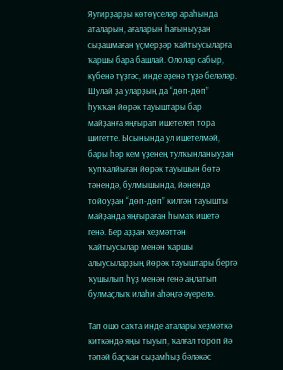Яугирҙарҙы көтөүселәр араһында аталарын, ағаларын һағыныуҙан сыҙашмаған үҫмерҙәр ҡайтыусыларға ҡаршы бара башлай. Ололар сабыр, күбенә түҙгәс, инде әҙенә түҙә беләләр. Шулай ҙа уларҙың да “дөп-дөп” һуҡҡан йөрәк тауыштары бар майҙанға яңғырап ишетелеп тора шигетте. Ысынында ул ишетелмәй, бары һәр кем үҙенең тулҡынланыуҙан ҡупҡалйыған йөрәк тауышын бөтә тәнендә, булмышында, йәнендә тойоуҙан “дөп-дөп” килгән тауышты майҙанда яңғыраған һымаҡ ишетә генә. Бер аҙҙан хеҙмәттән ҡайтыусылар менән ҡаршы алыусыларҙың йөрәк тауыштары бергә ҡушылып һүҙ менән генә аңлатып булмаҫлыҡ илаһи аһәңгә әүерелә.

Тап ошо саҡта инде аталары хеҙмәткә киткәндә яңы тыуып, ҡалғал тороп йә тәпәй баҫҡан сыҙамһыҙ бәләкәс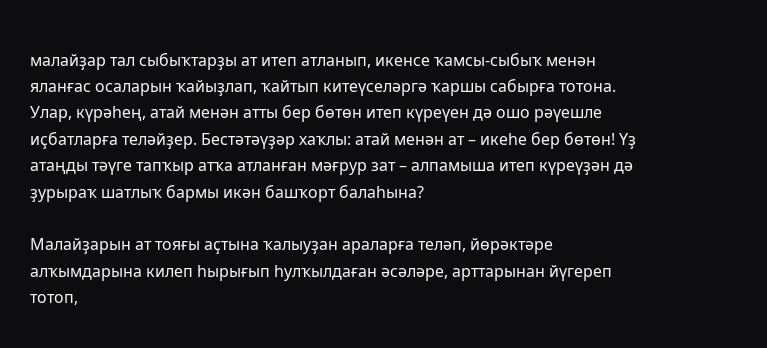малайҙар тал сыбыҡтарҙы ат итеп атланып, икенсе ҡамсы-сыбыҡ менән яланғас осаларын ҡайыҙлап, ҡайтып китеүселәргә ҡаршы сабырға тотона. Улар, күрәһең, атай менән атты бер бөтөн итеп күреүен дә ошо рәүешле иҫбатларға теләйҙер. Бестәтәүҙәр хаҡлы: атай менән ат – икеһе бер бөтөн! Үҙ атаңды тәүге тапҡыр атҡа атланған мәғрур зат – алпамыша итеп күреүҙән дә ҙурыраҡ шатлыҡ бармы икән башҡорт балаһына?

Малайҙарын ат тояғы аҫтына ҡалыуҙан араларға теләп, йөрәктәре алҡымдарына килеп һырығып һулҡылдаған әсәләре, арттарынан йүгереп тотоп,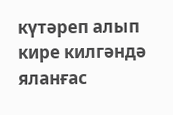күтәреп алып кире килгәндә яланғас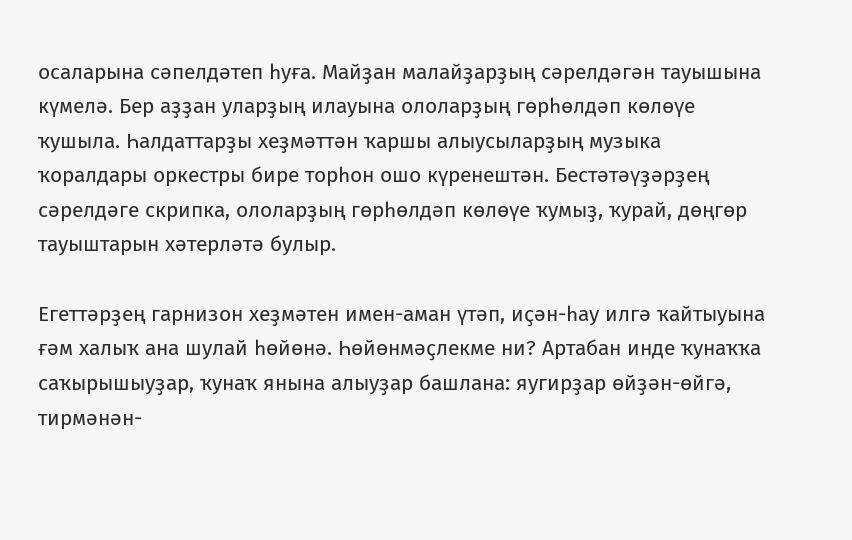осаларына сәпелдәтеп һуға. Майҙан малайҙарҙың сәрелдәгән тауышына күмелә. Бер аҙҙан уларҙың илауына ололарҙың гөрһөлдәп көлөүе ҡушыла. Һалдаттарҙы хеҙмәттән ҡаршы алыусыларҙың музыка ҡоралдары оркестры бире торһон ошо күренештән. Бестәтәүҙәрҙең сәрелдәге скрипка, ололарҙың гөрһөлдәп көлөүе ҡумыҙ, ҡурай, дөңгөр тауыштарын хәтерләтә булыр.

Егеттәрҙең гарнизон хеҙмәтен имен-аман үтәп, иҫән-һау илгә ҡайтыуына ғәм халыҡ ана шулай һөйөнә. Һөйөнмәҫлекме ни? Артабан инде ҡунаҡҡа саҡырышыуҙар, ҡунаҡ янына алыуҙар башлана: яугирҙар өйҙән-өйгә, тирмәнән-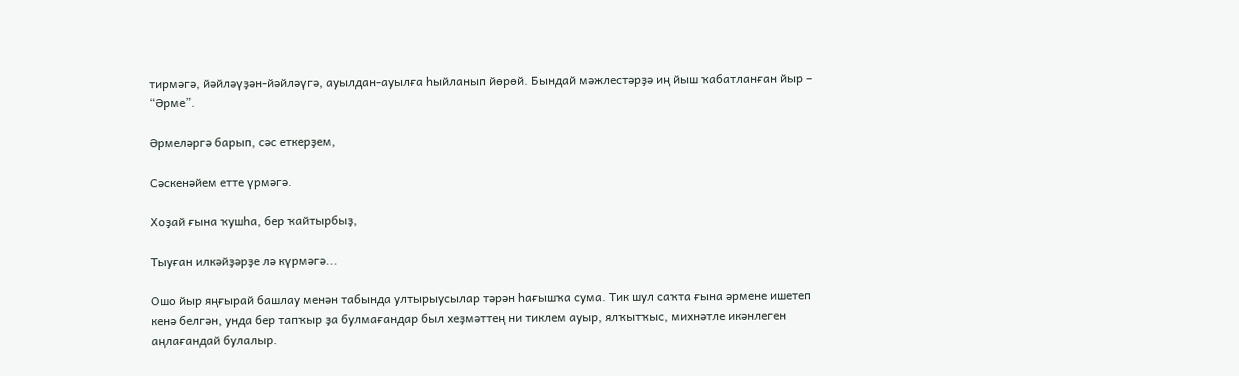тирмәгә, йәйләүҙән-йәйләүгә, ауылдан-ауылға һыйланып йөрөй. Бындай мәжлестәрҙә иң йыш ҡабатланған йыр – “Әрме”.

Әрмеләргә барып, сәс еткерҙем,

Сәскенәйем етте үрмәгә.

Хоҙай ғына ҡушһа, бер ҡайтырбыҙ,

Тыуған илкәйҙәрҙе лә күрмәгә...

Ошо йыр яңғырай башлау менән табында ултырыусылар тәрән һағышҡа сума. Тик шул саҡта ғына әрмене ишетеп кенә белгән, унда бер тапҡыр ҙа булмағандар был хеҙмәттең ни тиклем ауыр, ялҡытҡыс, михнәтле икәнлеген аңлағандай булалыр.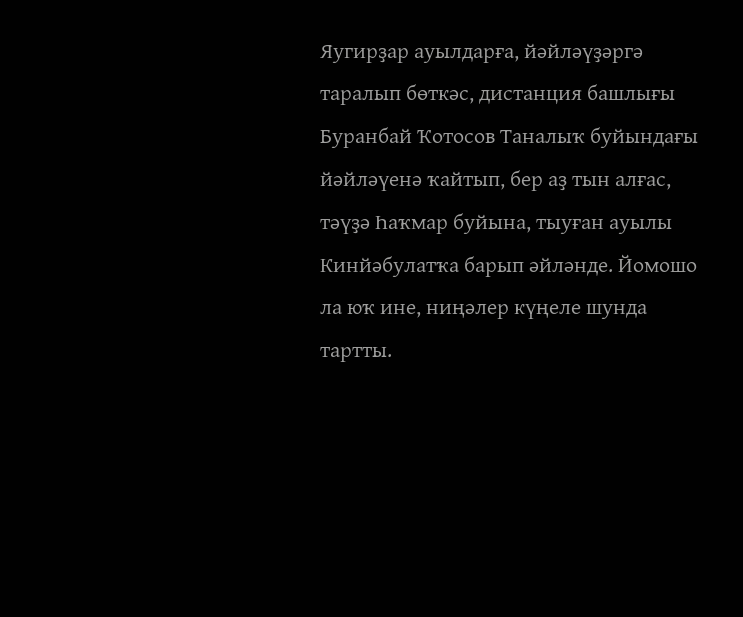Яугирҙар ауылдарға, йәйләүҙәргә таралып бөткәс, дистанция башлығы Буранбай Ҡотосов Таналыҡ буйындағы йәйләүенә ҡайтып, бер аҙ тын алғас, тәүҙә Һаҡмар буйына, тыуған ауылы Кинйәбулатҡа барып әйләнде. Йомошо ла юҡ ине, ниңәлер күңеле шунда тартты.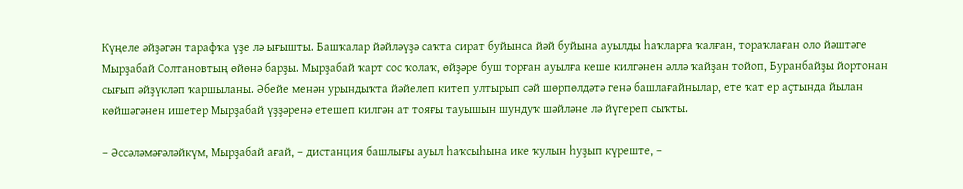Күңеле әйҙәгән тарафҡа үҙе лә ығышты. Башҡалар йәйләүҙә саҡта сират буйынса йәй буйына ауылды һаҡларға ҡалған, тораҡлаған оло йәштәге Мырҙабай Солтановтың өйөнә барҙы. Мырҙабай ҡарт сос ҡолаҡ, өйҙәре буш торған ауылға кеше килгәнен әллә ҡайҙан тойоп, Буранбайҙы йортонан сығып әйҙүкләп ҡаршыланы. Әбейе менән урындыҡта йәйелеп китеп ултырып сәй шөрпөлдәтә генә башлағайнылар, ете ҡат ер аҫтында йылан көйшәгәнен ишетер Мырҙабай үҙҙәренә етешеп килгән ат тояғы тауышын шундуҡ шәйләне лә йүгереп сыҡты.

– Әссәләмәғәләйкүм, Мырҙабай ағай, – дистанция башлығы ауыл һаҡсыһына ике ҡулын һуҙып күреште, –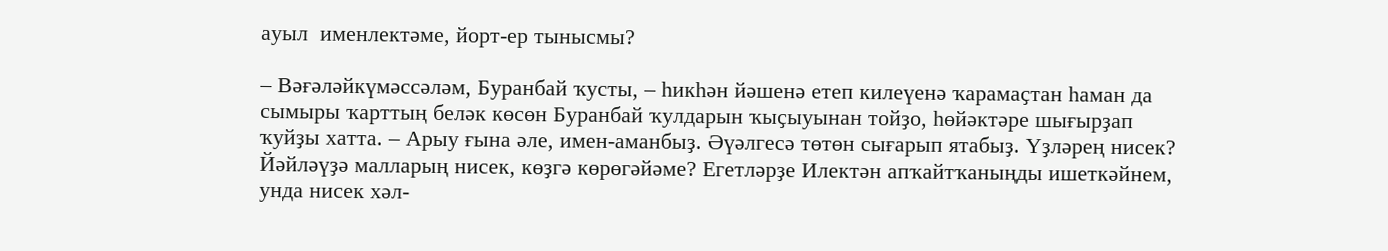ауыл  именлектәме, йорт-ер тынысмы?

– Вәғәләйкүмәссәләм, Буранбай ҡусты, – һикһән йәшенә етеп килеүенә ҡарамаҫтан һаман да сымыры ҡарттың беләк көсөн Буранбай ҡулдарын ҡыҫыуынан тойҙо, һөйәктәре шығырҙап ҡуйҙы хатта. – Арыу ғына әле, имен-аманбыҙ. Әүәлгесә төтөн сығарып ятабыҙ. Үҙләрең нисек? Йәйләүҙә малларың нисек, көҙгә көрөгәйәме? Егетләрҙе Илектән апҡайтҡаныңды ишеткәйнем, унда нисек хәл-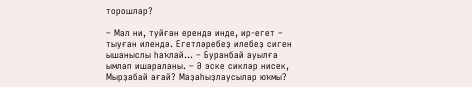торошлар?

– Мал ни, туйған ерендә инде, ир-егет – тыуған илендә. Егетләребеҙ илебеҙ сиген ышаныслы һаҡлай... – Буранбай ауылға ымлап ишараланы. – Ә эске сикләр нисек, Мырҙабай ағай? Маҙаһыҙлаусылар юҡмы?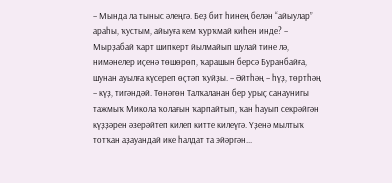– Мында ла тыныс әлеңгә. Беҙ бит һинең белән “айыулар” араһы, ҡустым, айыуға кем ҡурҡмай киһен инде? – Мырҙабай ҡарт шипкерт йылмайып шулай тине лә, нимәнелер иҫенә төшөрөп, ҡарашын берсә Буранбайға, шунан ауылға күсереп өҫтәп ҡуйҙы. – Әйтһәң – һүҙ, төртһәң – күҙ, тигәндәй. Төнәгөн Талҡаланан бер урыҫ санаунигы тажмыҡ Микола ҡолағын ҡарпайтып, ҡан һауып секрәйгән күҙҙәрен әзерәйтеп килеп китте килеүгә. Үҙенә мылтыҡ тотҡан аҙауандай ике һалдат та эйәргән...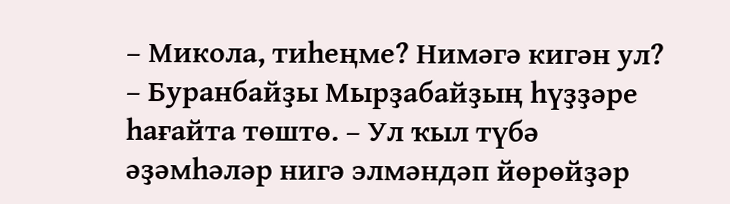– Микола, тиһеңме? Нимәгә кигән ул? – Буранбайҙы Мырҙабайҙың һүҙҙәре һағайта төштө. – Ул ҡыл түбә әҙәмһәләр нигә элмәндәп йөрөйҙәр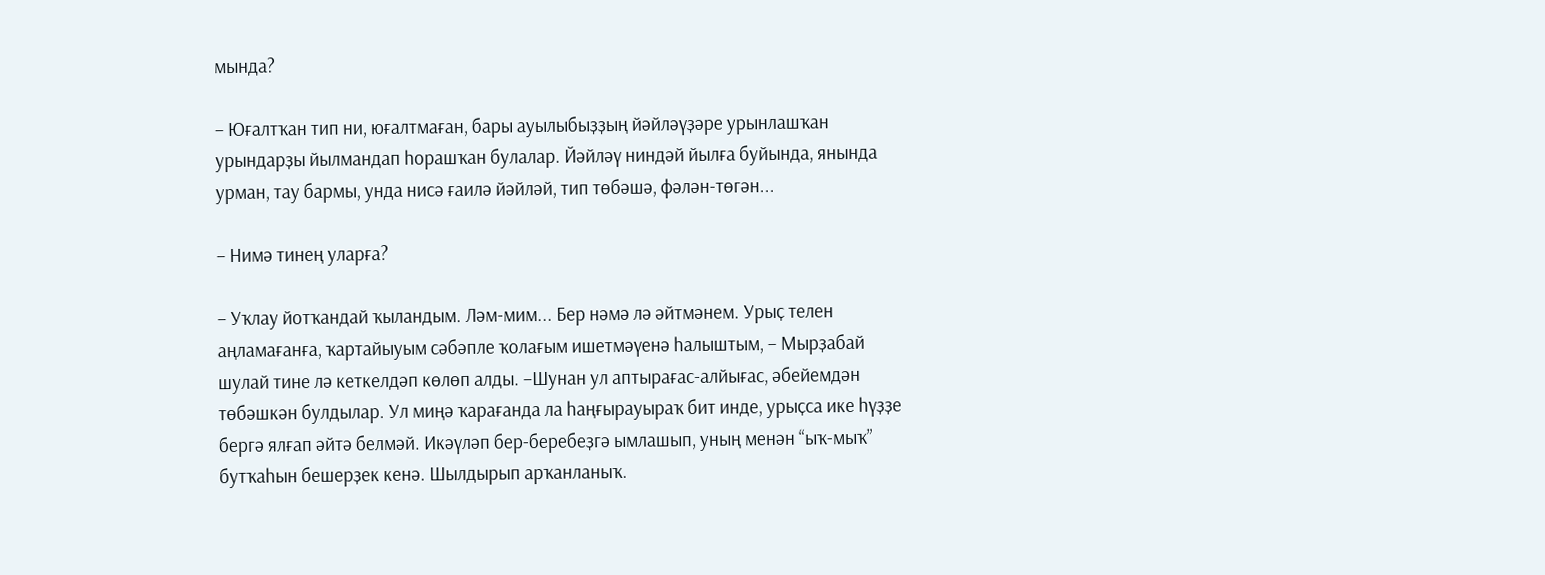мында?

– Юғалтҡан тип ни, юғалтмаған, бары ауылыбыҙҙың йәйләүҙәре урынлашҡан урындарҙы йылмандап һорашҡан булалар. Йәйләү ниндәй йылға буйында, янында урман, тау бармы, унда нисә ғаилә йәйләй, тип төбәшә, фәлән-төгән...

– Нимә тинең уларға?

– Уҡлау йотҡандай ҡыландым. Ләм-мим... Бер нәмә лә әйтмәнем. Урыҫ телен аңламағанға, ҡартайыуым сәбәпле ҡолағым ишетмәүенә һалыштым, – Мырҙабай шулай тине лә кеткелдәп көлөп алды. –Шунан ул аптырағас-алйығас, әбейемдән төбәшкән булдылар. Ул миңә ҡарағанда ла һаңғырауыраҡ бит инде, урыҫса ике һүҙҙе бергә ялғап әйтә белмәй. Икәүләп бер-беребеҙгә ымлашып, уның менән “ыҡ-мыҡ” бутҡаһын бешерҙек кенә. Шылдырып арҡанланыҡ.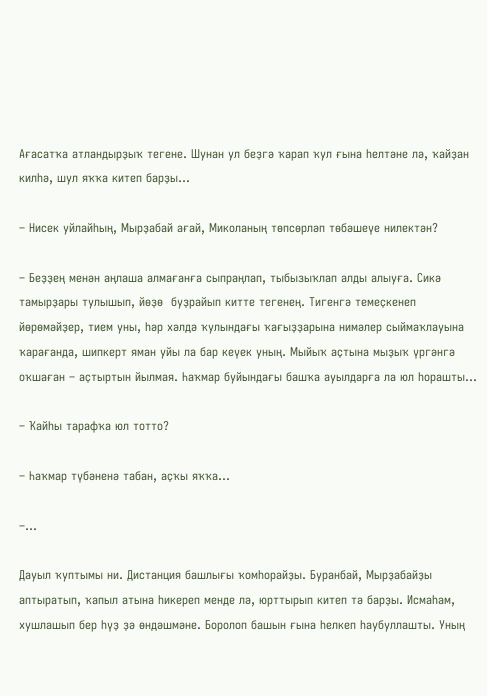Ағасатҡа атландырҙыҡ тегене. Шунан ул беҙгә ҡарап ҡул ғына һелтәне лә, ҡайҙан килһә, шул яҡҡа китеп барҙы...

– Нисек уйлайһың, Мырҙабай ағай, Миколаның төпсөрләп төбәшеүе нилектән?

– Беҙҙең менән аңлаша алмағанға сыпраңлап, тыбызыҡлап алды алыуға. Сикә тамырҙары тулышып, йөҙө  буҙрайып китте тегенең. Тигенгә темеҫкенеп йөрөмәйҙер, тием уны, һәр хәлдә ҡулындағы ҡағыҙҙарына нимәлер сыймаҡлауына ҡарағанда, шипкерт яман уйы ла бар кеүек уның. Мыйыҡ аҫтына мыҙыҡ үргәнгә оҡшаған – аҫтыртын йылмая. Һаҡмар буйындағы башҡа ауылдарға ла юл һорашты...

– Ҡайһы тарафҡа юл тотто?

– Һаҡмар түбәненә табан, аҫҡы яҡҡа...

–...

Дауыл ҡуптымы ни. Дистанция башлығы ҡомһорайҙы. Буранбай, Мырҙабайҙы аптыратып, ҡапыл атына һикереп менде лә, юрттырып китеп тә барҙы. Исмаһам, хушлашып бер һүҙ ҙә өндәшмәне. Боролоп башын ғына һелкеп һаубуллашты. Уның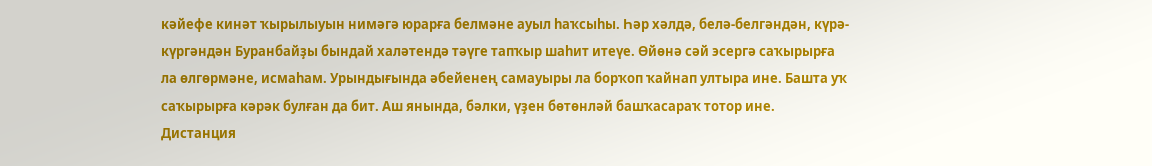кәйефе кинәт ҡырылыуын нимәгә юрарға белмәне ауыл һаҡсыһы. Һәр хәлдә, белә-белгәндән, күрә-күргәндән Буранбайҙы бындай халәтендә тәүге тапҡыр шаһит итеүе. Өйөнә сәй эсергә саҡырырға ла өлгөрмәне, исмаһам. Урындығында әбейенең самауыры ла борҡоп ҡайнап ултыра ине. Башта уҡ саҡырырға кәрәк булған да бит. Аш янында, бәлки, үҙен бөтөнләй башҡасараҡ тотор ине. Дистанция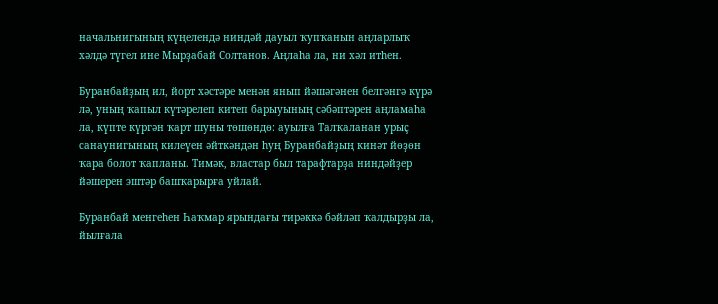начальнигының күңелендә ниндәй дауыл ҡупҡанын аңларлыҡ хәлдә түгел ине Мырҙабай Солтанов. Аңлаһа ла, ни хәл итһен.

Буранбайҙың ил, йорт хәстәре менән янып йәшәгәнен белгәнгә күрә лә, уның ҡапыл күтәрелеп китеп барыуының сәбәптәрен аңламаһа ла, күпте күргән ҡарт шуны төшөндө: ауылға Талҡаланан урыҫ санаунигының килеүен әйткәндән һуң Буранбайҙың кинәт йөҙөн ҡара болот ҡапланы. Тимәк, властар был тарафтарҙа ниндәйҙер йәшерен эштәр башҡарырға уйлай.

Буранбай менгеһен Һаҡмар ярындағы тирәккә бәйләп ҡалдырҙы ла, йылғала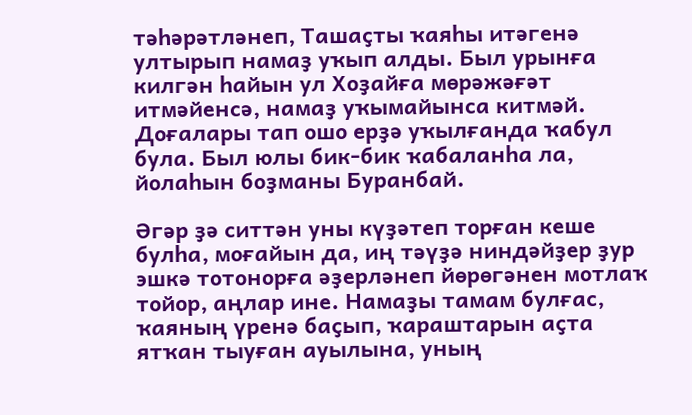тәһәрәтләнеп, Ташаҫты ҡаяһы итәгенә ултырып намаҙ уҡып алды. Был урынға килгән һайын ул Хоҙайға мөрәжәғәт итмәйенсә, намаҙ уҡымайынса китмәй. Доғалары тап ошо ерҙә уҡылғанда ҡабул була. Был юлы бик-бик ҡабаланһа ла, йолаһын боҙманы Буранбай.

Әгәр ҙә ситтән уны күҙәтеп торған кеше булһа, моғайын да, иң тәүҙә ниндәйҙер ҙур эшкә тотонорға әҙерләнеп йөрөгәнен мотлаҡ тойор, аңлар ине. Намаҙы тамам булғас, ҡаяның үренә баҫып, ҡараштарын аҫта ятҡан тыуған ауылына, уның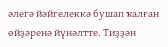әлегә йәйгелеккә бушап ҡалған өйҙәренә йүнәлтте. Тиҙҙән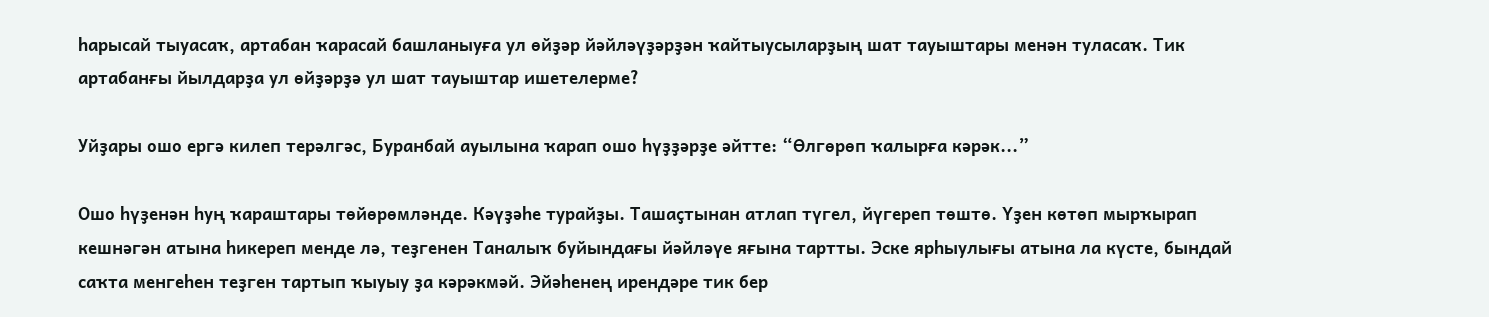һарысай тыуасаҡ, артабан ҡарасай башланыуға ул өйҙәр йәйләүҙәрҙән ҡайтыусыларҙың шат тауыштары менән туласаҡ. Тик артабанғы йылдарҙа ул өйҙәрҙә ул шат тауыштар ишетелерме?

Уйҙары ошо ергә килеп терәлгәс, Буранбай ауылына ҡарап ошо һүҙҙәрҙе әйтте: “Өлгөрөп ҡалырға кәрәк...”

Ошо һүҙенән һуң ҡараштары төйөрөмләнде. Кәүҙәһе турайҙы. Ташаҫтынан атлап түгел, йүгереп төштө. Үҙен көтөп мырҡырап кешнәгән атына һикереп менде лә, теҙгенен Таналыҡ буйындағы йәйләүе яғына тартты. Эске ярһыулығы атына ла күсте, бындай саҡта менгеһен теҙген тартып ҡыуыу ҙа кәрәкмәй. Эйәһенең ирендәре тик бер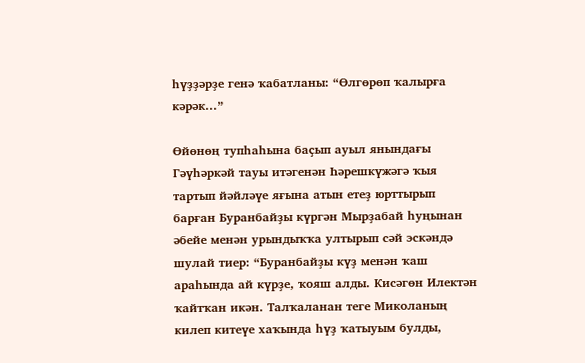һүҙҙәрҙе генә ҡабатланы: “Өлгөрөп ҡалырға кәрәк...”

Өйөнөң тупһаһына баҫып ауыл янындағы Гәүһәркәй тауы итәгенән Һәрешкүжәгә ҡыя тартып йәйләүе яғына атын етеҙ юрттырып барған Буранбайҙы күргән Мырҙабай һуңынан әбейе менән урындыҡҡа ултырып сәй эскәндә шулай тиер: “Буранбайҙы күҙ менән ҡаш араһында ай күрҙе, ҡояш алды. Кисәгөн Илектән ҡайтҡан икән. Талҡаланан теге Миколаның килеп китеүе хаҡында һүҙ ҡатыуым булды,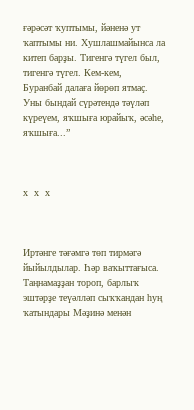ғәрәсәт ҡуптымы, йәненә ут ҡаптымы ни. Хушлашмайынса ла китеп барҙы. Тигенгә түгел был, тигенгә түгел. Кем-кем,  Буранбай далаға йөрөп ятмаҫ. Уны бындай сүрәтендә тәүләп күреүем, яҡшыға юрайыҡ, әсәһе, яҡшыға...”



х  х  х



Иртәнге тәғәмгә төп тирмәгә йыйылдылар. Һәр ваҡыттағыса. Таңнамаҙҙан тороп, барлыҡ эштәрҙе теүәлләп сыҡҡандан һуң ҡатындары Мәҙинә менән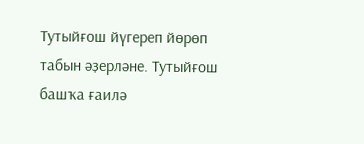Тутыйғош йүгереп йөрөп табын әҙерләне. Тутыйғош башҡа ғаилә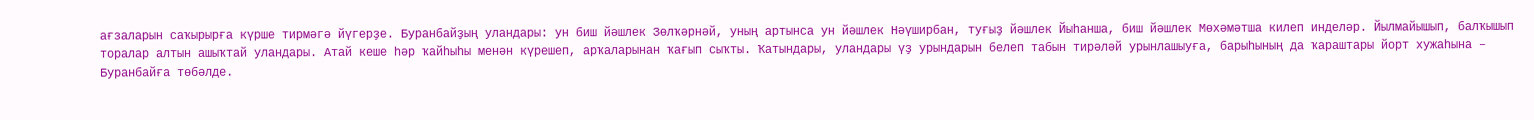ағзаларын саҡырырға күрше тирмәгә йүгерҙе. Буранбайҙың уландары: ун биш йәшлек Зөлҡәрнәй, уның артынса ун йәшлек Нәүширбан, туғыҙ йәшлек Йыһанша, биш йәшлек Мөхәмәтша килеп инделәр. Йылмайышып, балҡышып торалар алтын ашыҡтай уландары. Атай кеше һәр ҡайһыһы менән күрешеп, арҡаларынан ҡағып сыҡты. Ҡатындары, уландары үҙ урындарын белеп табын тирәләй урынлашыуға, барыһының да ҡараштары йорт хужаһына – Буранбайға төбәлде.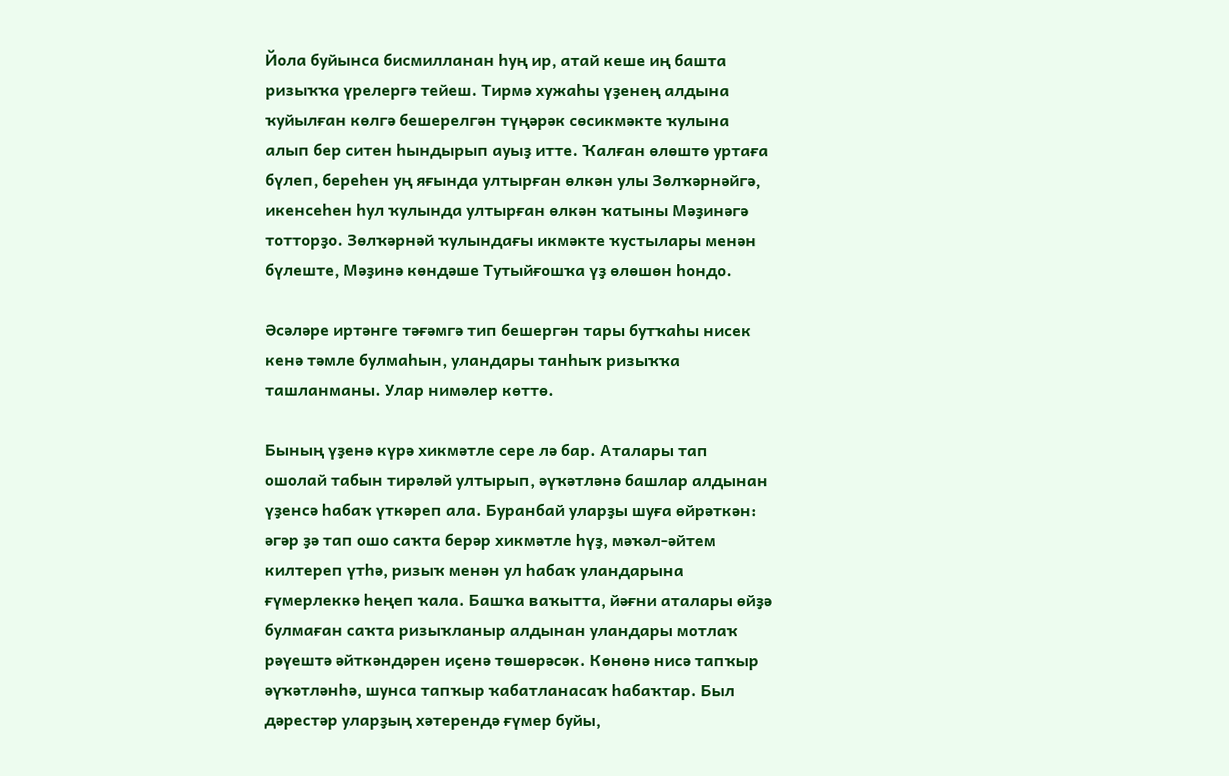Йола буйынса бисмилланан һуң ир, атай кеше иң башта ризыҡҡа үрелергә тейеш. Тирмә хужаһы үҙенең алдына ҡуйылған көлгә бешерелгән түңәрәк сөсикмәкте ҡулына алып бер ситен һындырып ауыҙ итте. Ҡалған өлөштө уртаға бүлеп, береһен уң яғында ултырған өлкән улы Зөлҡәрнәйгә, икенсеһен һул ҡулында ултырған өлкән ҡатыны Мәҙинәгә тотторҙо. Зөлҡәрнәй ҡулындағы икмәкте ҡустылары менән бүлеште, Мәҙинә көндәше Тутыйғошҡа үҙ өлөшөн һондо.

Әсәләре иртәнге тәғәмгә тип бешергән тары бутҡаһы нисек кенә тәмле булмаһын, уландары танһыҡ ризыҡҡа ташланманы. Улар нимәлер көттө.

Бының үҙенә күрә хикмәтле сере лә бар. Аталары тап ошолай табын тирәләй ултырып, әүҡәтләнә башлар алдынан үҙенсә һабаҡ үткәреп ала. Буранбай уларҙы шуға өйрәткән: әгәр ҙә тап ошо саҡта берәр хикмәтле һүҙ, мәҡәл-әйтем килтереп үтһә, ризыҡ менән ул һабаҡ уландарына ғүмерлеккә һеңеп ҡала. Башҡа ваҡытта, йәғни аталары өйҙә булмаған саҡта ризыҡланыр алдынан уландары мотлаҡ рәүештә әйткәндәрен иҫенә төшөрәсәк. Көнөнә нисә тапҡыр әүҡәтләнһә, шунса тапҡыр ҡабатланасаҡ һабаҡтар. Был дәрестәр уларҙың хәтерендә ғүмер буйы,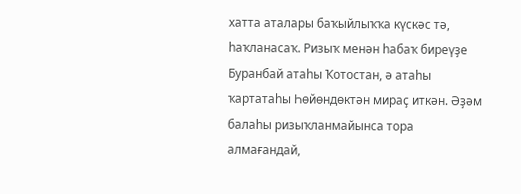хатта аталары баҡыйлыҡҡа күскәс тә, һаҡланасаҡ. Ризыҡ менән һабаҡ биреүҙе Буранбай атаһы Ҡотостан, ә атаһы ҡартатаһы Һөйөндөктән мираҫ иткән. Әҙәм балаһы ризыҡланмайынса тора алмағандай,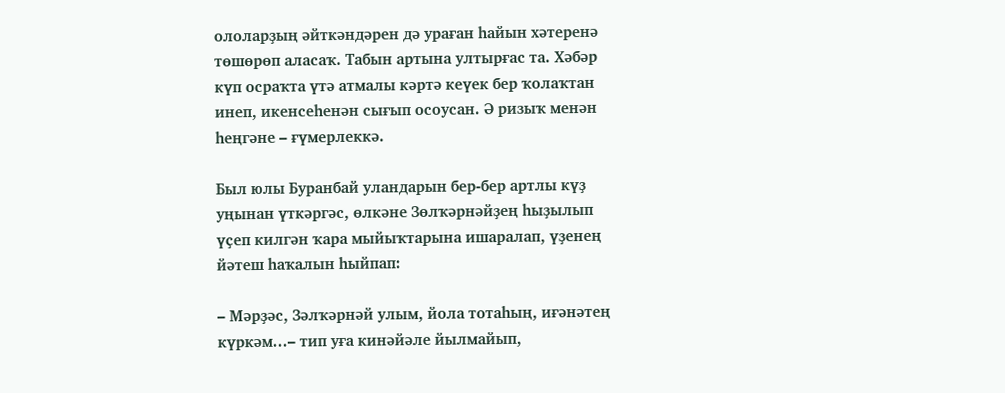ололарҙың әйткәндәрен дә ураған һайын хәтеренә төшөрөп аласаҡ. Табын артына ултырғас та. Хәбәр күп осраҡта үтә атмалы кәртә кеүек бер ҡолаҡтан инеп, икенсеһенән сығып осоусан. Ә ризыҡ менән һеңгәне – ғүмерлеккә.

Был юлы Буранбай уландарын бер-бер артлы күҙ уңынан үткәргәс, өлкәне Зөлҡәрнәйҙең һыҙылып үҫеп килгән ҡара мыйыҡтарына ишаралап, үҙенең йәтеш һаҡалын һыйпап:

– Мәрҙәс, Зәлҡәрнәй улым, йола тотаһың, иғәнәтең күркәм...– тип уға кинәйәле йылмайып,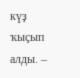күҙ ҡыҫып алды. –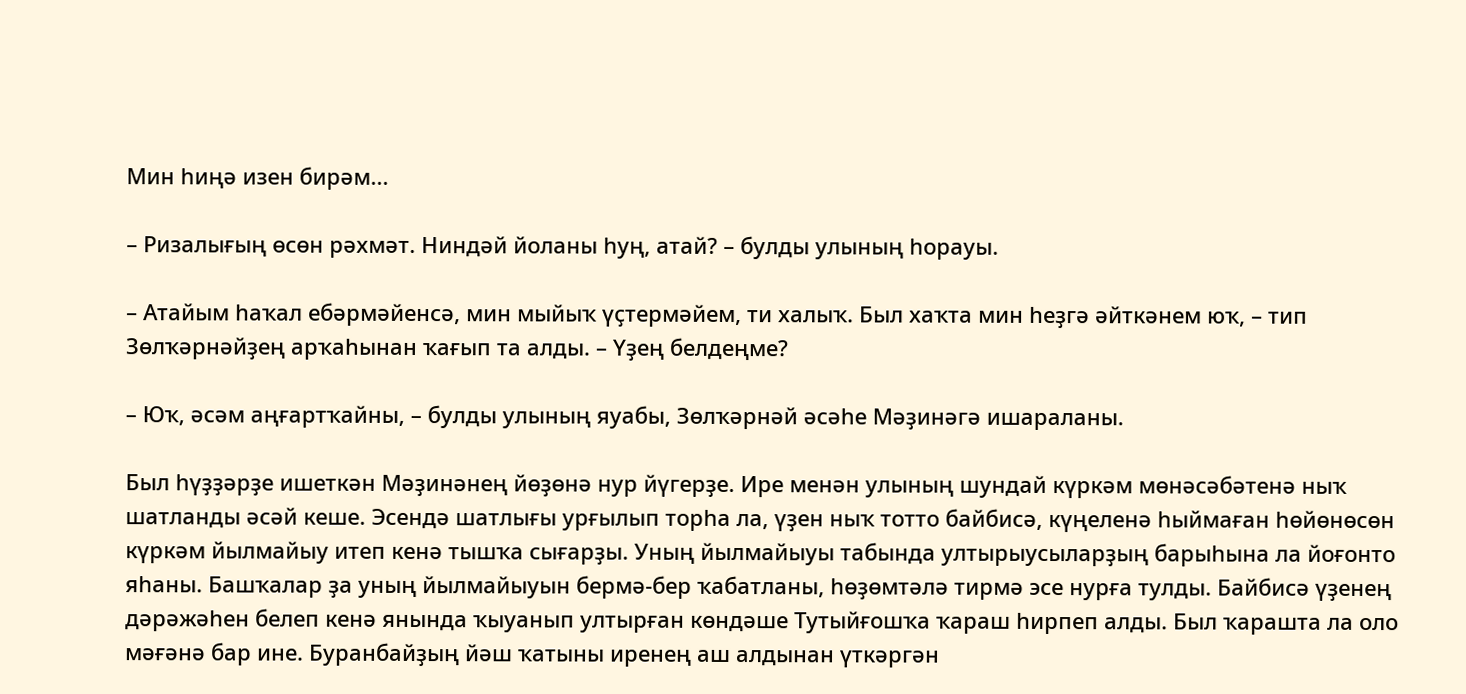Мин һиңә изен бирәм...

– Ризалығың өсөн рәхмәт. Ниндәй йоланы һуң, атай? – булды улының һорауы.

– Атайым һаҡал ебәрмәйенсә, мин мыйыҡ үҫтермәйем, ти халыҡ. Был хаҡта мин һеҙгә әйткәнем юҡ, – тип Зөлҡәрнәйҙең арҡаһынан ҡағып та алды. – Үҙең белдеңме?

– Юҡ, әсәм аңғартҡайны, – булды улының яуабы, Зөлҡәрнәй әсәһе Мәҙинәгә ишараланы.

Был һүҙҙәрҙе ишеткән Мәҙинәнең йөҙөнә нур йүгерҙе. Ире менән улының шундай күркәм мөнәсәбәтенә ныҡ шатланды әсәй кеше. Эсендә шатлығы урғылып торһа ла, үҙен ныҡ тотто байбисә, күңеленә һыймаған һөйөнөсөн күркәм йылмайыу итеп кенә тышҡа сығарҙы. Уның йылмайыуы табында ултырыусыларҙың барыһына ла йоғонто яһаны. Башҡалар ҙа уның йылмайыуын бермә-бер ҡабатланы, һөҙөмтәлә тирмә эсе нурға тулды. Байбисә үҙенең дәрәжәһен белеп кенә янында ҡыуанып ултырған көндәше Тутыйғошҡа ҡараш һирпеп алды. Был ҡарашта ла оло мәғәнә бар ине. Буранбайҙың йәш ҡатыны иренең аш алдынан үткәргән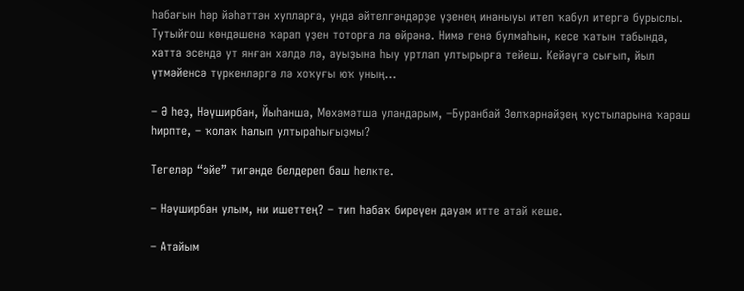һабағын һәр йәһәттән хупларға, унда әйтелгәндәрҙе үҙенең инаныуы итеп ҡабул итергә бурыслы. Тутыйғош көндәшенә ҡарап үҙен тоторға ла өйрәнә. Нимә генә булмаһын, кесе ҡатын табында, хатта эсендә ут янған хәлдә лә, ауыҙына һыу уртлап ултырырға тейеш. Кейәүгә сығып, йыл үтмәйенсә түркенләргә лә хоҡуғы юҡ уның...

– Ә һеҙ, Нәүширбан, Йыһанша, Мөхәмәтша уландарым, –Буранбай Зөлҡәрнәйҙең ҡустыларына ҡараш һирпте, – ҡолаҡ һалып ултыраһығыҙмы?

Тегеләр “эйе” тигәнде белдереп баш һелкте.

– Нәүширбан улым, ни ишеттең? – тип һабаҡ биреүен дауам итте атай кеше.

– Атайым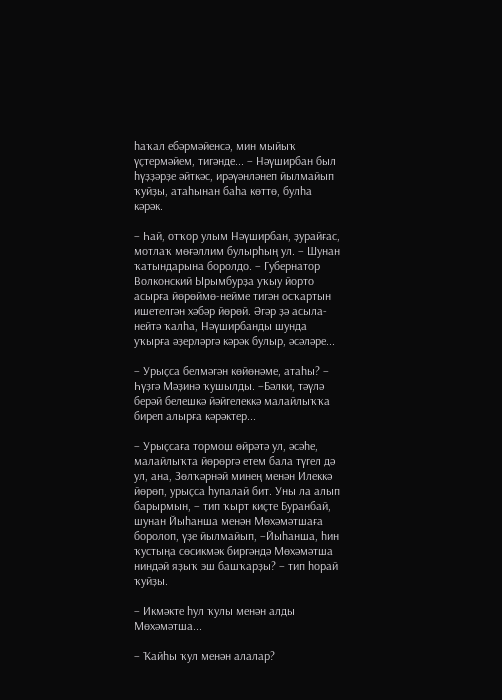һаҡал ебәрмәйенсә, мин мыйыҡ үҫтермәйем, тигәнде... – Нәүширбан был һүҙҙәрҙе әйткәс, ирәүәнләнеп йылмайып ҡуйҙы, атаһынан баһа көттө, булһа кәрәк.

– Һай, отҡор улым Нәүширбан, ҙурайғас, мотлаҡ мөғәллим булырһың ул. – Шунан ҡатындарына боролдо. – Губернатор Волконский Ырымбурҙа уҡыу йорто асырға йөрөймө-нейме тигән осҡартын ишетелгән хәбәр йөрөй. Әгәр ҙә асыла-нейтә ҡалһа, Нәүширбанды шунда уҡырға әҙерләргә кәрәк булыр, әсәләре...

– Урыҫса белмәгән көйөнәме, атаһы? – Һүҙгә Мәҙинә ҡушылды. –Бәлки, тәүлә берәй белешкә йәйгелеккә малайлыҡҡа биреп алырға кәрәктер...

– Урыҫсаға тормош өйрәтә ул, әсәһе, малайлыҡта йөрөргә етем бала түгел дә ул, ана, Зөлҡәрнәй минең менән Илеккә йөрөп, урыҫса һупалай бит. Уны ла алып барырмын, – тип ҡырт киҫте Буранбай, шунан Йыһанша менән Мөхәмәтшаға боролоп, үҙе йылмайып, –Йыһанша, һин ҡустыңа сөсикмәк биргәндә Мөхәмәтша ниндәй яҙыҡ эш башҡарҙы? – тип һорай ҡуйҙы.

– Икмәкте һул ҡулы менән алды Мөхәмәтша...

– Ҡайһы ҡул менән алалар?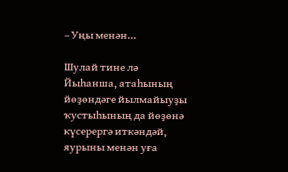– Уңы менән...

Шулай тине лә Йыһанша, атаһының йөҙөндәге йылмайыуҙы ҡустыһының да йөҙөнә күсерергә иткәндәй, яурыны менән уға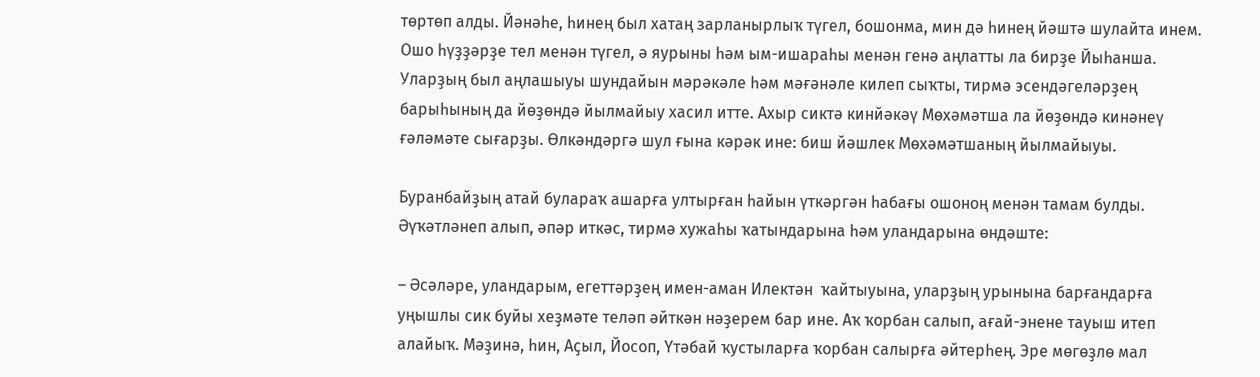төртөп алды. Йәнәһе, һинең был хатаң зарланырлыҡ түгел, бошонма, мин дә һинең йәштә шулайта инем. Ошо һүҙҙәрҙе тел менән түгел, ә яурыны һәм ым-ишараһы менән генә аңлатты ла бирҙе Йыһанша. Уларҙың был аңлашыуы шундайын мәрәкәле һәм мәғәнәле килеп сыҡты, тирмә эсендәгеләрҙең барыһының да йөҙөндә йылмайыу хасил итте. Ахыр сиктә кинйәкәү Мөхәмәтша ла йөҙөндә кинәнеү ғәләмәте сығарҙы. Өлкәндәргә шул ғына кәрәк ине: биш йәшлек Мөхәмәтшаның йылмайыуы.

Буранбайҙың атай булараҡ ашарға ултырған һайын үткәргән һабағы ошоноң менән тамам булды. Әүҡәтләнеп алып, әпәр иткәс, тирмә хужаһы ҡатындарына һәм уландарына өндәште:

– Әсәләре, уландарым, егеттәрҙең имен-аман Илектән  ҡайтыуына, уларҙың урынына барғандарға уңышлы сик буйы хеҙмәте теләп әйткән нәҙерем бар ине. Аҡ ҡорбан салып, ағай-энене тауыш итеп алайыҡ. Мәҙинә, һин, Аҫыл, Йосоп, Үтәбай ҡустыларға ҡорбан салырға әйтерһең. Эре мөгөҙлө мал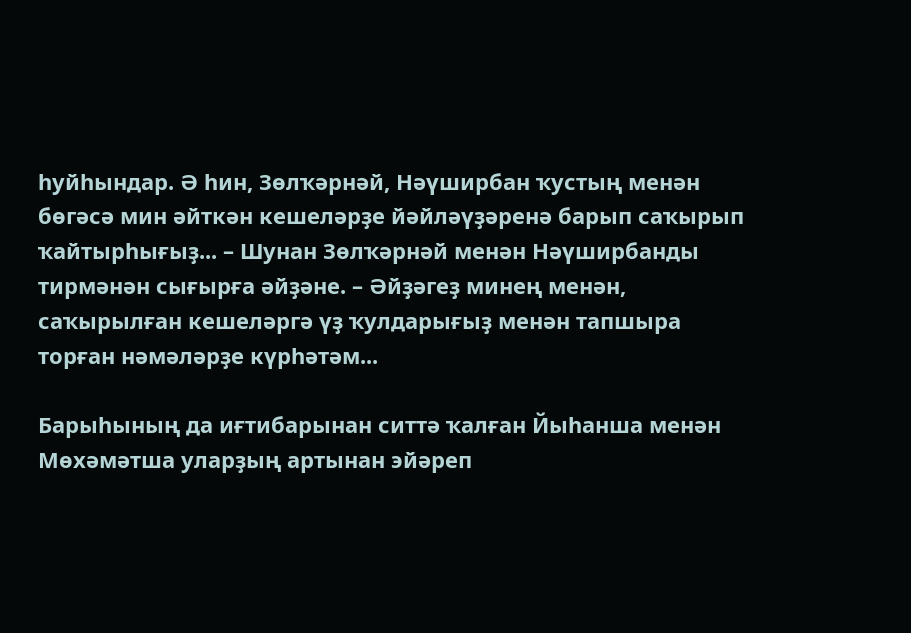һуйһындар. Ә һин, Зөлҡәрнәй, Нәүширбан ҡустың менән бөгәсә мин әйткән кешеләрҙе йәйләүҙәренә барып саҡырып ҡайтырһығыҙ... – Шунан Зөлҡәрнәй менән Нәүширбанды тирмәнән сығырға әйҙәне. – Әйҙәгеҙ минең менән, саҡырылған кешеләргә үҙ ҡулдарығыҙ менән тапшыра торған нәмәләрҙе күрһәтәм...

Барыһының да иғтибарынан ситтә ҡалған Йыһанша менән Мөхәмәтша уларҙың артынан эйәреп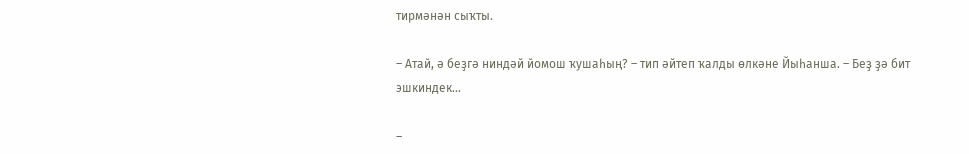тирмәнән сыҡты.

– Атай, ә беҙгә ниндәй йомош ҡушаһың? – тип әйтеп ҡалды өлкәне Йыһанша. – Беҙ ҙә бит эшкиндек...

–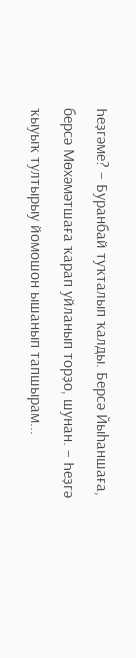Һеҙгәме? – Буранбай туҡталып ҡалды. Берсә Йыһаншаға, берсә Мөхәмәтшаға ҡарап уйланып торҙо, шунан. – Һеҙгә ҡыуыҡ тултырыу йомошон ышанып тапшырам...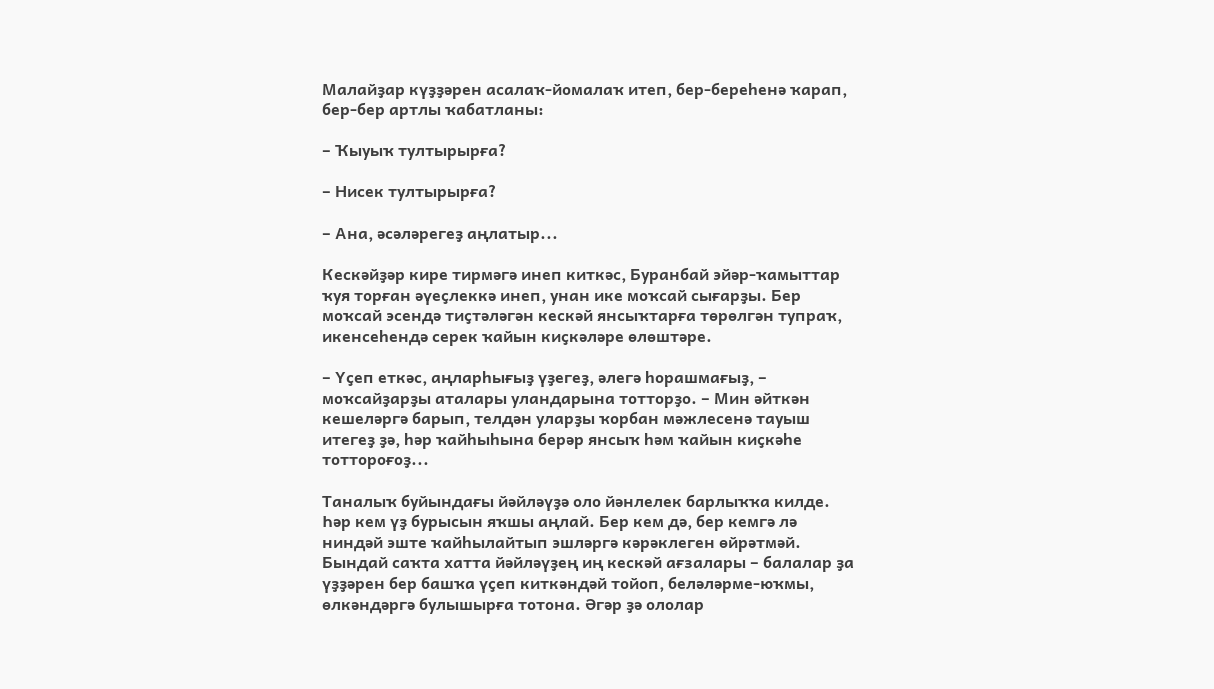Малайҙар күҙҙәрен асалаҡ-йомалаҡ итеп, бер-береһенә ҡарап, бер-бер артлы ҡабатланы:

– Ҡыуыҡ тултырырға?

– Нисек тултырырға?

– Ана, әсәләрегеҙ аңлатыр...

Кескәйҙәр кире тирмәгә инеп киткәс, Буранбай эйәр-ҡамыттар ҡуя торған әүеҫлеккә инеп, унан ике моҡсай сығарҙы. Бер моҡсай эсендә тиҫтәләгән кескәй янсыҡтарға төрөлгән тупраҡ, икенсеһендә серек ҡайын киҫкәләре өлөштәре.

– Үҫеп еткәс, аңларһығыҙ үҙегеҙ, әлегә һорашмағыҙ, – моҡсайҙарҙы аталары уландарына тотторҙо. – Мин әйткән кешеләргә барып, телдән уларҙы ҡорбан мәжлесенә тауыш итегеҙ ҙә, һәр ҡайһыһына берәр янсыҡ һәм ҡайын киҫкәһе тоттороғоҙ...

Таналыҡ буйындағы йәйләүҙә оло йәнлелек барлыҡҡа килде. Һәр кем үҙ бурысын яҡшы аңлай. Бер кем дә, бер кемгә лә ниндәй эште ҡайһылайтып эшләргә кәрәклеген өйрәтмәй. Бындай саҡта хатта йәйләүҙең иң кескәй ағзалары – балалар ҙа үҙҙәрен бер башҡа үҫеп киткәндәй тойоп, беләләрме-юҡмы, өлкәндәргә булышырға тотона. Әгәр ҙә ололар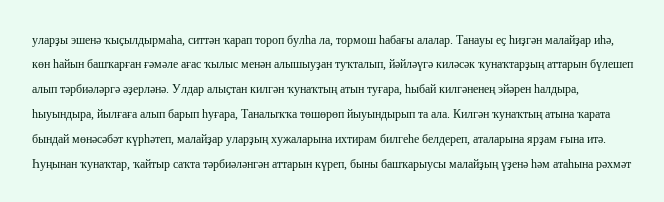уларҙы эшенә ҡыҫылдырмаһа, ситтән ҡарап тороп булһа ла, тормош һабағы алалар. Танауы еҫ һиҙгән малайҙар иһә, көн һайын башҡарған ғәмәле ағас ҡылыс менән алышыуҙан туҡталып, йәйләүгә киләсәк ҡунаҡтарҙың аттарын бүлешеп алып тәрбиәләргә әҙерләнә. Улдар алыҫтан килгән ҡунаҡтың атын туғара, һыбай килгәненең эйәрен һалдыра, һыуындыра, йылғаға алып барып һуғара, Таналыҡҡа төшөрөп йыуындырып та ала. Килгән ҡунаҡтың атына ҡарата бындай мөнәсәбәт күрһәтеп, малайҙар уларҙың хужаларына ихтирам билгеһе белдереп, аталарына ярҙам ғына итә. Һуңынан ҡунаҡтар, ҡайтыр саҡта тәрбиәләнгән аттарын күреп, быны башҡарыусы малайҙың үҙенә һәм атаһына рәхмәт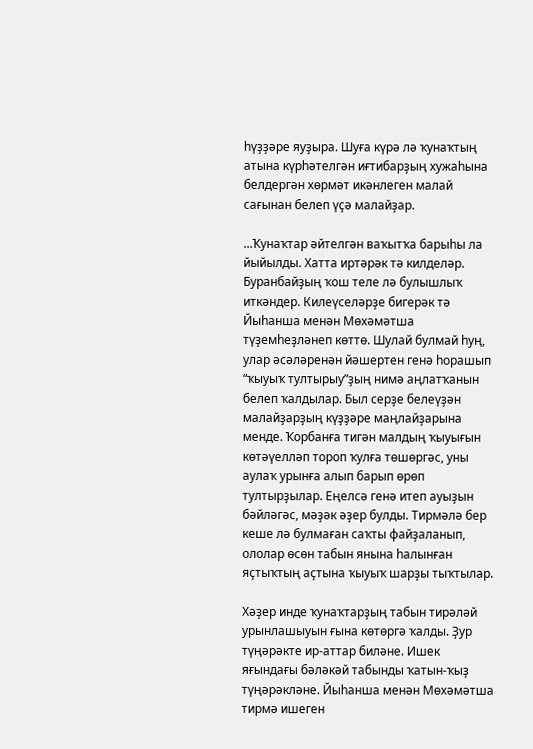һүҙҙәре яуҙыра. Шуға күрә лә ҡунаҡтың атына күрһәтелгән иғтибарҙың хужаһына белдергән хөрмәт икәнлеген малай сағынан белеп үҫә малайҙар.

...Ҡунаҡтар әйтелгән ваҡытҡа барыһы ла йыйылды. Хатта иртәрәк тә килделәр. Буранбайҙың ҡош теле лә булышлыҡ иткәндер. Килеүселәрҙе бигерәк тә Йыһанша менән Мөхәмәтша түҙемһеҙләнеп көттө. Шулай булмай һуң, улар әсәләренән йәшертен генә һорашып “ҡыуыҡ тултырыу”ҙың нимә аңлатҡанын белеп ҡалдылар. Был серҙе белеүҙән малайҙарҙың күҙҙәре маңлайҙарына менде. Ҡорбанға тигән малдың ҡыуығын көтәүелләп тороп ҡулға төшөргәс, уны аулаҡ урынға алып барып өрөп тултырҙылар. Еңелсә генә итеп ауыҙын бәйләгәс, мәҙәк әҙер булды. Тирмәлә бер кеше лә булмаған саҡты файҙаланып, ололар өсөн табын янына һалынған яҫтыҡтың аҫтына ҡыуыҡ шарҙы тыҡтылар.

Хәҙер инде ҡунаҡтарҙың табын тирәләй урынлашыуын ғына көтөргә ҡалды. Ҙур түңәрәкте ир-аттар биләне. Ишек яғындағы бәләкәй табынды ҡатын-ҡыҙ түңәрәкләне. Йыһанша менән Мөхәмәтша тирмә ишеген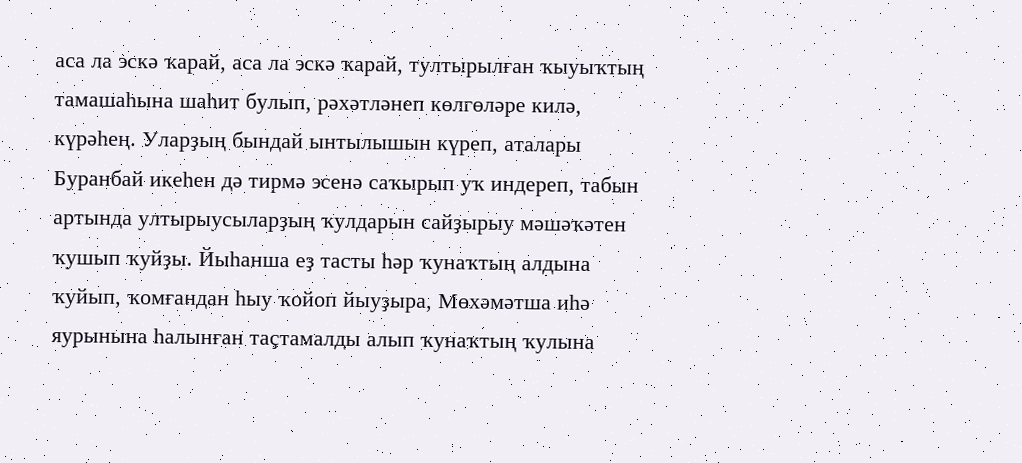аса ла эскә ҡарай, аса ла эскә ҡарай, тултырылған ҡыуыҡтың тамашаһына шаһит булып, рәхәтләнеп көлгөләре килә, күрәһең. Уларҙың бындай ынтылышын күреп, аталары Буранбай икеһен дә тирмә эсенә саҡырып уҡ индереп, табын артында ултырыусыларҙың ҡулдарын сайҙырыу мәшәҡәтен ҡушып ҡуйҙы. Йыһанша еҙ тасты һәр ҡунаҡтың алдына ҡуйып, ҡомғандан һыу ҡойоп йыуҙыра, Мөхәмәтша иһә яурынына һалынған таҫтамалды алып ҡунаҡтың ҡулына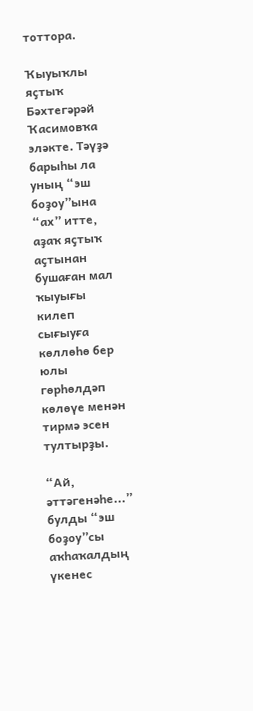тоттора.

Ҡыуыҡлы яҫтыҡ Бәхтегәрәй Ҡасимовҡа эләкте. Тәүҙә барыһы ла уның “эш боҙоу”ына “ах” итте, аҙаҡ яҫтыҡ аҫтынан бушаған мал ҡыуығы килеп сығыуға көллөһө бер юлы гөрһөлдәп көлөүе менән тирмә эсен тултырҙы.

“Ай, әттәгенәһе...” булды “эш боҙоу”сы аҡһаҡалдың үкенес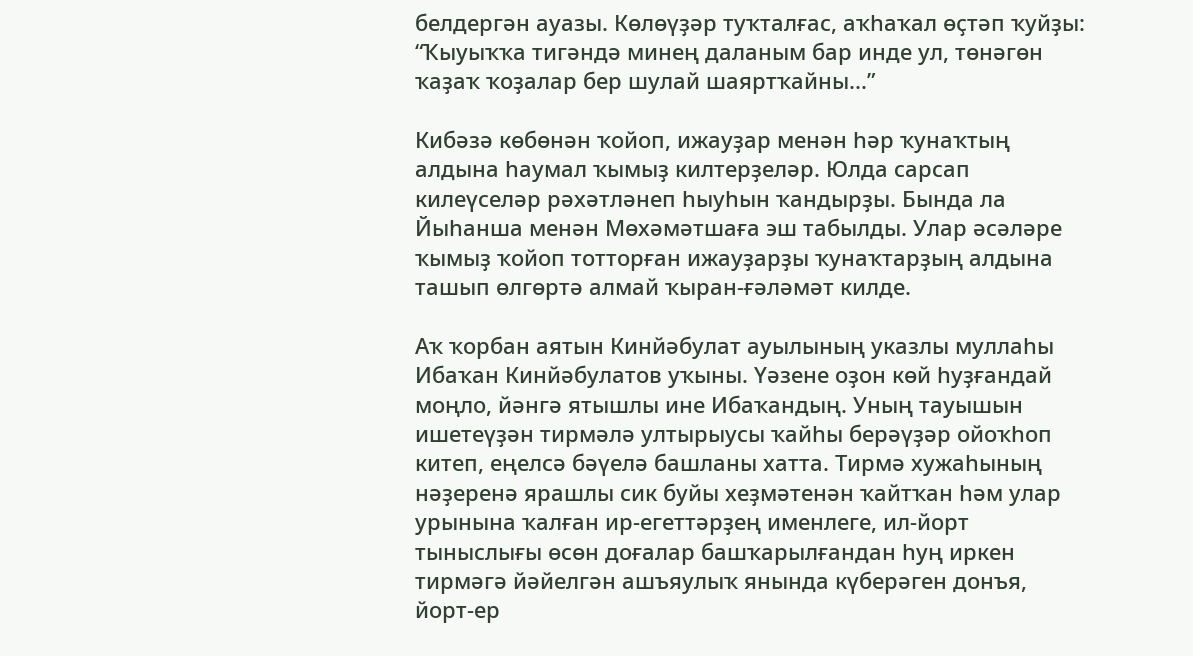белдергән ауазы. Көлөүҙәр туҡталғас, аҡһаҡал өҫтәп ҡуйҙы: “Ҡыуыҡҡа тигәндә минең даланым бар инде ул, төнәгөн ҡаҙаҡ ҡоҙалар бер шулай шаяртҡайны...”

Кибәзә көбөнән ҡойоп, ижауҙар менән һәр ҡунаҡтың алдына һаумал ҡымыҙ килтерҙеләр. Юлда сарсап килеүселәр рәхәтләнеп һыуһын ҡандырҙы. Бында ла Йыһанша менән Мөхәмәтшаға эш табылды. Улар әсәләре ҡымыҙ ҡойоп тотторған ижауҙарҙы ҡунаҡтарҙың алдына ташып өлгөртә алмай ҡыран-ғәләмәт килде.

Аҡ ҡорбан аятын Кинйәбулат ауылының указлы муллаһы Ибаҡан Кинйәбулатов уҡыны. Үәзене оҙон көй һуҙғандай моңло, йәнгә ятышлы ине Ибаҡандың. Уның тауышын ишетеүҙән тирмәлә ултырыусы ҡайһы берәүҙәр ойоҡһоп китеп, еңелсә бәүелә башланы хатта. Тирмә хужаһының нәҙеренә ярашлы сик буйы хеҙмәтенән ҡайтҡан һәм улар урынына ҡалған ир-егеттәрҙең именлеге, ил-йорт тыныслығы өсөн доғалар башҡарылғандан һуң иркен тирмәгә йәйелгән ашъяулыҡ янында күберәген донъя, йорт-ер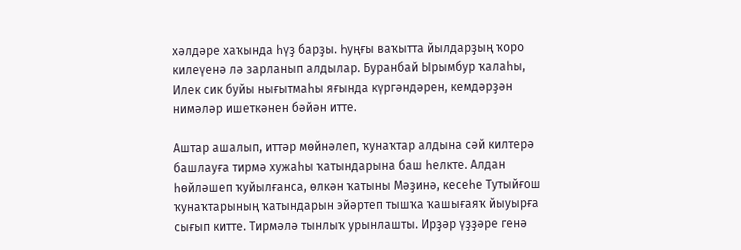хәлдәре хаҡында һүҙ барҙы. Һуңғы ваҡытта йылдарҙың ҡоро килеүенә лә зарланып алдылар. Буранбай Ырымбур ҡалаһы, Илек сик буйы нығытмаһы яғында күргәндәрен, кемдәрҙән нимәләр ишеткәнен бәйән итте.

Аштар ашалып, иттәр мөйнәлеп, ҡунаҡтар алдына сәй килтерә башлауға тирмә хужаһы ҡатындарына баш һелкте. Алдан һөйләшеп ҡуйылғанса, өлкән ҡатыны Мәҙинә, кесеһе Тутыйғош ҡунаҡтарының ҡатындарын эйәртеп тышҡа ҡашығаяҡ йыуырға сығып китте. Тирмәлә тынлыҡ урынлашты. Ирҙәр үҙҙәре генә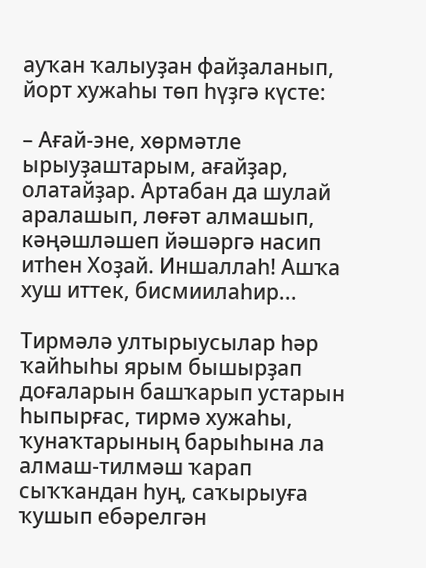ауҡан ҡалыуҙан файҙаланып, йорт хужаһы төп һүҙгә күсте:

– Ағай-эне, хөрмәтле ырыуҙаштарым, ағайҙар, олатайҙар. Артабан да шулай аралашып, лөғәт алмашып, кәңәшләшеп йәшәргә насип итһен Хоҙай. Иншаллаһ! Ашҡа хуш иттек, бисмиилаһир...

Тирмәлә ултырыусылар һәр ҡайһыһы ярым бышырҙап доғаларын башҡарып устарын һыпырғас, тирмә хужаһы, ҡунаҡтарының барыһына ла алмаш-тилмәш ҡарап сыҡҡандан һуң, саҡырыуға ҡушып ебәрелгән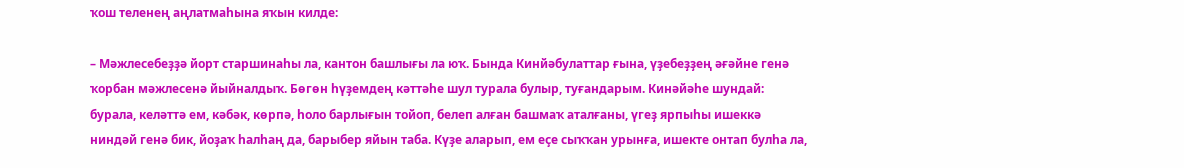ҡош теленең аңлатмаһына яҡын килде:

– Мәжлесебеҙҙә йорт старшинаһы ла, кантон башлығы ла юҡ. Бында Кинйәбулаттар ғына, үҙебеҙҙең әғәйне генә ҡорбан мәжлесенә йыйналдыҡ. Бөгөн һүҙемдең кәттәһе шул турала булыр, туғандарым. Кинәйәһе шундай: бурала, келәттә ем, кәбәк, көрпә, һоло барлығын тойоп, белеп алған башмаҡ аталғаны, үгеҙ ярпыһы ишеккә ниндәй генә бик, йоҙаҡ һалһаң да, барыбер яйын таба. Күҙе аларып, ем еҫе сыҡҡан урынға, ишекте онтап булһа ла,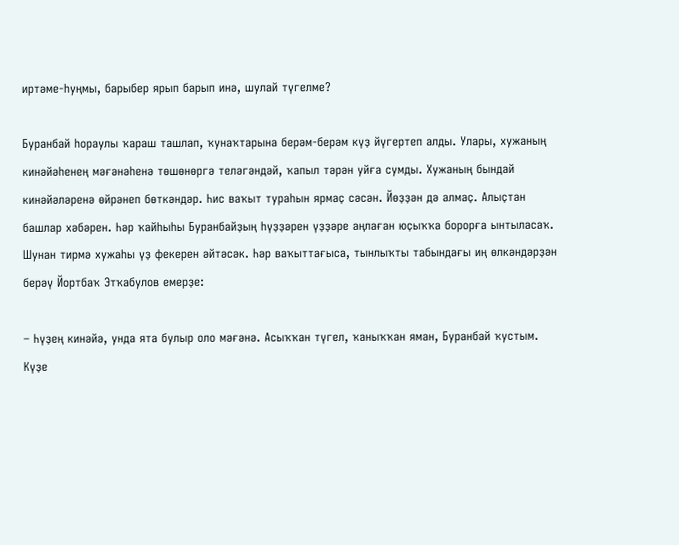иртәме-һуңмы, барыбер ярып барып инә, шулай түгелме?

Буранбай һораулы ҡараш ташлап, ҡунаҡтарына берәм-берәм күҙ йүгертеп алды. Улары, хужаның кинәйәһенең мәғәнәһенә төшөнөргә теләгәндәй, ҡапыл тәрән уйға сумды. Хужаның бындай кинәйәләренә өйрәнеп бөткәндәр. Һис ваҡыт тураһын ярмаҫ сәсән. Йөҙҙән дә алмаҫ. Алыҫтан башлар хәбәрен. Һәр ҡайһыһы Буранбайҙың һүҙҙәрен үҙҙәре аңлаған юҫыҡҡа борорға ынтыласаҡ. Шунан тирмә хужаһы үҙ фекерен әйтәсәк. Һәр ваҡыттағыса, тынлыҡты табындағы иң өлкәндәрҙән берәү Йортбаҡ Этҡабулов емерҙе:

– Һүҙең кинәйә, унда ята булыр оло мәғәнә. Асыҡҡан түгел, ҡаныҡҡан яман, Буранбай ҡустым. Күҙе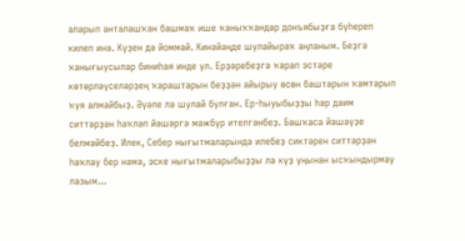аларып анталашҡан башмаҡ ише ҡаныҡҡандар донъябыҙға бүһереп килеп инә. Күҙен дә йоммай. Кинәйәңде шулайыраҡ аңланым. Беҙгә ҡанығыусылар биниһая инде ул. Ерҙәребеҙгә ҡарап эстәре көтөрләүселәрҙең ҡараштарын беҙҙән айырыу өсөн баштарын ҡамтарып ҡуя алмайбыҙ. Әүәле лә шулай булған. Ер-һыуыбыҙҙы һәр даим ситтәрҙән һаҡлап йәшәргә мәжбүр ителгәнбеҙ. Башҡаса йәшәүҙе белмәйбеҙ. Илек, Себер нығытмаларында илебеҙ сиктәрен ситтәрҙән һаҡлау бер нәмә, эске нығытмаларыбыҙҙы ла күҙ уңынан ысҡындырмау лазым...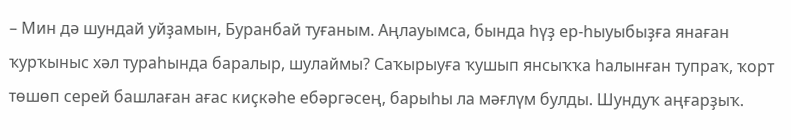– Мин дә шундай уйҙамын, Буранбай туғаным. Аңлауымса, бында һүҙ ер-һыуыбыҙға янаған ҡурҡыныс хәл тураһында баралыр, шулаймы? Саҡырыуға ҡушып янсыҡҡа һалынған тупраҡ, ҡорт төшөп серей башлаған ағас киҫкәһе ебәргәсең, барыһы ла мәғлүм булды. Шундуҡ аңғарҙыҡ.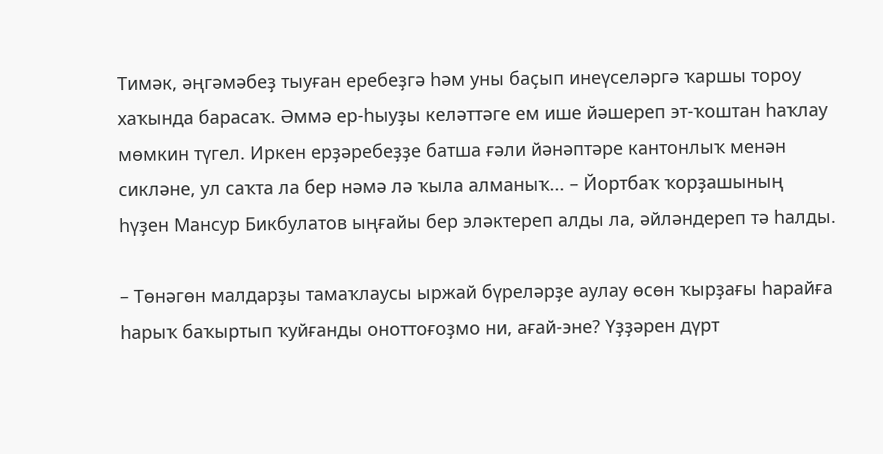Тимәк, әңгәмәбеҙ тыуған еребеҙгә һәм уны баҫып инеүселәргә ҡаршы тороу хаҡында барасаҡ. Әммә ер-һыуҙы келәттәге ем ише йәшереп эт-ҡоштан һаҡлау мөмкин түгел. Иркен ерҙәребеҙҙе батша ғәли йәнәптәре кантонлыҡ менән сикләне, ул саҡта ла бер нәмә лә ҡыла алманыҡ... – Йортбаҡ ҡорҙашының һүҙен Мансур Бикбулатов ыңғайы бер эләктереп алды ла, әйләндереп тә һалды.

– Төнәгөн малдарҙы тамаҡлаусы ыржай бүреләрҙе аулау өсөн ҡырҙағы һарайға һарыҡ баҡыртып ҡуйғанды оноттоғоҙмо ни, ағай-эне? Үҙҙәрен дүрт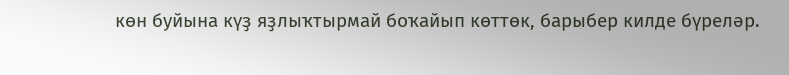көн буйына күҙ яҙлыҡтырмай боҡайып көттөк, барыбер килде бүреләр.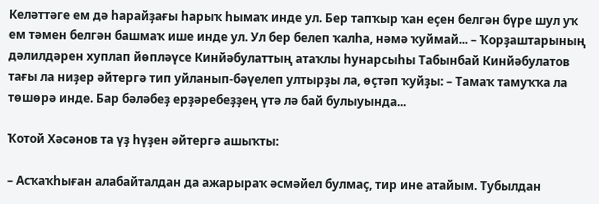Келәттәге ем дә һарайҙағы һарыҡ һымаҡ инде ул. Бер тапҡыр ҡан еҫен белгән бүре шул уҡ ем тәмен белгән башмаҡ ише инде ул. Ул бер белеп ҡалһа, нәмә ҡуймай... – Ҡорҙаштарының дәлилдәрен хуплап йөпләүсе Кинйәбулаттың атаҡлы һунарсыһы Табынбай Кинйәбулатов тағы ла ниҙер әйтергә тип уйланып-бәүелеп ултырҙы ла, өҫтәп ҡуйҙы: – Тамаҡ тамуҡҡа ла төшөрә инде. Бар бәләбеҙ ерҙәребеҙҙең үтә лә бай булыуында...

Ҡотой Хәсәнов та үҙ һүҙен әйтергә ашыҡты:

– Асҡаҡһыған алабайталдан да ажарыраҡ әсмәйел булмаҫ, тир ине атайым. Тубылдан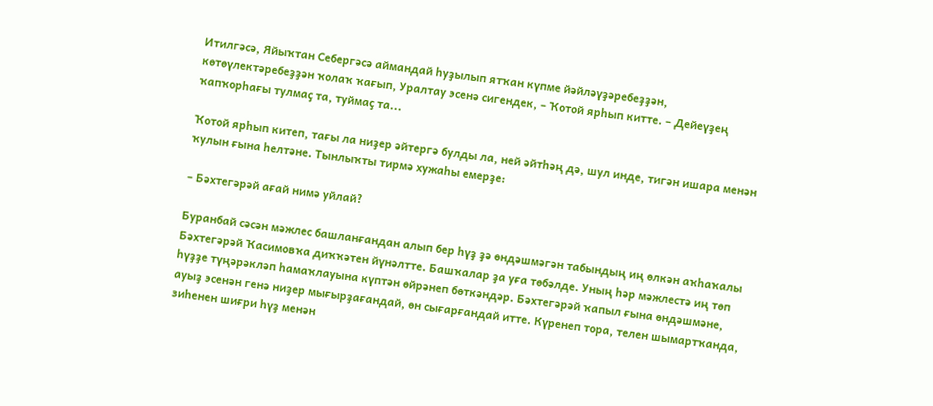Итилгәсә, Яйыҡтан Себергәсә аймандай һуҙылып ятҡан күпме йәйләүҙәребеҙҙән, көтөүлектәребеҙҙән ҡолаҡ ҡағып, Уралтау эсенә сигендек, – Ҡотой ярһып китте. – Дейеүҙең ҡапҡорһағы тулмаҫ та, туймаҫ та...

Ҡотой ярһып китеп, тағы ла ниҙер әйтергә булды ла, ней әйтһәң дә, шул инде, тигән ишара менән ҡулын ғына һелтәне. Тынлыҡты тирмә хужаһы емерҙе:

– Бәхтегәрәй ағай нимә уйлай?

Буранбай сәсән мәжлес башланғандан алып бер һүҙ ҙә өндәшмәгән табындың иң өлкән аҡһаҡалы Бәхтегәрәй Ҡасимовҡа диҡҡәтен йүнәлтте. Башҡалар ҙа уға төбәлде. Уның һәр мәжлестә иң төп һүҙҙе түңәрәкләп һамаҡлауына күптән өйрәнеп бөткәндәр. Бәхтегәрәй ҡапыл ғына өндәшмәне, ауыҙ эсенән генә ниҙер мығырҙағандай, өн сығарғандай итте. Күренеп тора, телен шымартҡанда, зиһенен шиғри һүҙ менән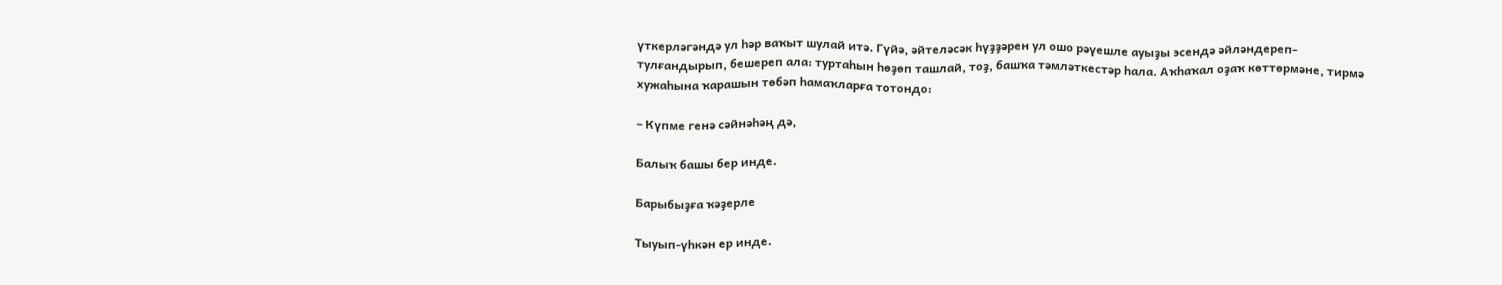үткерләгәндә ул һәр ваҡыт шулай итә. Гүйә, әйтеләсәк һүҙҙәрен ул ошо рәүешле ауыҙы эсендә әйләндереп-тулғандырып, бешереп ала: туртаһын һөҙөп ташлай, тоҙ, башҡа тәмләткестәр һала. Аҡһаҡал оҙаҡ көттөрмәне, тирмә хужаһына ҡарашын төбәп һамаҡларға тотондо:

– Күпме генә сәйнәһәң дә,

Балыҡ башы бер инде.

Барыбыҙға ҡәҙерле

Тыуып-үһкән ер инде.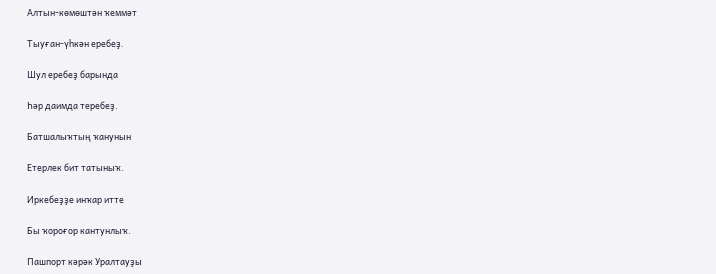Алтын-көмөштән ҡеммәт

Тыуған-үһкән еребеҙ.

Шул еребеҙ барында

Һәр даимда теребеҙ.

Батшалыҡтың ҡанунын

Етерлек бит татыныҡ.

Иркебеҙҙе инҡар итте

Бы ҡороғор кантунлыҡ.

Пашпорт кәрәк Уралтауҙы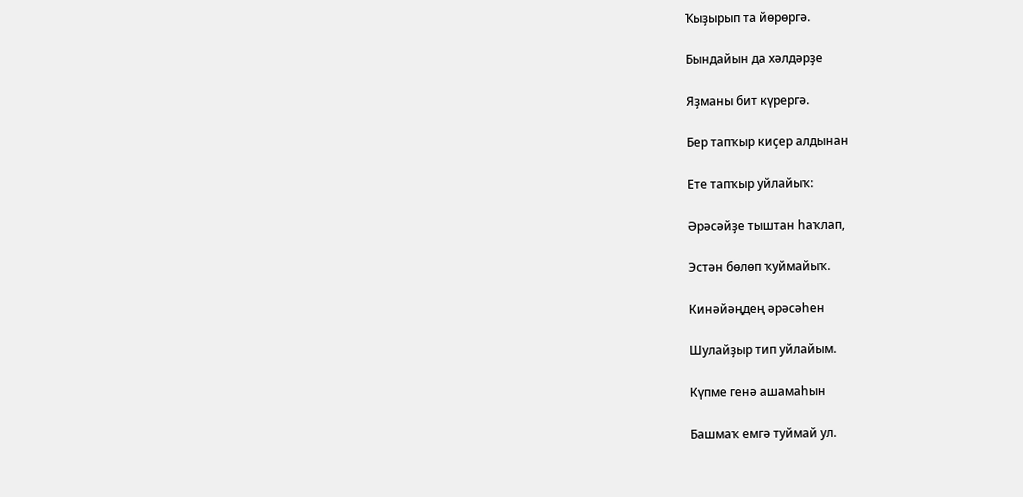Ҡыҙырып та йөрөргә.

Бындайын да хәлдәрҙе

Яҙманы бит күрергә.

Бер тапҡыр киҫер алдынан

Ете тапҡыр уйлайыҡ:

Әрәсәйҙе тыштан һаҡлап,

Эстән бөлөп ҡуймайыҡ.

Кинәйәңдең әрәсәһен

Шулайҙыр тип уйлайым.

Күпме генә ашамаһын

Башмаҡ емгә туймай ул.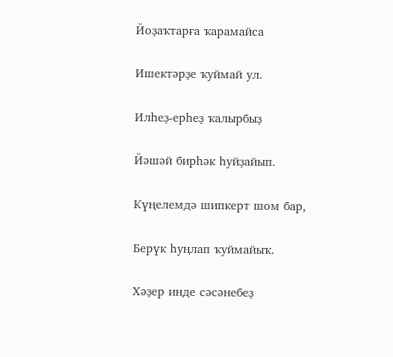Йоҙаҡтарға ҡарамайса

Ишектәрҙе ҡуймай ул.

Илһеҙ-ерһеҙ ҡалырбыҙ

Йәшәй бирһәк һуйҙайып.

Күңелемдә шипкерт шом бар,

Берүк һуңлап ҡуймайыҡ.

Хәҙер инде сәсәнебеҙ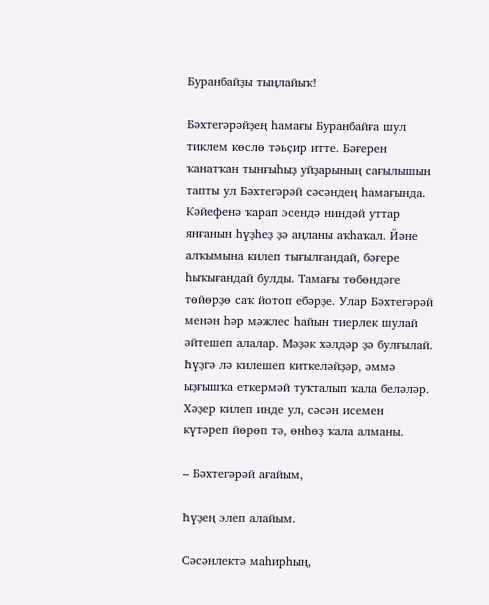Буранбайҙы тыңлайыҡ!

Бәхтегәрәйҙең һамағы Буранбайға шул тиклем көслө тәьҫир итте. Бәғерен ҡанатҡан тынғыһыҙ уйҙарының сағылышын тапты ул Бәхтегәрәй сәсәндең һамағында. Кәйефенә ҡарап эсендә ниндәй уттар янғанын һүҙһеҙ ҙә аңланы аҡһаҡал. Йәне алҡымына килеп тығылғандай, бәғере һыҡығандай булды. Тамағы төбөндәге төйөрҙө саҡ йотоп ебәрҙе. Улар Бәхтегәрәй менән һәр мәжлес һайын тиерлек шулай әйтешеп алалар. Мәҙәк хәлдәр ҙә булғылай. Һүҙгә лә килешеп киткеләйҙәр, әммә ыҙғышҡа еткермәй туҡталып ҡала беләләр. Хәҙер килеп инде ул, сәсән исемен күтәреп йөрөп тә, өнһөҙ ҡала алманы.

– Бәхтегәрәй ағайым,

Һүҙең элеп алайым.

Сәсәнлектә маһирһың,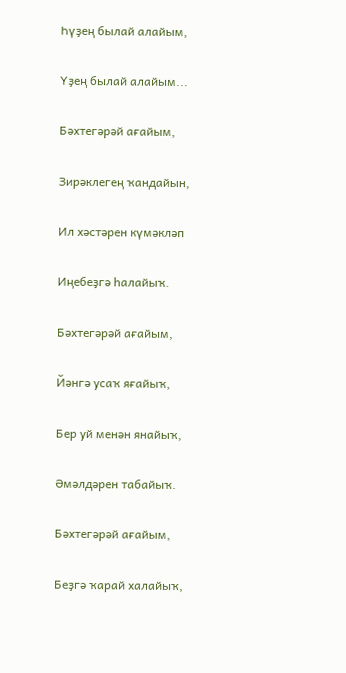Һүҙең былай алайым,

Үҙең былай алайым...

Бәхтегәрәй ағайым,

Зирәклегең ҡандайын,

Ил хәстәрен күмәкләп

Иңебеҙгә һалайыҡ.

Бәхтегәрәй ағайым,

Йәнгә усаҡ яғайыҡ,

Бер уй менән янайыҡ,

Әмәлдәрен табайыҡ.

Бәхтегәрәй ағайым,

Беҙгә ҡарай халайыҡ,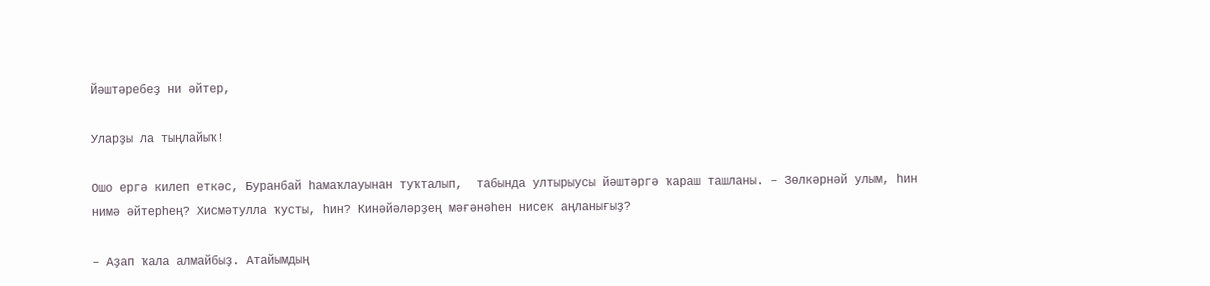Йәштәребеҙ ни әйтер,

Уларҙы ла тыңлайыҡ!

Ошо ергә килеп еткәс, Буранбай һамаҡлауынан туҡталып,  табында ултырыусы йәштәргә ҡараш ташланы. – Зөлкәрнәй улым, һин нимә әйтерһең? Хисмәтулла ҡусты, һин? Кинәйәләрҙең мәғәнәһен нисек аңланығыҙ?

– Аҙап ҡала алмайбыҙ. Атайымдың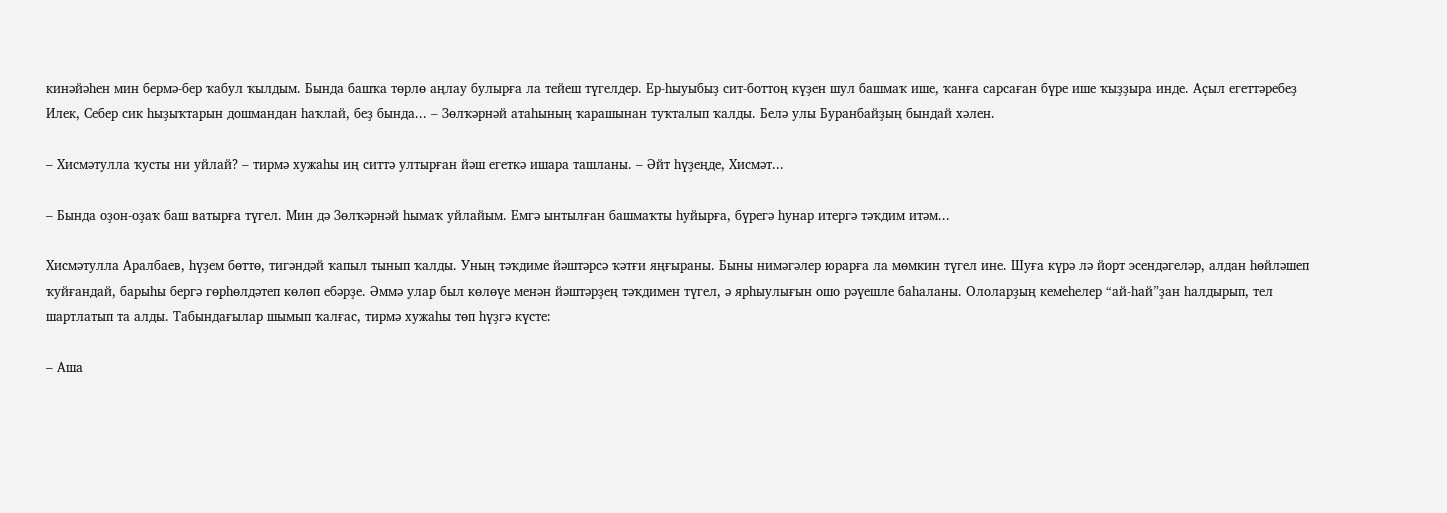кинәйәһен мин бермә-бер ҡабул ҡылдым. Бында башҡа төрлө аңлау булырға ла тейеш түгелдер. Ер-һыуыбыҙ сит-боттоң күҙен шул башмаҡ ише, ҡанға сарсаған бүре ише ҡыҙҙыра инде. Аҫыл егеттәребеҙ Илек, Себер сик һыҙыҡтарын дошмандан һаҡлай, беҙ бында... – Зөлҡәрнәй атаһының ҡарашынан туҡталып ҡалды. Белә улы Буранбайҙың бындай хәлен.

– Хисмәтулла ҡусты ни уйлай? – тирмә хужаһы иң ситтә ултырған йәш егеткә ишара ташланы. – Әйт һүҙеңде, Хисмәт...

– Бында оҙон-оҙаҡ баш ватырға түгел. Мин дә Зөлҡәрнәй һымаҡ уйлайым. Емгә ынтылған башмаҡты һуйырға, бүрегә һунар итергә тәҡдим итәм...

Хисмәтулла Аралбаев, һүҙем бөттө, тигәндәй ҡапыл тынып ҡалды. Уның тәҡдиме йәштәрсә ҡәтғи яңғыраны. Быны нимәгәлер юрарға ла мөмкин түгел ине. Шуға күрә лә йорт эсендәгеләр, алдан һөйләшеп ҡуйғандай, барыһы бергә гөрһөлдәтеп көлөп ебәрҙе. Әммә улар был көлөүе менән йәштәрҙең тәҡдимен түгел, ә ярһыулығын ошо рәүешле баһаланы. Ололарҙың кемеһелер “ай-һай”ҙан һалдырып, тел шартлатып та алды. Табындағылар шымып ҡалғас, тирмә хужаһы төп һүҙгә күсте:

– Аша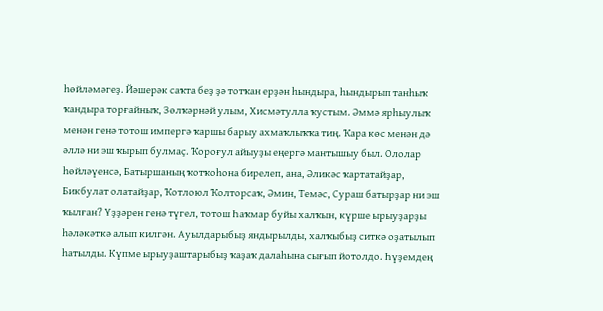һөйләмәгеҙ. Йәшерәк саҡта беҙ ҙә тотҡан ерҙән һындыра, һындырып танһыҡ ҡандыра торғайныҡ, Зөлҡәрнәй улым, Хисмәтулла ҡустым. Әммә ярһыулыҡ менән генә тотош импергә ҡаршы барыу ахмаҡлыҡҡа тиң. Ҡара көс менән дә әллә ни эш ҡырып булмаҫ. Ҡороғул айыуҙы еңергә мантышыу был. Ололар һөйләүенсә, Батыршаның ҡотҡоһона бирелеп, ана, Әликәс ҡартатайҙар, Бикбулат олатайҙар, Ҡотлоюл Ҡолторсаҡ, Әмин, Темәс, Сураш батырҙар ни эш ҡылған? Үҙҙәрен генә түгел, тотош Һаҡмар буйы халҡын, күрше ырыуҙарҙы һәләкәткә алып килгән. Ауылдарыбыҙ яндырылды, халҡыбыҙ ситкә оҙатылып һатылды. Күпме ырыуҙаштарыбыҙ ҡаҙаҡ далаһына сығып йотолдо. Һүҙемдең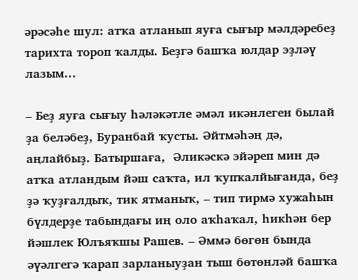әрәсәһе шул: атҡа атланып яуға сығыр мәлдәребеҙ тарихта тороп ҡалды. Беҙгә башҡа юлдар эҙләү лазым...

– Беҙ яуға сығыу һәләкәтле әмәл икәнлеген былай ҙа беләбеҙ, Буранбай ҡусты. Әйтмәһәң дә, аңлайбыҙ. Батыршаға,  Әликәскә эйәреп мин дә атҡа атландым йәш саҡта, ил ҡупҡалйығанда, беҙ ҙә ҡуҙғалдыҡ, тик ятманыҡ, – тип тирмә хужаһын бүлдерҙе табындағы иң оло аҡһаҡал, һикһән бер йәшлек Юлъяҡшы Рашев. – Әммә бөгөн бында әүәлгегә ҡарап зарланыуҙан тыш бөтөнләй башҡа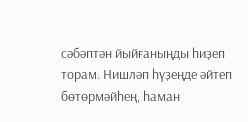сәбәптән йыйғаныңды һиҙеп торам. Нишләп һүҙеңде әйтеп бөтөрмәйһең, һаман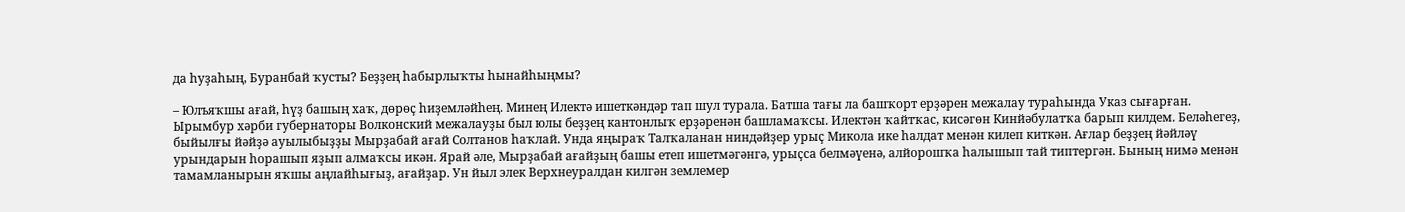да һуҙаһың, Буранбай ҡусты? Беҙҙең һабырлыҡты һынайһыңмы?

– Юлъяҡшы ағай, һүҙ башың хаҡ, дөрөҫ һиҙемләйһең. Минең Илектә ишеткәндәр тап шул турала. Батша тағы ла башҡорт ерҙәрен межалау тураһында Указ сығарған. Ырымбур хәрби губернаторы Волконский межалауҙы был юлы беҙҙең кантонлыҡ ерҙәренән башламаҡсы. Илектән ҡайтҡас, кисәгөн Кинйәбулатҡа барып килдем. Беләһегеҙ, быйылғы йәйҙә ауылыбыҙҙы Мырҙабай ағай Солтанов һаҡлай. Унда яңыраҡ Талҡаланан ниндәйҙер урыҫ Микола ике һалдат менән килеп киткән. Ағлар беҙҙең йәйләү урындарын һорашып яҙып алмаҡсы икән. Ярай әле, Мырҙабай ағайҙың башы етеп ишетмәгәнгә, урыҫса белмәүенә, алйорошҡа һалышып тай типтергән. Бының нимә менән тамамланырын яҡшы аңлайһығыҙ, ағайҙар. Ун йыл элек Верхнеуралдан килгән землемер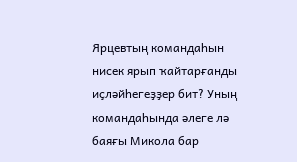Ярцевтың командаһын нисек ярып ҡайтарғанды иҫләйһегеҙҙер бит? Уның командаһында әлеге лә баяғы Микола бар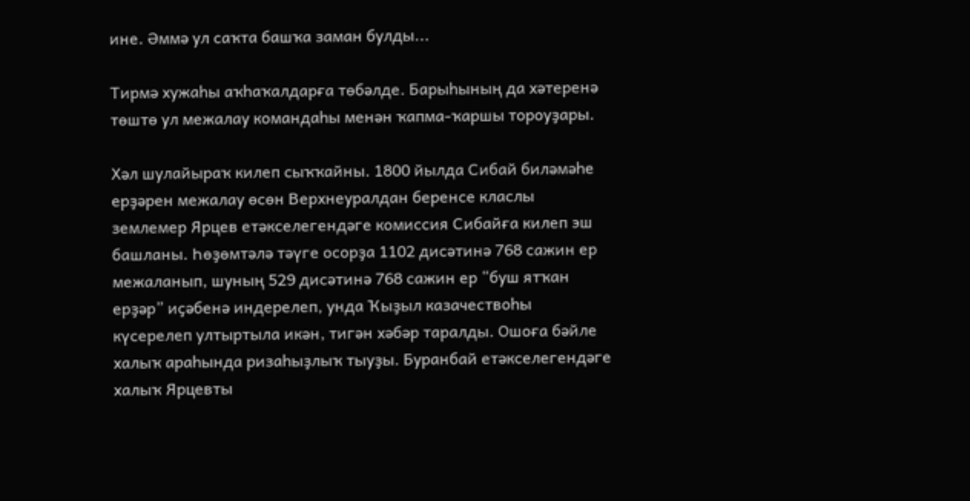ине. Әммә ул саҡта башҡа заман булды...

Тирмә хужаһы аҡһаҡалдарға төбәлде. Барыһының да хәтеренә төштө ул межалау командаһы менән ҡапма-ҡаршы тороуҙары.

Хәл шулайыраҡ килеп сыҡҡайны. 1800 йылда Сибай биләмәһе ерҙәрен межалау өсөн Верхнеуралдан беренсе класлы землемер Ярцев етәкселегендәге комиссия Сибайға килеп эш башланы. Һөҙөмтәлә тәүге осорҙа 1102 дисәтинә 768 сажин ер межаланып, шуның 529 дисәтинә 768 сажин ер “буш ятҡан ерҙәр” иҫәбенә индерелеп, унда Ҡыҙыл казачествоһы күсерелеп ултыртыла икән, тигән хәбәр таралды. Ошоға бәйле халыҡ араһында ризаһыҙлыҡ тыуҙы. Буранбай етәкселегендәге халыҡ Ярцевты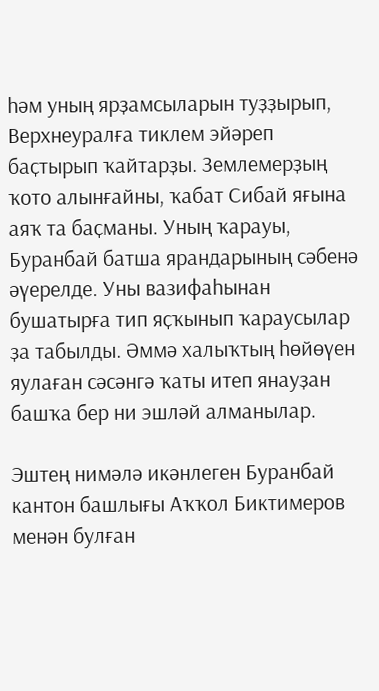һәм уның ярҙамсыларын туҙҙырып, Верхнеуралға тиклем эйәреп баҫтырып ҡайтарҙы. Землемерҙың ҡото алынғайны, ҡабат Сибай яғына аяҡ та баҫманы. Уның ҡарауы, Буранбай батша ярандарының сәбенә әүерелде. Уны вазифаһынан бушатырға тип яҫҡынып ҡараусылар ҙа табылды. Әммә халыҡтың һөйөүен яулаған сәсәнгә ҡаты итеп янауҙан башҡа бер ни эшләй алманылар.

Эштең нимәлә икәнлеген Буранбай кантон башлығы Аҡҡол Биктимеров менән булған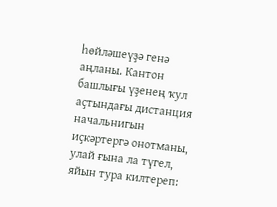һөйләшеүҙә генә аңланы. Кантон башлығы үҙенең ҡул аҫтындағы дистанция начальнигын иҫкәртергә онотманы, улай ғына ла түгел, яйын тура килтереп: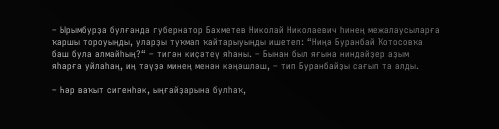– Ырымбурҙа булғанда губернатор Бахметев Николай Николаевич һинең межалаусыларға ҡаршы тороуыңды, уларҙы туҡмап ҡайтарыуыңды ишетеп: “Ниңә Буранбай Ҡотосовҡа баш була алмайһың?“ – тигән киҫәтеү яһаны. – Бынан был яғына ниндәйҙер аҙым яһарға уйлаһаң, иң тәүҙә минең менән кәңәшләш, – тип Буранбайҙы сағып та алды.

– Һәр ваҡыт сигенһәк, ыңғайҙарына булһаҡ,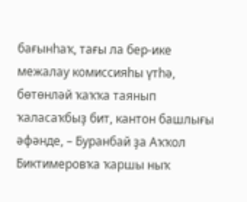бағынһаҡ, тағы ла бер-ике межалау комиссияһы үтһә, бөтөнләй ҡаҡҡа таянып ҡаласаҡбыҙ бит, кантон башлығы әфәнде, – Буранбай ҙа Аҡҡол Биктимеровҡа ҡаршы ныҡ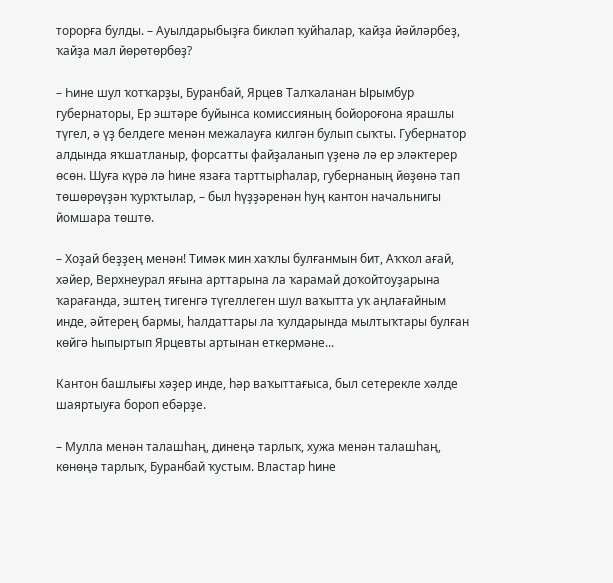торорға булды. – Ауылдарыбыҙға бикләп ҡуйһалар, ҡайҙа йәйләрбеҙ, ҡайҙа мал йөрөтөрбөҙ?

– Һине шул ҡотҡарҙы, Буранбай, Ярцев Талҡаланан Ырымбур губернаторы, Ер эштәре буйынса комиссияның бойороғона ярашлы түгел, ә үҙ белдеге менән межалауға килгән булып сыҡты. Губернатор алдында яҡшатланыр, форсатты файҙаланып үҙенә лә ер эләктерер өсөн. Шуға күрә лә һине язаға тарттырһалар, губернаның йөҙөнә тап төшөрөүҙән ҡурҡтылар, – был һүҙҙәренән һуң кантон начальнигы йомшара төштө.

– Хоҙай беҙҙең менән! Тимәк мин хаҡлы булғанмын бит, Аҡҡол ағай, хәйер, Верхнеурал яғына арттарына ла ҡарамай доҡойтоуҙарына ҡарағанда, эштең тигенгә түгеллеген шул ваҡытта уҡ аңлағайным инде, әйтерең бармы, һалдаттары ла ҡулдарында мылтыҡтары булған көйгә һыпыртып Ярцевты артынан еткермәне...

Кантон башлығы хәҙер инде, һәр ваҡыттағыса, был сетерекле хәлде шаяртыуға бороп ебәрҙе.

– Мулла менән талашһаң, динеңә тарлыҡ, хужа менән талашһаң, көнөңә тарлыҡ, Буранбай ҡустым. Властар һине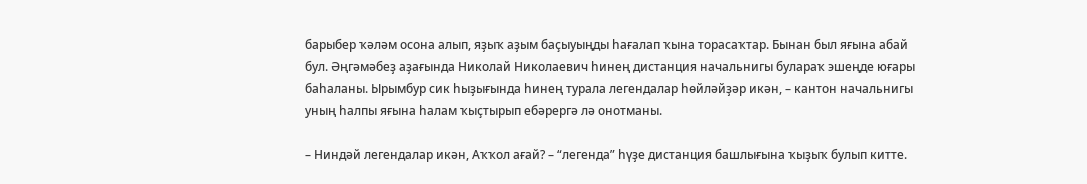барыбер ҡәләм осона алып, яҙыҡ аҙым баҫыуыңды һағалап ҡына торасаҡтар. Бынан был яғына абай бул. Әңгәмәбеҙ аҙағында Николай Николаевич һинең дистанция начальнигы булараҡ эшеңде юғары баһаланы. Ырымбур сик һыҙығында һинең турала легендалар һөйләйҙәр икән, – кантон начальнигы уның һалпы яғына һалам ҡыҫтырып ебәрергә лә онотманы.

– Ниндәй легендалар икән, Аҡҡол ағай? – “легенда” һүҙе дистанция башлығына ҡыҙыҡ булып китте.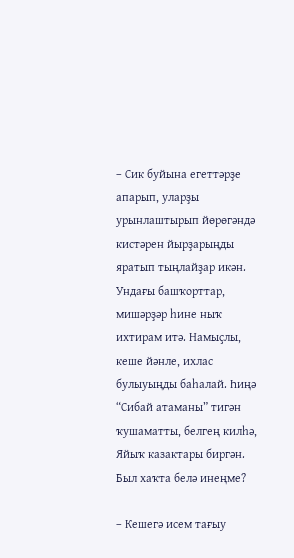– Сик буйына егеттәрҙе апарып, уларҙы урынлаштырып йөрөгәндә кистәрен йырҙарыңды яратып тыңлайҙар икән. Ундағы башҡорттар, мишәрҙәр һине ныҡ ихтирам итә. Намыҫлы, кеше йәнле, ихлас  булыуыңды баһалай. Һиңә “Сибай атаманы” тигән ҡушаматты, белгең килһә, Яйыҡ казактары биргән. Был хаҡта белә инеңме?

– Кешегә исем тағыу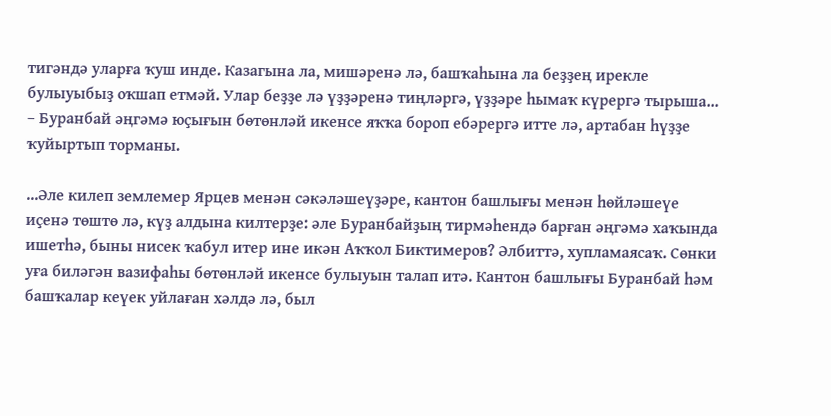тигәндә уларға ҡуш инде. Казагына ла, мишәренә лә, башҡаһына ла беҙҙең ирекле булыуыбыҙ оҡшап етмәй. Улар беҙҙе лә үҙҙәренә тиңләргә, үҙҙәре һымаҡ күрергә тырыша... – Буранбай әңгәмә юҫығын бөтөнләй икенсе яҡҡа бороп ебәрергә итте лә, артабан һүҙҙе ҡуйыртып торманы.

...Әле килеп землемер Ярцев менән сәкәләшеүҙәре, кантон башлығы менән һөйләшеүе иҫенә төштө лә, күҙ алдына килтерҙе: әле Буранбайҙың тирмәһендә барған әңгәмә хаҡында ишетһә, быны нисек ҡабул итер ине икән Аҡҡол Биктимеров? Әлбиттә, хупламаясаҡ. Сөнки уға биләгән вазифаһы бөтөнләй икенсе булыуын талап итә. Кантон башлығы Буранбай һәм башҡалар кеүек уйлаған хәлдә лә, был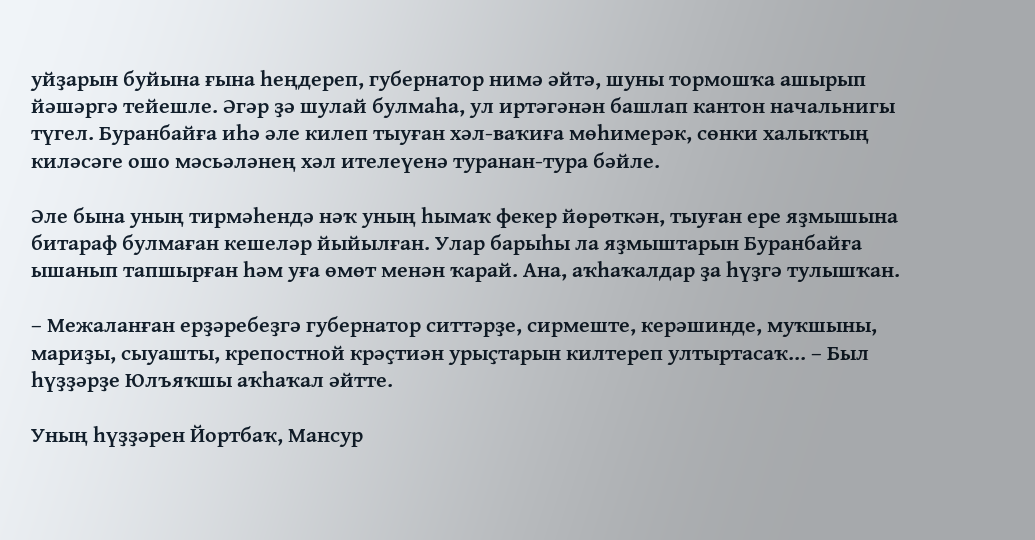уйҙарын буйына ғына һеңдереп, губернатор нимә әйтә, шуны тормошҡа ашырып йәшәргә тейешле. Әгәр ҙә шулай булмаһа, ул иртәгәнән башлап кантон начальнигы түгел. Буранбайға иһә әле килеп тыуған хәл-ваҡиға мөһимерәк, сөнки халыҡтың киләсәге ошо мәсьәләнең хәл ителеүенә туранан-тура бәйле.

Әле бына уның тирмәһендә нәҡ уның һымаҡ фекер йөрөткән, тыуған ере яҙмышына битараф булмаған кешеләр йыйылған. Улар барыһы ла яҙмыштарын Буранбайға ышанып тапшырған һәм уға өмөт менән ҡарай. Ана, аҡһаҡалдар ҙа һүҙгә тулышҡан.

– Межаланған ерҙәребеҙгә губернатор ситтәрҙе, сирмеште, керәшинде, муҡшыны, мариҙы, сыуашты, крепостной крәҫтиән урыҫтарын килтереп ултыртасаҡ... – Был һүҙҙәрҙе Юлъяҡшы аҡһаҡал әйтте.

Уның һүҙҙәрен Йортбаҡ, Мансур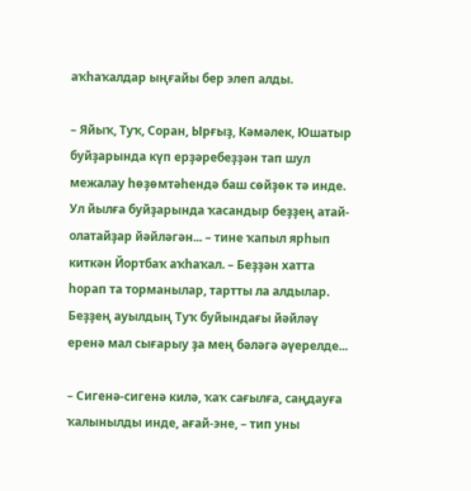аҡһаҡалдар ыңғайы бер элеп алды.

– Яйыҡ, Туҡ, Соран, Ырғыҙ, Кәмәлек, Юшатыр буйҙарында күп ерҙәребеҙҙән тап шул межалау һөҙөмтәһендә баш сөйҙөк тә инде. Ул йылға буйҙарында ҡасандыр беҙҙең атай-олатайҙар йәйләгән... – тине ҡапыл ярһып киткән Йортбаҡ аҡһаҡал. – Беҙҙән хатта һорап та торманылар, тартты ла алдылар. Беҙҙең ауылдың Туҡ буйындағы йәйләү еренә мал сығарыу ҙа мең бәләгә әүерелде...

– Сигенә-сигенә килә, ҡаҡ сағылға, саңдауға ҡалынылды инде, ағай-эне, – тип уны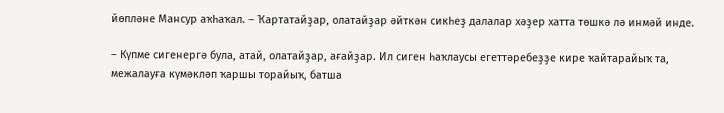йөпләне Мансур аҡһаҡал. – Ҡартатайҙар, олатайҙар әйткән сикһеҙ далалар хәҙер хатта төшкә лә инмәй инде.

– Күпме сигенергә була, атай, олатайҙар, ағайҙар. Ил сиген һаҡлаусы егеттәребеҙҙе кире ҡайтарайыҡ та, межалауға күмәкләп ҡаршы торайыҡ, батша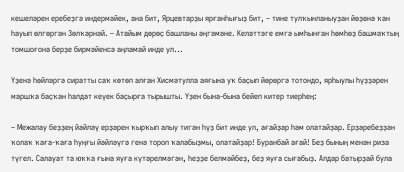кешеләрен еребеҙгә индермәйек, ана бит, Ярцевтарҙы ярғанһығыҙ бит, – тине тулҡынланыуҙан йөҙөнә ҡан һауып өлгөргән Зөлҡәрнәй. – Атайым дөрөҫ башланы әңгәмәне. Келәттәге емгә ымһынған һөмһөҙ башмаҡтың томшоғона берҙе бирмәйенсә аңламай инде ул...

Үҙенә һөйләргә сиратты саҡ көтөп алған Хисмәтулла аяғына уҡ баҫып йөрөргә тотондо, ярһыулы һүҙҙәрен маршҡа баҫҡан һалдат кеүек баҫырға тырышты. Үҙен бына-бына бейеп китер тиерһең:

– Межалау беҙҙең йәйләү ерҙәрен ҡырҡып алыу тигән һүҙ бит инде ул, ағайҙар һәм олатайҙар. Ерҙәребеҙҙән ҡолаҡ ҡаға-ҡаға һуңғы йәйләүгә генә тороп ҡалабыҙмы, олатайҙар! Буранбай ағай! Беҙ бының менән риза түгел. Салауат та юҡҡа ғына яуға күтәрелмәгән, һеҙҙе белмәйбеҙ, беҙ яуға сығабыҙ. Алдар батырҙай була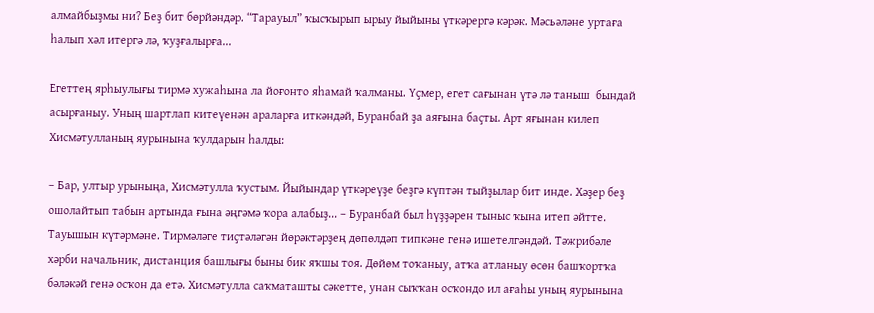алмайбыҙмы ни? Беҙ бит бөрйәндәр. “Тарауыл” ҡысҡырып ырыу йыйыны үткәрергә кәрәк. Мәсьәләне уртаға һалып хәл итергә лә, ҡуҙғалырға...

Егеттең ярһыулығы тирмә хужаһына ла йоғонто яһамай ҡалманы. Үҫмер, егет сағынан үтә лә таныш  бындай асырғаныу. Уның шартлап китеүенән араларға иткәндәй, Буранбай ҙа аяғына баҫты. Арт яғынан килеп Хисмәтулланың яурынына ҡулдарын һалды:

– Бар, ултыр урыныңа, Хисмәтулла ҡустым. Йыйындар үткәреүҙе беҙгә күптән тыйҙылар бит инде. Хәҙер беҙ ошолайтып табын артында ғына әңгәмә ҡора алабыҙ... – Буранбай был һүҙҙәрен тыныс ҡына итеп әйтте. Тауышын күтәрмәне. Тирмәләге тиҫтәләгән йөрәктәрҙең дөпөлдәп типкәне генә ишетелгәндәй. Тәжрибәле хәрби начальник, дистанция башлығы быны бик яҡшы тоя. Дөйөм тоҡаныу, атҡа атланыу өсөн башҡортҡа бәләкәй генә осҡон да етә. Хисмәтулла саҡматашты сәкетте, унан сыҡҡан осҡондо ил ағаһы уның яурынына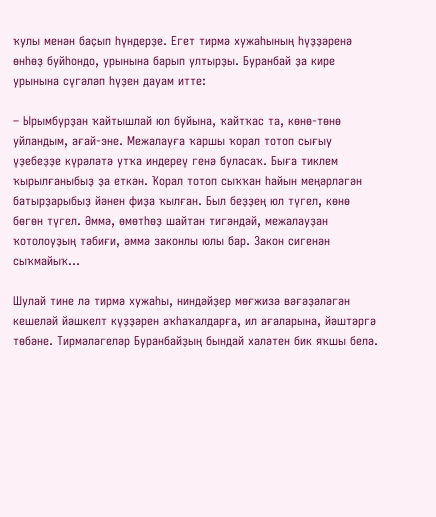ҡулы менән баҫып һүндерҙе. Егет тирмә хужаһының һүҙҙәренә өнһөҙ буйһондо, урынына барып ултырҙы. Буранбай ҙа кире урынына сүгәләп һүҙен дауам итте:

– Ырымбурҙан ҡайтышлай юл буйына, ҡайтҡас та, көнө-төнө уйландым, ағай-эне. Межалауға ҡаршы ҡорал тотоп сығыу үҙебеҙҙе күрәләтә утҡа индереү генә буласаҡ. Быға тиклем ҡырылғаныбыҙ ҙа еткән. Ҡорал тотоп сыҡҡан һайын меңәрләгән батырҙарыбыҙ йәнен фиҙа ҡылған. Был беҙҙең юл түгел, көнө бөгөн түгел. Әммә, өмөтһөҙ шайтан тигәндәй, межалауҙан ҡотолоуҙың тәбиғи, әммә законлы юлы бар. Закон сигенән сыҡмайыҡ...

Шулай тине лә тирмә хужаһы, ниндәйҙер мөғжизә вәғәҙәләгән кешеләй йәшкелт күҙҙәрен аҡһаҡалдарға, ил ағаларына, йәштәргә төбәне. Тирмәләгеләр Буранбайҙың бындай халәтен бик яҡшы белә.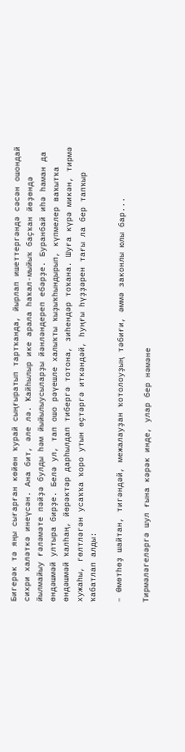Бигерәк тә яңы сығарған көйөн ҡурай сыңғыратып тартҡанда, йырлап ишеттергәндә сәсән ошондай сихри халәткә инеүсән. Ана бит, әле лә. Ҡайһылыр ике арала һаҡал-мыйыҡ баҫҡан йөҙөндә йылмайыу ғәләмәте пәйҙә булды һәм йыйылыусыларҙы йәнләндереп ебәрҙе. Буранбай иһә һаман да өндәшмәй ултыра бирҙе. Белә ул, тап ошо рәүешле халыҡты ҡыҙыҡһындырып, күпмелер ваҡытҡа өндәшмәй ҡалһаң, йөрәктәр дарһылдап тибергә тотона, зиһендәр тоҡана. Шуға күрә микән, тирмә хужаһы, гөлтләгән усаҡҡа ҡоро утын өҫтәргә иткәндәй, һуңғы һүҙҙәрен тағы ла бер тапҡыр ҡабатлап алды:

– Өмөтһөҙ шайтан, тигәндәй, межалауҙан ҡотолоуҙың тәбиғи, әммә законлы юлы бар...

Тирмәләгеләргә шул ғына кәрәк инде, улар бер нәмәне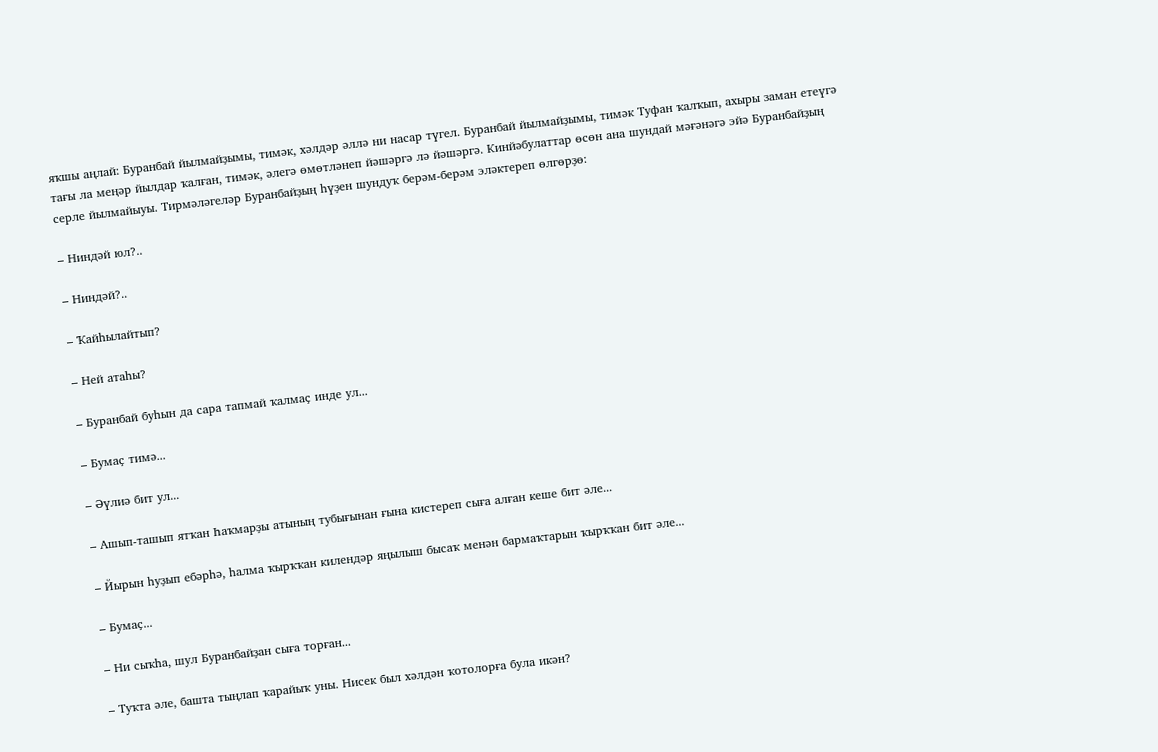яҡшы аңлай: Буранбай йылмайҙымы, тимәк, хәлдәр әллә ни насар түгел. Буранбай йылмайҙымы, тимәк Туфан ҡалҡып, ахыры заман етеүгә тағы ла меңәр йылдар ҡалған, тимәк, әлегә өмөтләнеп йәшәргә лә йәшәргә. Кинйәбулаттар өсөн ана шундай мәғәнәгә эйә Буранбайҙың серле йылмайыуы. Тирмәләгеләр Буранбайҙың һүҙен шундуҡ берәм-берәм эләктереп өлгөрҙө:

– Ниндәй юл?..

– Ниндәй?..

– Ҡайһылайтып?

– Ней атаһы?

– Буранбай буһын да сара тапмай ҡалмаҫ инде ул...

– Бумаҫ тимә...

– Әүлиә бит ул...

– Ашып-ташып ятҡан Һаҡмарҙы атының тубығынан ғына кистереп сыға алған кеше бит әле...

– Йырын һуҙып ебәрһә, һалма ҡырҡҡан килендәр яңылыш бысаҡ менән бармаҡтарын ҡырҡҡан бит әле...

– Бумаҫ...

– Ни сыҡһа, шул Буранбайҙан сыға торған...

– Туҡта әле, башта тыңлап ҡарайыҡ уны. Нисек был хәлдән ҡотолорға була икән?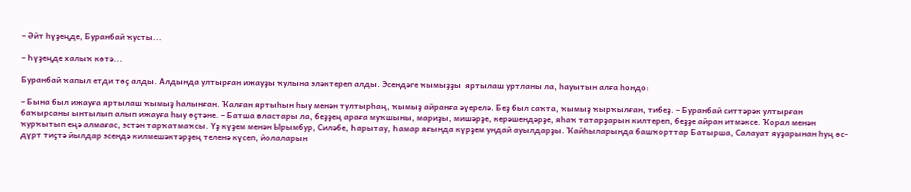– Әйт һүҙеңде, Буранбай ҡусты...

– Һүҙеңде халыҡ көтә...

Буранбай ҡапыл етди төҫ алды. Алдында ултырған ижауҙы ҡулына эләктереп алды. Эсендәге ҡымыҙҙы  яртылаш уртланы ла, һауытын алға һондо:

– Бына был ижауға яртылаш ҡымыҙ һалынған. Ҡалған яртыһын һыу менән тултырһаң, ҡымыҙ айранға әүерелә. Беҙ был саҡта, ҡымыҙ ҡырҡылған, тибеҙ. – Буранбай ситтәрәк ултырған баҡырсаны ынтылып алып ижауға һыу өҫтәне. – Батша властары ла, беҙҙең араға муҡшыны, мариҙы, мишәрҙе, керәшендәрҙе, яһаҡ татарҙарын килтереп, беҙҙе айран итмәксе. Ҡорал менән ҡурҡытып еңә алмағас, эстән тарҡатмаҡсы. Үҙ күҙем менән Ырымбур, Силәбе, Һарытау, Һамар яғында күрҙем ундай ауылдарҙы. Ҡайһыларында башҡорттар Батырша, Салауат яуҙарынан һуң өс-дүрт тиҫтә йылдар эсендә килмешәктәрҙең теленә күсеп, йолаларын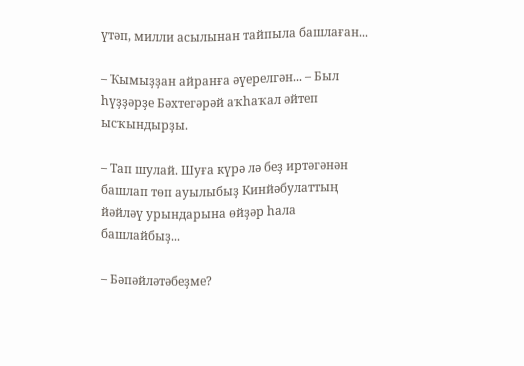үтәп, милли асылынан тайпыла башлаған...

– Ҡымыҙҙан айранға әүерелгән... – Был һүҙҙәрҙе Бәхтегәрәй аҡһаҡал әйтеп ысҡындырҙы.

– Тап шулай. Шуға күрә лә беҙ иртәгәнән башлап төп ауылыбыҙ Кинйәбулаттың йәйләү урындарына өйҙәр һала башлайбыҙ...

– Бәпәйләтәбеҙме?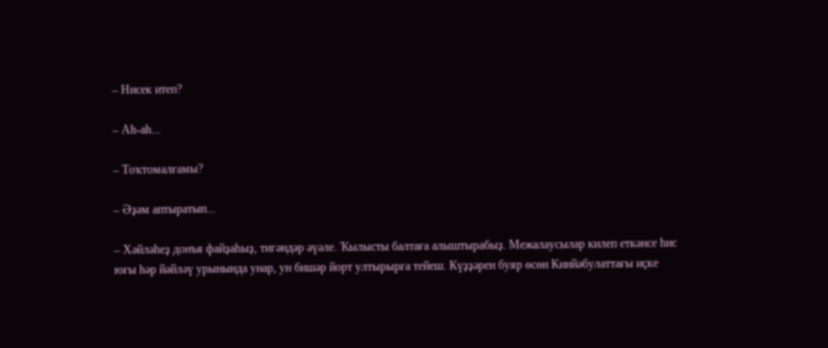– Нисек итеп?

– Аһ-аһ...

– Тоҡтомалғамы?

– Әҙәм аптыратып...

– Хәйләһеҙ донъя файҙаһыҙ, тигәндәр әүәле. Ҡылысты балтаға алыштырабыҙ. Межалаусылар килеп еткәнсе һис юғы һәр йәйләү урынында унар, ун бишәр йорт ултырырға тейеш. Күҙҙәрен буяр өсөн Кинйәбулаттағы иҫке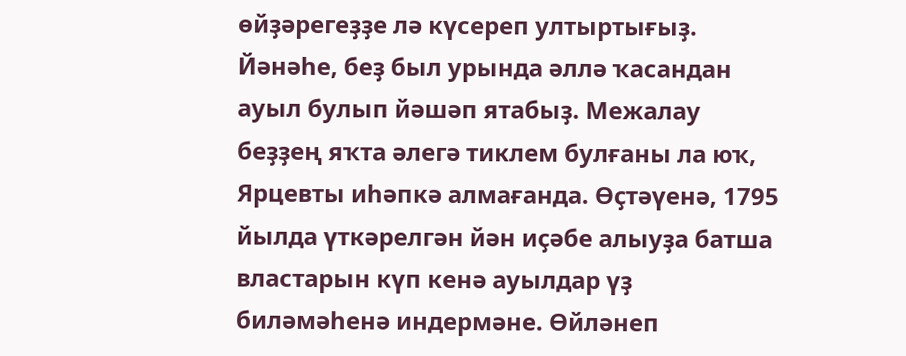өйҙәрегеҙҙе лә күсереп ултыртығыҙ. Йәнәһе, беҙ был урында әллә ҡасандан ауыл булып йәшәп ятабыҙ. Межалау беҙҙең яҡта әлегә тиклем булғаны ла юҡ, Ярцевты иһәпкә алмағанда. Өҫтәүенә, 1795 йылда үткәрелгән йән иҫәбе алыуҙа батша властарын күп кенә ауылдар үҙ биләмәһенә индермәне. Өйләнеп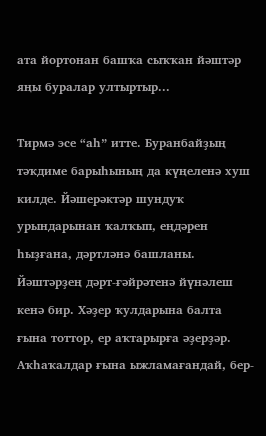ата йортонан башҡа сыҡҡан йәштәр яңы буралар ултыртыр...

Тирмә эсе “аһ” итте. Буранбайҙың тәҡдиме барыһының да күңеленә хуш килде. Йәшерәктәр шундуҡ урындарынан ҡалҡып, еңдәрен һыҙғана, дәртләнә башланы. Йәштәрҙең дәрт-ғәйрәтенә йүнәлеш кенә бир. Хәҙер ҡулдарына балта ғына тоттор, ер аҡтарырға әҙерҙәр. Аҡһаҡалдар ғына ыжламағандай, бер-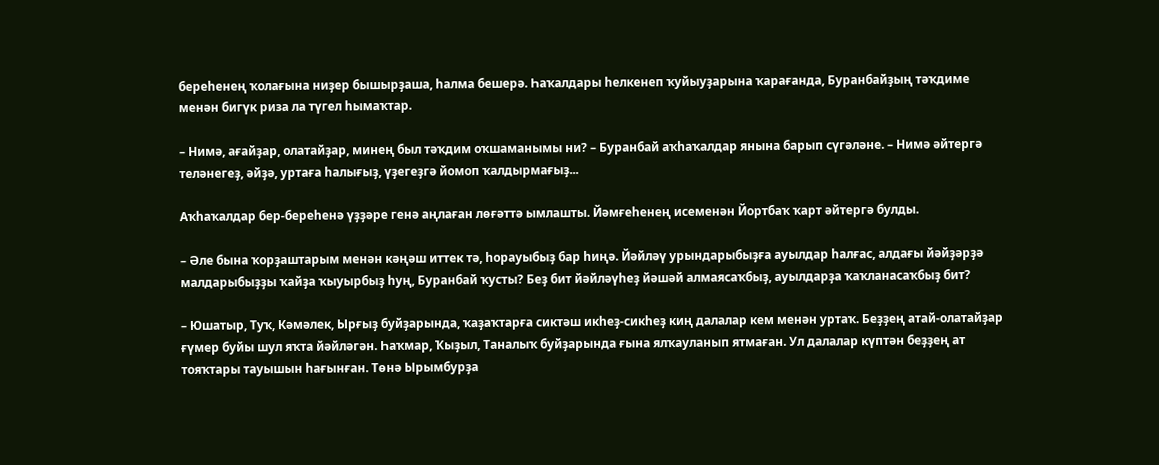береһенең ҡолағына ниҙер бышырҙаша, һалма бешерә. Һаҡалдары һелкенеп ҡуйыуҙарына ҡарағанда, Буранбайҙың тәҡдиме менән бигүк риза ла түгел һымаҡтар.

– Нимә, ағайҙар, олатайҙар, минең был тәҡдим оҡшаманымы ни? – Буранбай аҡһаҡалдар янына барып сүгәләне. – Нимә әйтергә теләнегеҙ, әйҙә, уртаға һалығыҙ, үҙегеҙгә йомоп ҡалдырмағыҙ...

Аҡһаҡалдар бер-береһенә үҙҙәре генә аңлаған лөғәттә ымлашты. Йәмғеһенең исеменән Йортбаҡ ҡарт әйтергә булды.

– Әле бына ҡорҙаштарым менән кәңәш иттек тә, һорауыбыҙ бар һиңә. Йәйләү урындарыбыҙға ауылдар һалғас, алдағы йәйҙәрҙә малдарыбыҙҙы ҡайҙа ҡыуырбыҙ һуң, Буранбай ҡусты? Беҙ бит йәйләүһеҙ йәшәй алмаясаҡбыҙ, ауылдарҙа ҡаҡланасаҡбыҙ бит?

– Юшатыр, Туҡ, Кәмәлек, Ырғыҙ буйҙарында, ҡаҙаҡтарға сиктәш икһеҙ-сикһеҙ киң далалар кем менән уртаҡ. Беҙҙең атай-олатайҙар ғүмер буйы шул яҡта йәйләгән. Һаҡмар, Ҡыҙыл, Таналыҡ буйҙарында ғына ялҡауланып ятмаған. Ул далалар күптән беҙҙең ат тояҡтары тауышын һағынған. Төнә Ырымбурҙа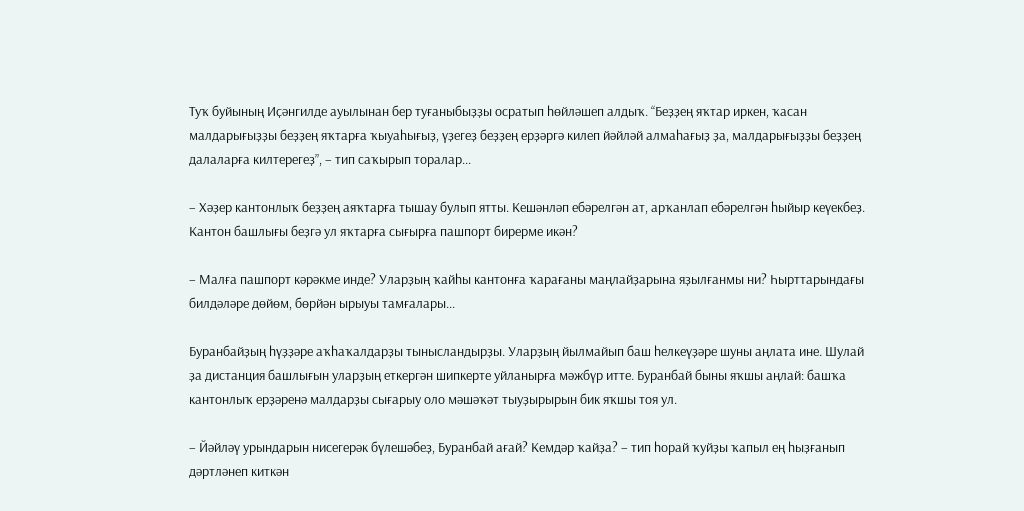Туҡ буйының Иҫәнгилде ауылынан бер туғаныбыҙҙы осратып һөйләшеп алдыҡ. “Беҙҙең яҡтар иркен, ҡасан малдарығыҙҙы беҙҙең яҡтарға ҡыуаһығыҙ, үҙегеҙ беҙҙең ерҙәргә килеп йәйләй алмаһағыҙ ҙа, малдарығыҙҙы беҙҙең далаларға килтерегеҙ”, – тип саҡырып торалар...

– Хәҙер кантонлыҡ беҙҙең аяҡтарға тышау булып ятты. Кешәнләп ебәрелгән ат, арҡанлап ебәрелгән һыйыр кеүекбеҙ. Кантон башлығы беҙгә ул яҡтарға сығырға пашпорт бирерме икән?

– Малға пашпорт кәрәкме инде? Уларҙың ҡайһы кантонға ҡарағаны маңлайҙарына яҙылғанмы ни? Һырттарындағы билдәләре дөйөм, бөрйән ырыуы тамғалары...

Буранбайҙың һүҙҙәре аҡһаҡалдарҙы тынысландырҙы. Уларҙың йылмайып баш һелкеүҙәре шуны аңлата ине. Шулай ҙа дистанция башлығын уларҙың еткергән шипкерте уйланырға мәжбүр итте. Буранбай быны яҡшы аңлай: башҡа кантонлыҡ ерҙәренә малдарҙы сығарыу оло мәшәҡәт тыуҙырырын бик яҡшы тоя ул.

– Йәйләү урындарын нисегерәк бүлешәбеҙ, Буранбай ағай? Кемдәр ҡайҙа? – тип һорай ҡуйҙы ҡапыл ең һыҙғанып дәртләнеп киткән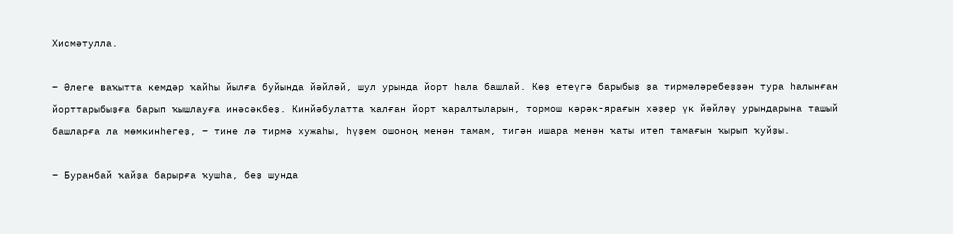Хисмәтулла.

– Әлеге ваҡытта кемдәр ҡайһы йылға буйында йәйләй, шул урында йорт һала башлай. Көҙ етеүгә барыбыҙ ҙа тирмәләребеҙҙән тура һалынған йорттарыбыҙға барып ҡышлауға инәсәкбеҙ. Кинйәбулатта ҡалған йорт ҡаралтыларын, тормош кәрәк-ярағын хәҙер үк йәйләү урындарына ташый башларға ла мөмкинһегеҙ, – тине лә тирмә хужаһы, һүҙем ошоноң менән тамам, тигән ишара менән ҡаты итеп тамағын ҡырып ҡуйҙы.

– Буранбай ҡайҙа барырға ҡушһа, беҙ шунда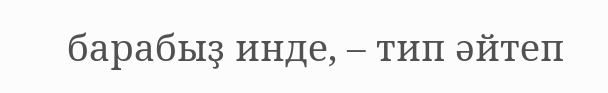барабыҙ инде, – тип әйтеп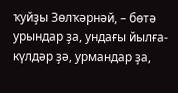ҡуйҙы Зөлҡәрнәй, – бөтә урындар ҙа, ундағы йылға-күлдәр ҙә, урмандар ҙа,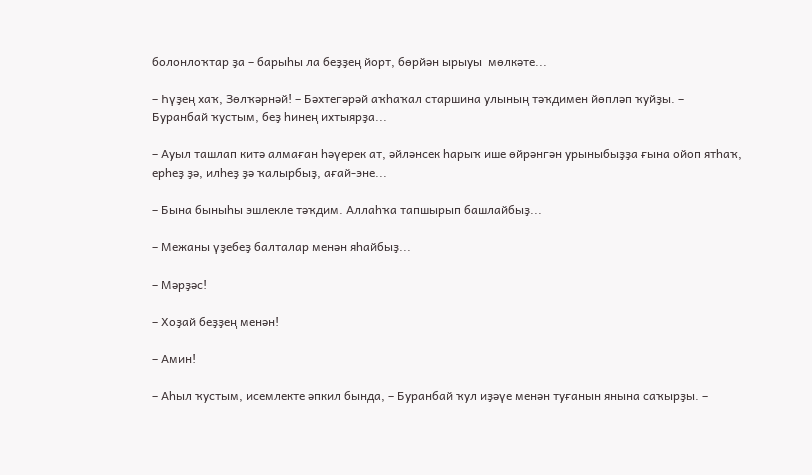болонлоҡтар ҙа – барыһы ла беҙҙең йорт, бөрйән ырыуы  мөлкәте...

– Һүҙең хаҡ, Зөлҡәрнәй! – Бәхтегәрәй аҡһаҡал старшина улының тәҡдимен йөпләп ҡуйҙы. – Буранбай ҡустым, беҙ һинең ихтыярҙа...

– Ауыл ташлап китә алмаған һәүерек ат, әйләнсек һарыҡ ише өйрәнгән урыныбыҙҙа ғына ойоп ятһаҡ, ерһеҙ ҙә, илһеҙ ҙә ҡалырбыҙ, ағай-эне...

– Бына быныһы эшлекле тәҡдим. Аллаһҡа тапшырып башлайбыҙ...

– Межаны үҙебеҙ балталар менән яһайбыҙ...

– Мәрҙәс!

– Хоҙай беҙҙең менән!

– Амин!

– Аһыл ҡустым, исемлекте әпкил бында, – Буранбай ҡул иҙәүе менән туғанын янына саҡырҙы. –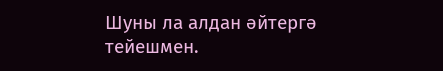Шуны ла алдан әйтергә тейешмен.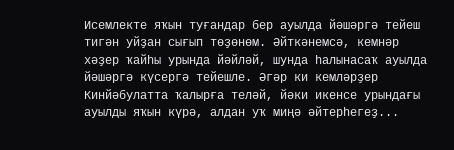Исемлекте яҡын туғандар бер ауылда йәшәргә тейеш тигән уйҙан сығып төҙөнөм. Әйткәнемсә, кемнәр хәҙер ҡайһы урында йәйләй, шунда һалынасаҡ ауылда йәшәргә күсергә тейешле. Әгәр ки кемләрҙер Кинйәбулатта ҡалырға теләй, йәки икенсе урындағы ауылды яҡын күрә, алдан уҡ миңә әйтерһегеҙ...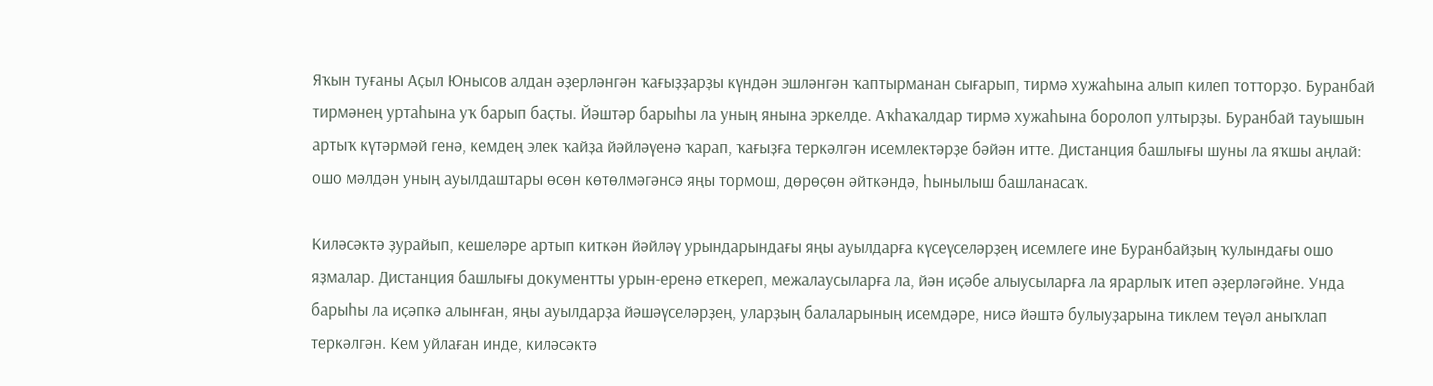Яҡын туғаны Аҫыл Юнысов алдан әҙерләнгән ҡағыҙҙарҙы күндән эшләнгән ҡаптырманан сығарып, тирмә хужаһына алып килеп тотторҙо. Буранбай тирмәнең уртаһына уҡ барып баҫты. Йәштәр барыһы ла уның янына эркелде. Аҡһаҡалдар тирмә хужаһына боролоп ултырҙы. Буранбай тауышын артыҡ күтәрмәй генә, кемдең элек ҡайҙа йәйләүенә ҡарап, ҡағыҙға теркәлгән исемлектәрҙе бәйән итте. Дистанция башлығы шуны ла яҡшы аңлай: ошо мәлдән уның ауылдаштары өсөн көтөлмәгәнсә яңы тормош, дөрөҫөн әйткәндә, һынылыш башланасаҡ.

Киләсәктә ҙурайып, кешеләре артып киткән йәйләү урындарындағы яңы ауылдарға күсеүселәрҙең исемлеге ине Буранбайҙың ҡулындағы ошо яҙмалар. Дистанция башлығы документты урын-еренә еткереп, межалаусыларға ла, йән иҫәбе алыусыларға ла ярарлыҡ итеп әҙерләгәйне. Унда барыһы ла иҫәпкә алынған, яңы ауылдарҙа йәшәүселәрҙең, уларҙың балаларының исемдәре, нисә йәштә булыуҙарына тиклем теүәл аныҡлап теркәлгән. Кем уйлаған инде, киләсәктә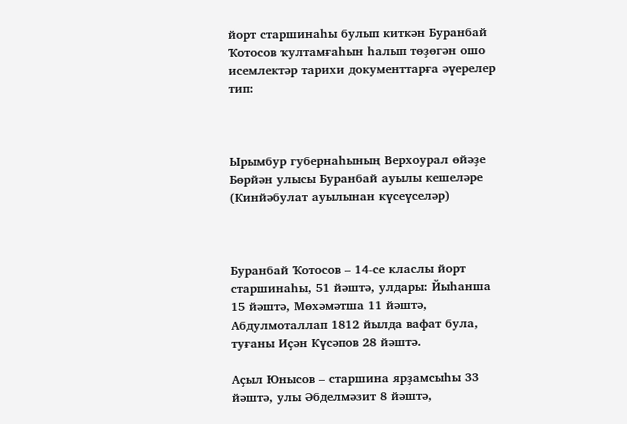йорт старшинаһы булып киткән Буранбай Ҡотосов ҡултамғаһын һалып төҙөгән ошо исемлектәр тарихи документтарға әүерелер тип:



Ырымбур губернаһының Верхоурал өйәҙе Бөрйән улысы Буранбай ауылы кешеләре (Кинйәбулат ауылынан күсеүселәр)



Буранбай Ҡотосов – 14-се класлы йорт старшинаһы, 51 йәштә, улдары: Йыһанша 15 йәштә, Мөхәмәтша 11 йәштә, Абдулмоталлап 1812 йылда вафат була, туғаны Иҫән Күсәпов 28 йәштә.

Аҫыл Юнысов – старшина ярҙамсыһы 33 йәштә, улы Әбделмәзит 8 йәштә,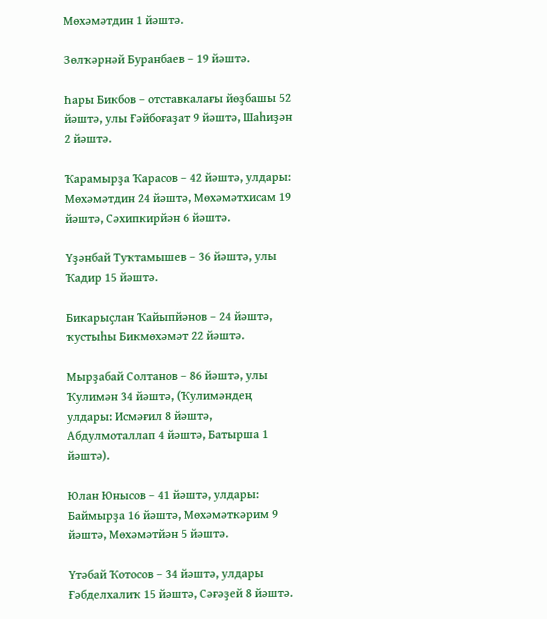Мөхәмәтдин 1 йәштә.

Зөлҡәрнәй Буранбаев – 19 йәштә.

Һары Бикбов – отставкалағы йөҙбашы 52 йәштә, улы Ғәйбоғаҙат 9 йәштә, Шаһиҙән 2 йәштә.

Ҡарамырҙа Ҡарасов – 42 йәштә, улдары: Мөхәмәтдин 24 йәштә, Мөхәмәтхисам 19 йәштә, Сәхипкирйән 6 йәштә.

Үҙәнбай Туҡтамышев – 36 йәштә, улы Ҡадир 15 йәштә.

Бикарыҫлан Ҡайыпйәнов – 24 йәштә, ҡустыһы Бикмөхәмәт 22 йәштә.

Мырҙабай Солтанов – 86 йәштә, улы Ҡулимән 34 йәштә, (Ҡулимәндең улдары: Исмәғил 8 йәштә, Абдулмоталлап 4 йәштә, Батырша 1 йәштә).

Юлан Юнысов – 41 йәштә, улдары: Баймырҙа 16 йәштә, Мөхәмәткәрим 9 йәштә, Мөхәмәтйән 5 йәштә.

Үтәбай Ҡотосов – 34 йәштә, улдары Ғәбделхалиҡ 15 йәштә, Сәғәҙей 8 йәштә.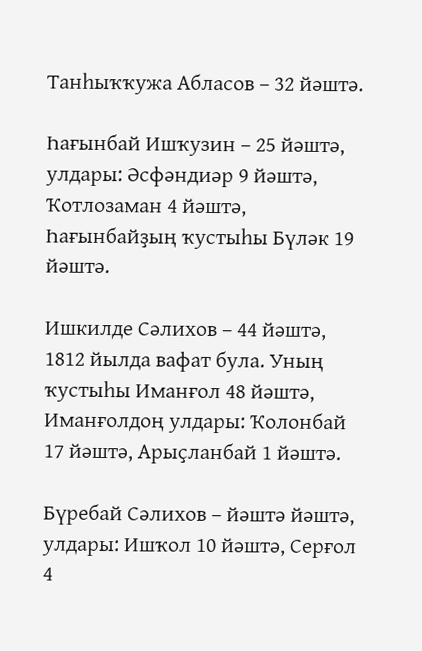Танһыҡҡужа Абласов – 32 йәштә.

Һағынбай Ишҡузин – 25 йәштә, улдары: Әсфәндиәр 9 йәштә, Ҡотлозаман 4 йәштә, Һағынбайҙың ҡустыһы Бүләк 19 йәштә.

Ишкилде Сәлихов – 44 йәштә, 1812 йылда вафат була. Уның ҡустыһы Иманғол 48 йәштә, Иманғолдоң улдары: Ҡолонбай 17 йәштә, Арыҫланбай 1 йәштә.

Бүребай Сәлихов – йәштә йәштә, улдары: Ишҡол 10 йәштә, Серғол 4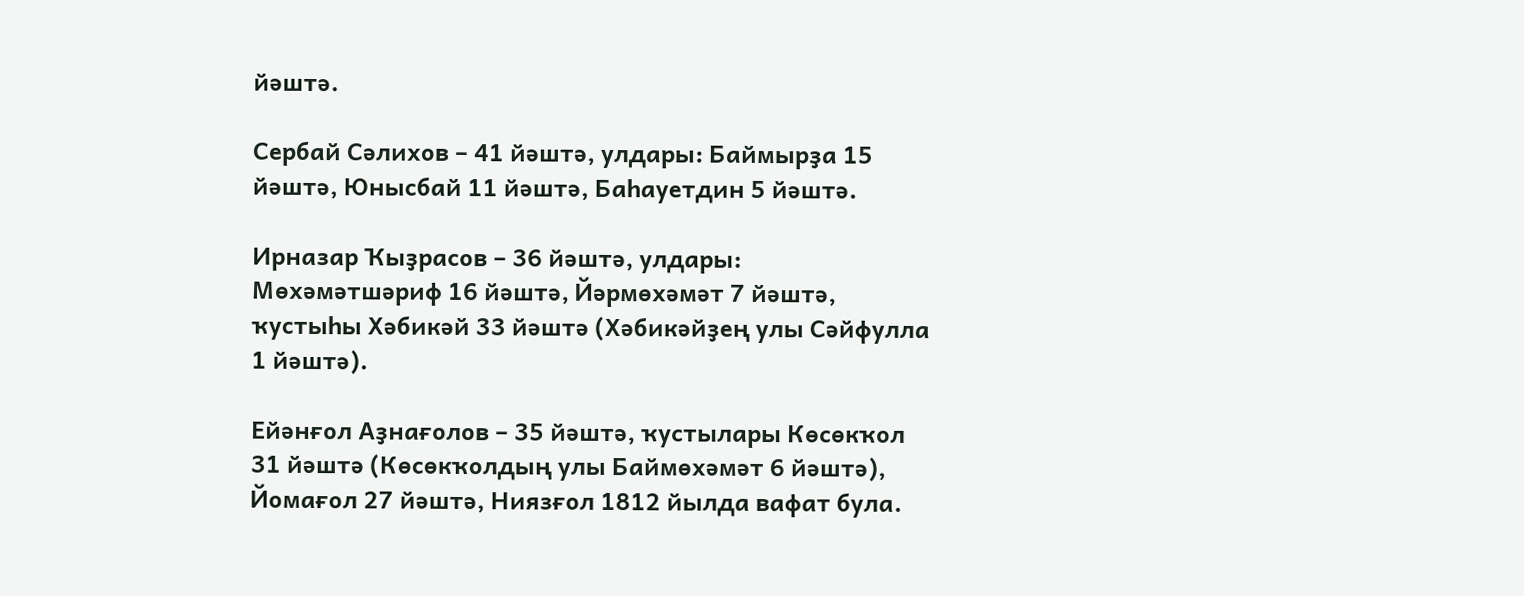йәштә.

Сербай Сәлихов – 41 йәштә, улдары: Баймырҙа 15 йәштә, Юнысбай 11 йәштә, Баһауетдин 5 йәштә.

Ирназар Ҡыҙрасов – 36 йәштә, улдары: Мөхәмәтшәриф 16 йәштә, Йәрмөхәмәт 7 йәштә, ҡустыһы Хәбикәй 33 йәштә (Хәбикәйҙең улы Сәйфулла 1 йәштә).

Ейәнғол Аҙнағолов – 35 йәштә, ҡустылары Көсөкҡол 31 йәштә (Көсөкҡолдың улы Баймөхәмәт 6 йәштә), Йомағол 27 йәштә, Ниязғол 1812 йылда вафат була.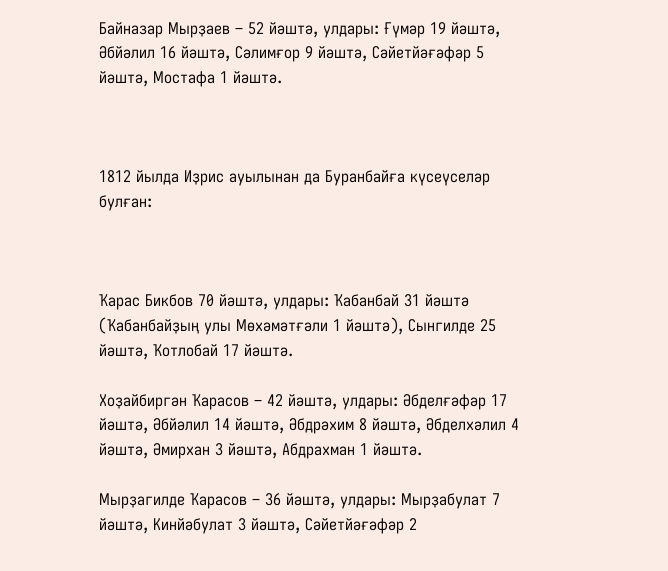Байназар Мырҙаев – 52 йәштә, улдары: Ғүмәр 19 йәштә, Әбйәлил 16 йәштә, Сәлимғор 9 йәштә, Сәйетйәғәфәр 5 йәштә, Мостафа 1 йәштә.



1812 йылда Иҙрис ауылынан да Буранбайға күсеүселәр булған:



Ҡарас Бикбов 70 йәштә, улдары: Ҡабанбай 31 йәштә (Ҡабанбайҙың улы Мөхәмәтғәли 1 йәштә), Сынгилде 25 йәштә, Ҡотлобай 17 йәштә.

Хоҙайбиргән Ҡарасов – 42 йәштә, улдары: Әбделғәфәр 17 йәштә, Әбйәлил 14 йәштә, Әбдрәхим 8 йәштә, Әбделхәлил 4 йәштә, Әмирхан 3 йәштә, Абдрахман 1 йәштә.

Мырҙагилде Ҡарасов – 36 йәштә, улдары: Мырҙабулат 7 йәштә, Кинйәбулат 3 йәштә, Сәйетйәғәфәр 2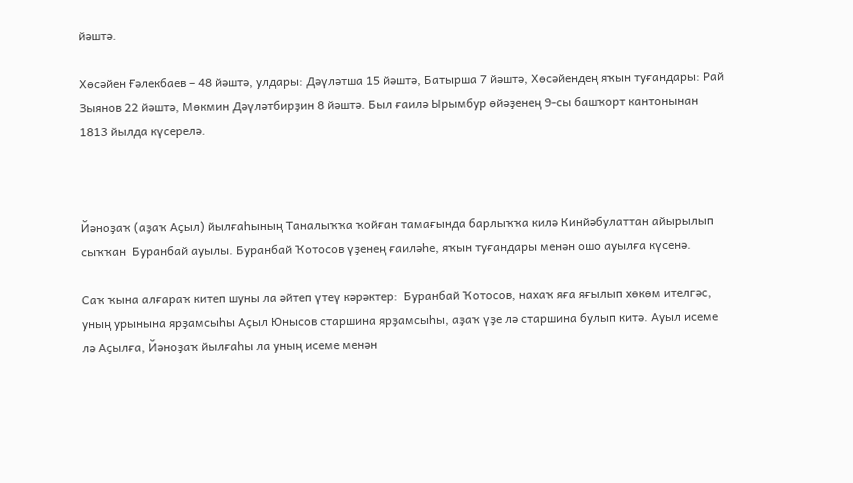йәштә.

Хөсәйен Ғәлекбаев – 48 йәштә, улдары: Дәүләтша 15 йәштә, Батырша 7 йәштә, Хөсәйендең яҡын туғандары: Рай Зыянов 22 йәштә, Мөкмин Дәүләтбирҙин 8 йәштә. Был ғаилә Ырымбур өйәҙенең 9-сы башҡорт кантонынан 1813 йылда күсерелә.



Йәноҙаҡ (аҙаҡ Аҫыл) йылғаһының Таналыҡҡа ҡойған тамағында барлыҡҡа килә Кинйәбулаттан айырылып сыҡҡан  Буранбай ауылы. Буранбай Ҡотосов үҙенең ғаиләһе, яҡын туғандары менән ошо ауылға күсенә.

Саҡ ҡына алғараҡ китеп шуны ла әйтеп үтеү кәрәктер:  Буранбай Ҡотосов, нахаҡ яға яғылып хөкөм ителгәс, уның урынына ярҙамсыһы Аҫыл Юнысов старшина ярҙамсыһы, аҙаҡ үҙе лә старшина булып китә. Ауыл исеме лә Аҫылға, Йәноҙаҡ йылғаһы ла уның исеме менән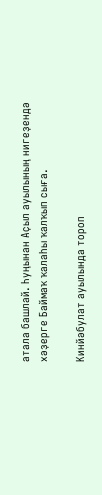атала башлай. Һуңынан Аҫыл ауылының нигеҙендә хәҙерге Баймаҡ ҡалаһы ҡалҡып сыға.

Кинйәбулат ауылында тороп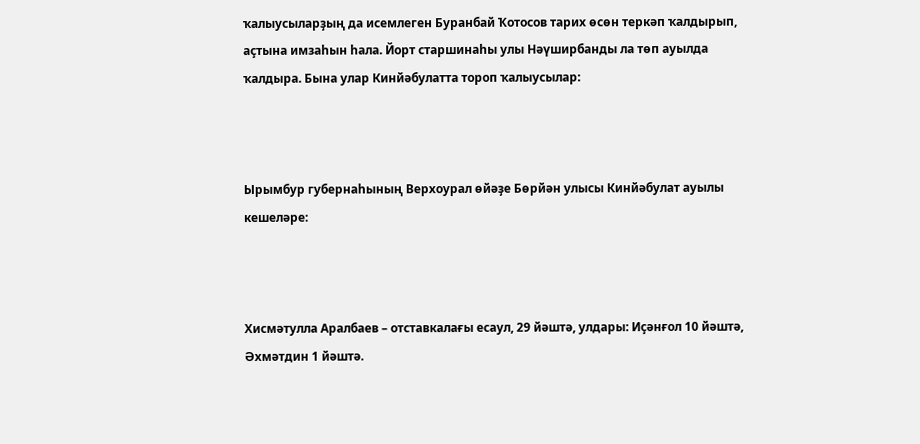ҡалыусыларҙың да исемлеген Буранбай Ҡотосов тарих өсөн теркәп ҡалдырып, аҫтына имзаһын һала. Йорт старшинаһы улы Нәүширбанды ла төп ауылда ҡалдыра. Бына улар Кинйәбулатта тороп ҡалыусылар:



Ырымбур губернаһының Верхоурал өйәҙе Бөрйән улысы Кинйәбулат ауылы кешеләре:



Хисмәтулла Аралбаев – отставкалағы есаул, 29 йәштә, улдары: Иҫәнғол 10 йәштә, Әхмәтдин 1 йәштә.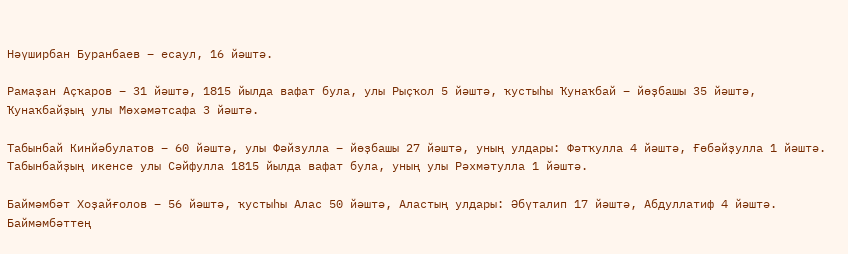Нәүширбан Буранбаев – есаул, 16 йәштә.

Рамаҙан Аҫҡаров – 31 йәштә, 1815 йылда вафат була, улы Рыҫҡол 5 йәштә, ҡустыһы Ҡунаҡбай – йөҙбашы 35 йәштә, Ҡунаҡбайҙың улы Мөхәмәтсафа 3 йәштә.

Табынбай Кинйәбулатов – 60 йәштә, улы Фәйзулла – йөҙбашы 27 йәштә, уның улдары: Фәтҡулла 4 йәштә, Ғөбәйҙулла 1 йәштә. Табынбайҙың икенсе улы Сәйфулла 1815 йылда вафат була, уның улы Рәхмәтулла 1 йәштә.

Баймәмбәт Хоҙайғолов – 56 йәштә, ҡустыһы Алас 50 йәштә, Аластың улдары: Әбүталип 17 йәштә, Абдуллатиф 4 йәштә. Баймәмбәттең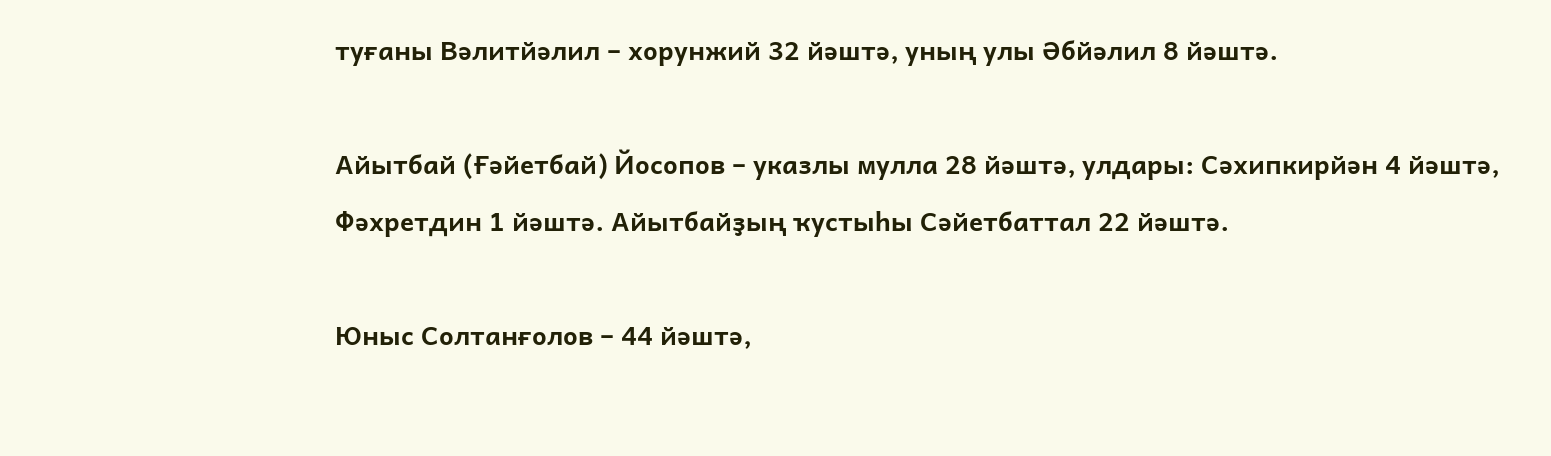туғаны Вәлитйәлил – хорунжий 32 йәштә, уның улы Әбйәлил 8 йәштә.

Айытбай (Ғәйетбай) Йосопов – указлы мулла 28 йәштә, улдары: Сәхипкирйән 4 йәштә, Фәхретдин 1 йәштә. Айытбайҙың ҡустыһы Сәйетбаттал 22 йәштә.

Юныс Солтанғолов – 44 йәштә,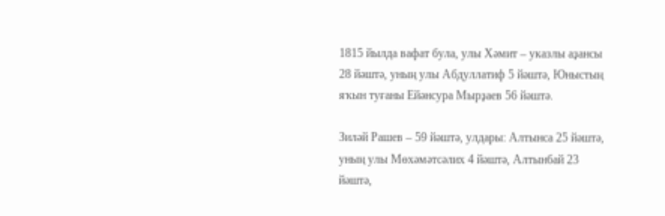1815 йылда вафат була, улы Хәмит – указлы аҙансы 28 йәштә, уның улы Абдуллатиф 5 йәштә, Юныстың яҡын туғаны Ейәнсура Мырҙаев 56 йәштә.

Зиләй Рашев – 59 йәштә, улдары: Алтынса 25 йәштә, уның улы Мөхәмәтсәлих 4 йәштә, Алтынбай 23 йәштә,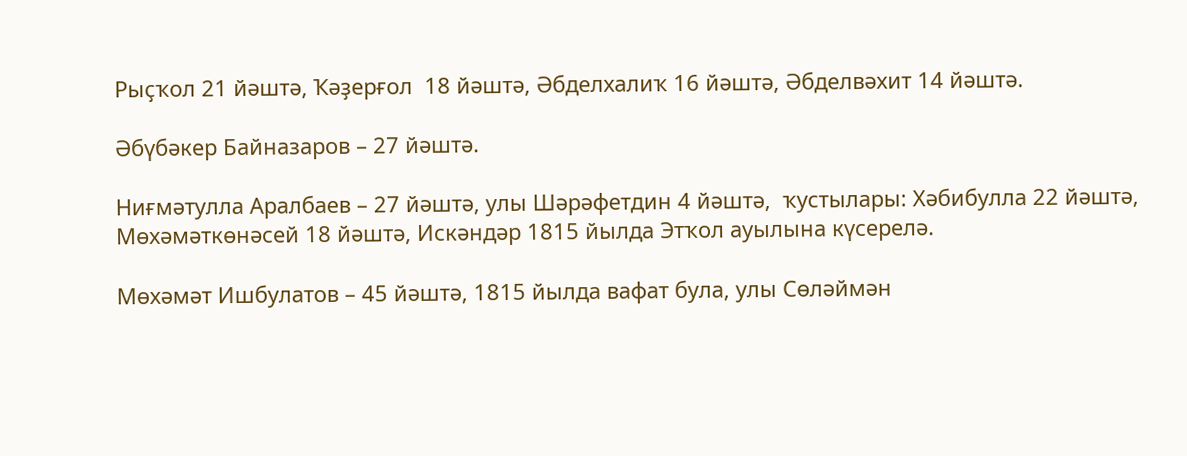Рыҫҡол 21 йәштә, Ҡәҙерғол  18 йәштә, Әбделхалиҡ 16 йәштә, Әбделвәхит 14 йәштә.

Әбүбәкер Байназаров – 27 йәштә.

Ниғмәтулла Аралбаев – 27 йәштә, улы Шәрәфетдин 4 йәштә,  ҡустылары: Хәбибулла 22 йәштә, Мөхәмәткөнәсей 18 йәштә, Искәндәр 1815 йылда Этҡол ауылына күсерелә.

Мөхәмәт Ишбулатов – 45 йәштә, 1815 йылда вафат була, улы Сөләймән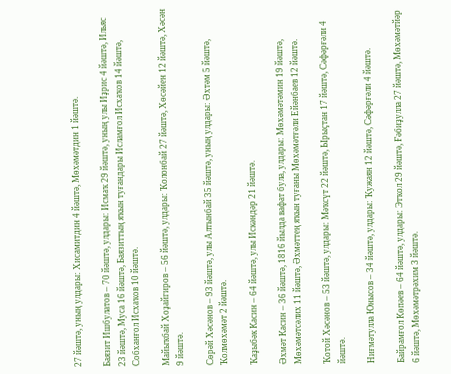27 йәштә, уның улдары: Хисамитдин 4 йәштә, Мөхәмәтдин 1 йәштә.

Баязит Ишбулатов – 70 йәштә, улдары: Исмаҡ 29 йәштә, уның улы Иҙрис 4 йәштә, Ильяс 23 йәштә, Муса 16 йәштә, Баязиттың яҡын туғандары Исламғол Исхаҡов 14 йәштә, Собханғол Исхаҡов 10 йәштә.

Майыҡбай Хоҙайгиров – 56 йәштә, улдары: Ҡолонбай 27 йәштә, Хөсәйен 12 йәштә, Хәсән 9 йәштә.

Сөрәй Хәсәнов – 93 йәштә, улы Алтынбай 35 йәштә, уның улдары: Әхтәм 5 йәштә, Ҡолмөхәмәт 2 йәштә.

Ҡаҙыбәк Касин – 64 йәштә, улы Искәндәр 21 йәштә.

Әхмәт Касин – 36 йәштә, 1816 йылда вафат була, улдары: Мөхәмәтәмин 19 йәштә, Мөхәмәтсәлих 11 йәштә, Әхмәттең яҡын туғаны Мөхәмәтғәли Ейәнбаев 12 йәштә.

Ҡотой Хәсәнов – 53 йәштә, улдары: Мәҡсүт 22 йәштә, Ырыҫтан 17 йәштә, Сәфәрғәли 4 йәштә.

Ниғмәтулла Юнысов – 34 йәштә, улдары: Ҡужаян 12 йәштә, Сәфәрғәли 4 йәштә.

Байрамғол Көпәев – 64 йәштә, улдары: Этҡол 29 йәштә, Ғәбиҙулла 27 йәштә, Мөхәмәтйәр 6 йәштә, Мөхәмәтрәхим 3 йәштә.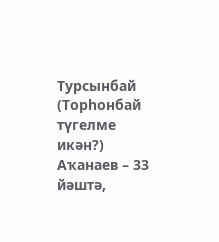Турсынбай (Торһонбай түгелме икән?) Аҡанаев – 33 йәштә,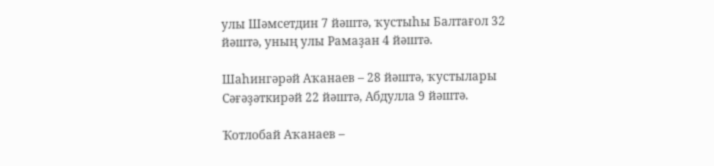улы Шәмсетдин 7 йәштә, ҡустыһы Балтағол 32 йәштә, уның улы Рамаҙан 4 йәштә.

Шаһингәрәй Аҡанаев – 28 йәштә, ҡустылары Сәғәҙәткирәй 22 йәштә, Абдулла 9 йәштә.

Ҡотлобай Аҡанаев –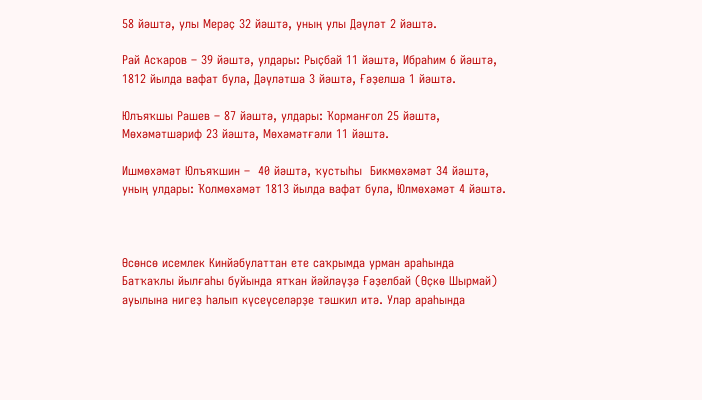58 йәштә, улы Мерәҫ 32 йәштә, уның улы Дәүләт 2 йәштә.

Рай Асҡаров – 39 йәштә, улдары: Рыҫбай 11 йәштә, Ибраһим 6 йәштә, 1812 йылда вафат була, Дәүләтша 3 йәштә, Ғәҙелша 1 йәштә.

Юлъяҡшы Рашев – 87 йәштә, улдары: Ҡорманғол 25 йәштә, Мөхәмәтшәриф 23 йәштә, Мөхәмәтғәли 11 йәштә.

Ишмөхәмәт Юлъяҡшин –  40 йәштә, ҡустыһы  Бикмөхәмәт 34 йәштә, уның улдары: Ҡолмөхәмәт 1813 йылда вафат була, Юлмөхәмәт 4 йәштә.



Өсөнсө исемлек Кинйәбулаттан ете саҡрымда урман араһында Батҡаҡлы йылғаһы буйында ятҡан йәйләүҙә Ғәҙелбай (Өҫкө Шырмай) ауылына нигеҙ һалып күсеүселәрҙе тәшкил итә. Улар араһында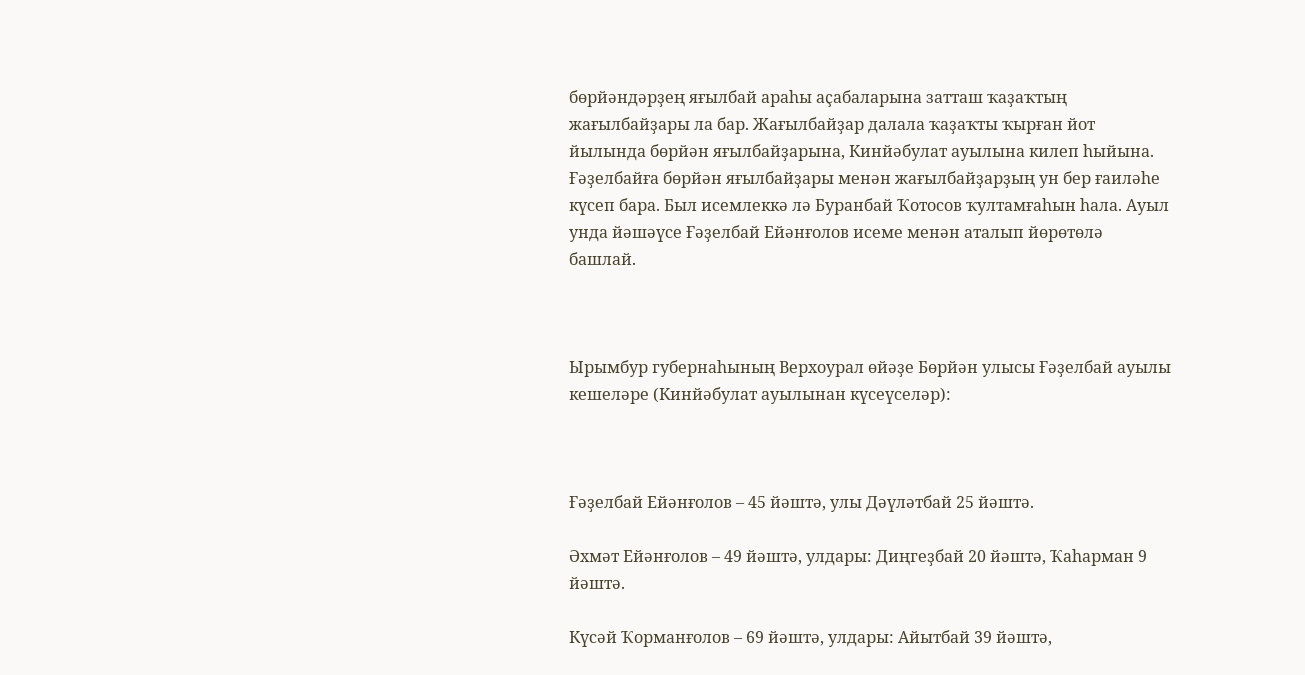бөрйәндәрҙең яғылбай араһы аҫабаларына затташ ҡаҙаҡтың жағылбайҙары ла бар. Жағылбайҙар далала ҡаҙаҡты ҡырған йот йылында бөрйән яғылбайҙарына, Кинйәбулат ауылына килеп һыйына. Ғәҙелбайға бөрйән яғылбайҙары менән жағылбайҙарҙың ун бер ғаиләһе күсеп бара. Был исемлеккә лә Буранбай Ҡотосов ҡултамғаһын һала. Ауыл унда йәшәүсе Ғәҙелбай Ейәнғолов исеме менән аталып йөрөтөлә башлай.



Ырымбур губернаһының Верхоурал өйәҙе Бөрйән улысы Ғәҙелбай ауылы кешеләре (Кинйәбулат ауылынан күсеүселәр):



Ғәҙелбай Ейәнғолов – 45 йәштә, улы Дәүләтбай 25 йәштә.

Әхмәт Ейәнғолов – 49 йәштә, улдары: Диңгеҙбай 20 йәштә, Ҡаһарман 9 йәштә.

Күсәй Ҡорманғолов – 69 йәштә, улдары: Айытбай 39 йәштә,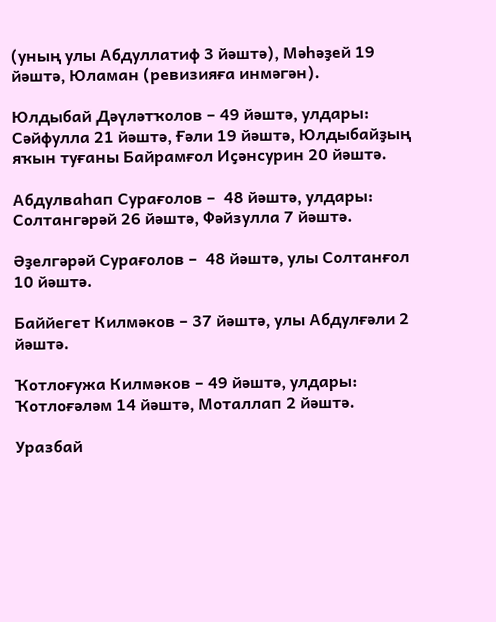(уның улы Абдуллатиф 3 йәштә), Мәһәҙей 19 йәштә, Юламан (ревизияға инмәгән).

Юлдыбай Дәүләтҡолов – 49 йәштә, улдары: Сәйфулла 21 йәштә, Ғәли 19 йәштә, Юлдыбайҙың яҡын туғаны Байрамғол Иҫәнсурин 20 йәштә.

Абдулваһап Сурағолов –  48 йәштә, улдары: Солтангәрәй 26 йәштә, Фәйзулла 7 йәштә.

Әҙелгәрәй Сурағолов –  48 йәштә, улы Солтанғол 10 йәштә.

Баййегет Килмәков – 37 йәштә, улы Абдулғәли 2 йәштә.

Ҡотлоғужа Килмәков – 49 йәштә, улдары: Ҡотлоғәләм 14 йәштә, Моталлап 2 йәштә.

Уразбай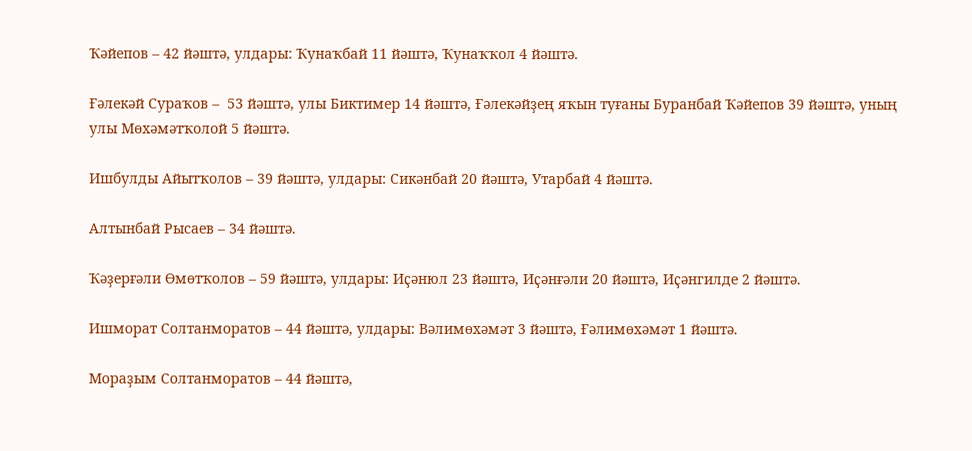Ҡәйепов – 42 йәштә, улдары: Ҡунаҡбай 11 йәштә, Ҡунаҡҡол 4 йәштә.

Ғәлекәй Сураҡов –  53 йәштә, улы Биктимер 14 йәштә, Ғәлекәйҙең яҡын туғаны Буранбай Ҡәйепов 39 йәштә, уның улы Мөхәмәтҡолой 5 йәштә.

Ишбулды Айытҡолов – 39 йәштә, улдары: Сикәнбай 20 йәштә, Утарбай 4 йәштә.

Алтынбай Рысаев – 34 йәштә.

Ҡәҙерғәли Өмөтҡолов – 59 йәштә, улдары: Иҫәнюл 23 йәштә, Иҫәнғәли 20 йәштә, Иҫәнгилде 2 йәштә.

Ишморат Солтанморатов – 44 йәштә, улдары: Вәлимөхәмәт 3 йәштә, Ғәлимөхәмәт 1 йәштә.

Мораҙым Солтанморатов – 44 йәштә,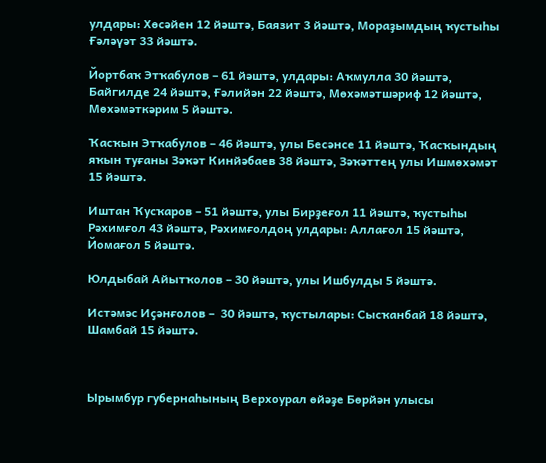улдары: Хөсәйен 12 йәштә, Баязит 3 йәштә, Мораҙымдың ҡустыһы Ғәләүәт 33 йәштә.

Йортбаҡ Этҡабулов – 61 йәштә, улдары: Аҡмулла 30 йәштә, Байгилде 24 йәштә, Ғәлийән 22 йәштә, Мөхәмәтшәриф 12 йәштә, Мөхәмәткәрим 5 йәштә.

Ҡасҡын Этҡабулов – 46 йәштә, улы Бесәнсе 11 йәштә, Ҡасҡындың яҡын туғаны Зәҡәт Кинйәбаев 38 йәштә, Зәҡәттең улы Ишмөхәмәт 15 йәштә.

Иштан Ҡусҡаров – 51 йәштә, улы Бирҙеғол 11 йәштә, ҡустыһы Рәхимғол 43 йәштә, Рәхимғолдоң улдары: Аллағол 15 йәштә, Йомағол 5 йәштә.

Юлдыбай Айытҡолов – 30 йәштә, улы Ишбулды 5 йәштә.

Истәмәс Иҫәнғолов –  30 йәштә, ҡустылары: Сысҡанбай 18 йәштә, Шамбай 15 йәштә.



Ырымбур губернаһының Верхоурал өйәҙе Бөрйән улысы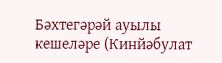Бәхтегәрәй ауылы кешеләре (Кинйәбулат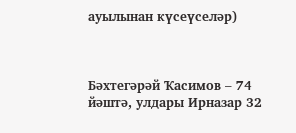ауылынан күсеүселәр)



Бәхтегәрәй Ҡасимов – 74 йәштә, улдары Ирназар 32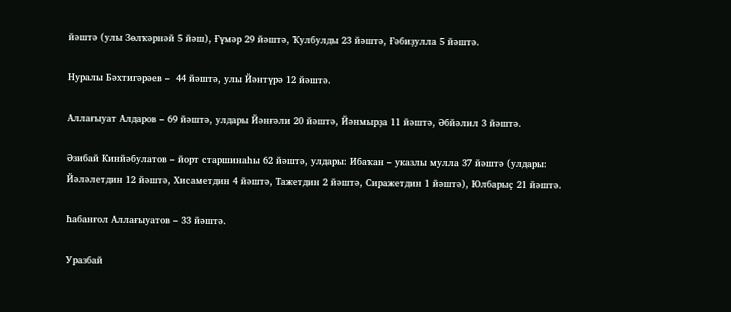йәштә (улы Зөлҡәрнәй 5 йәш), Ғүмәр 29 йәштә, Ҡулбулды 23 йәштә, Ғәбиҙулла 5 йәштә.

Нуралы Бәхтигәрәев –  44 йәштә, улы Йәнтүрә 12 йәштә.

Аллағыуат Алдаров – 69 йәштә, улдары Йәнғәли 20 йәштә, Йәнмырҙа 11 йәштә, Әбйәлил 3 йәштә.

Әзибай Кинйәбулатов – йорт старшинаһы 62 йәштә, улдары: Ибаҡан – указлы мулла 37 йәштә (улдары: Йәләлетдин 12 йәштә, Хисаметдин 4 йәштә, Тажетдин 2 йәштә, Сиражетдин 1 йәштә), Юлбарыҫ 21 йәштә.

Һабанғол Аллағыуатов – 33 йәштә.

Уразбай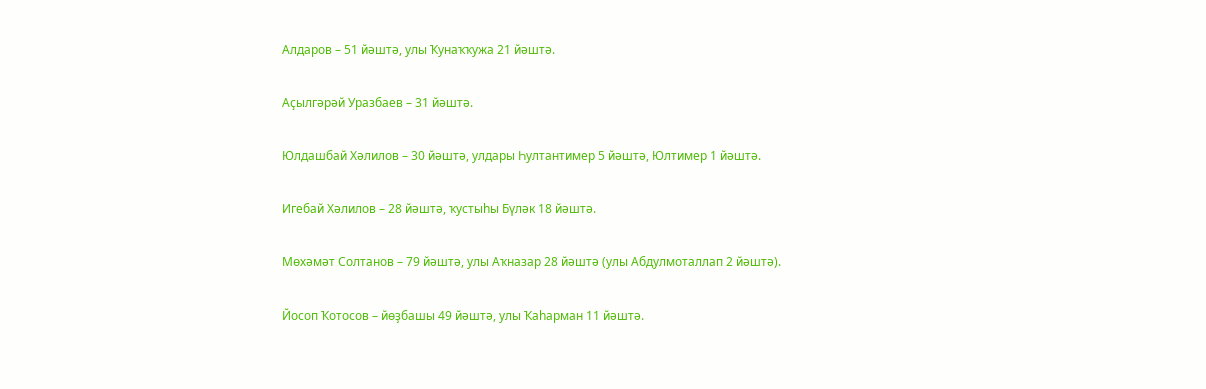Алдаров – 51 йәштә, улы Ҡунаҡҡужа 21 йәштә.

Аҫылгәрәй Уразбаев – 31 йәштә.

Юлдашбай Хәлилов – 30 йәштә, улдары Һултантимер 5 йәштә, Юлтимер 1 йәштә.

Игебай Хәлилов – 28 йәштә, ҡустыһы Бүләк 18 йәштә.

Мөхәмәт Солтанов – 79 йәштә, улы Аҡназар 28 йәштә (улы Абдулмоталлап 2 йәштә).

Йосоп Ҡотосов – йөҙбашы 49 йәштә, улы Ҡаһарман 11 йәштә.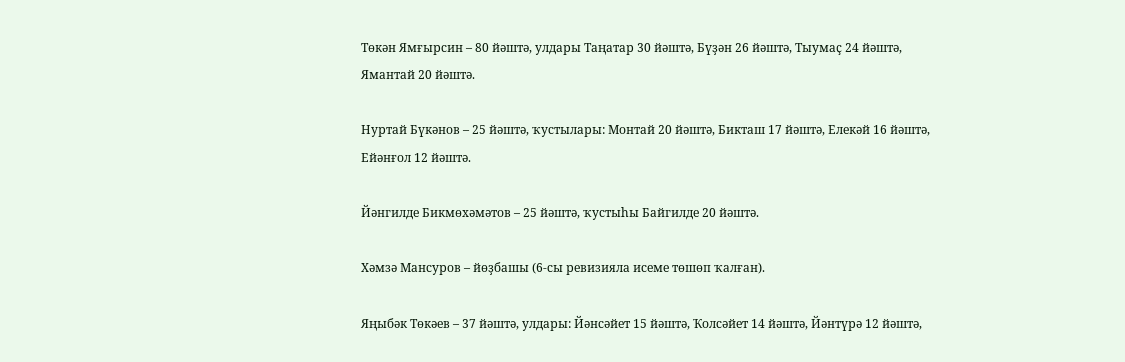Төкән Ямғырсин – 80 йәштә, улдары Таңатар 30 йәштә, Бүҙән 26 йәштә, Тыумаҫ 24 йәштә, Ямантай 20 йәштә.

Нуртай Бүкәнов – 25 йәштә, ҡустылары: Монтай 20 йәштә, Бикташ 17 йәштә, Елекәй 16 йәштә, Ейәнғол 12 йәштә.

Йәнгилде Бикмөхәмәтов – 25 йәштә, ҡустыһы Байгилде 20 йәштә.

Хәмзә Мансуров – йөҙбашы (6-сы ревизияла исеме төшөп ҡалған).

Яңыбәк Төкәев – 37 йәштә, улдары: Йәнсәйет 15 йәштә, Ҡолсәйет 14 йәштә, Йәнтүрә 12 йәштә,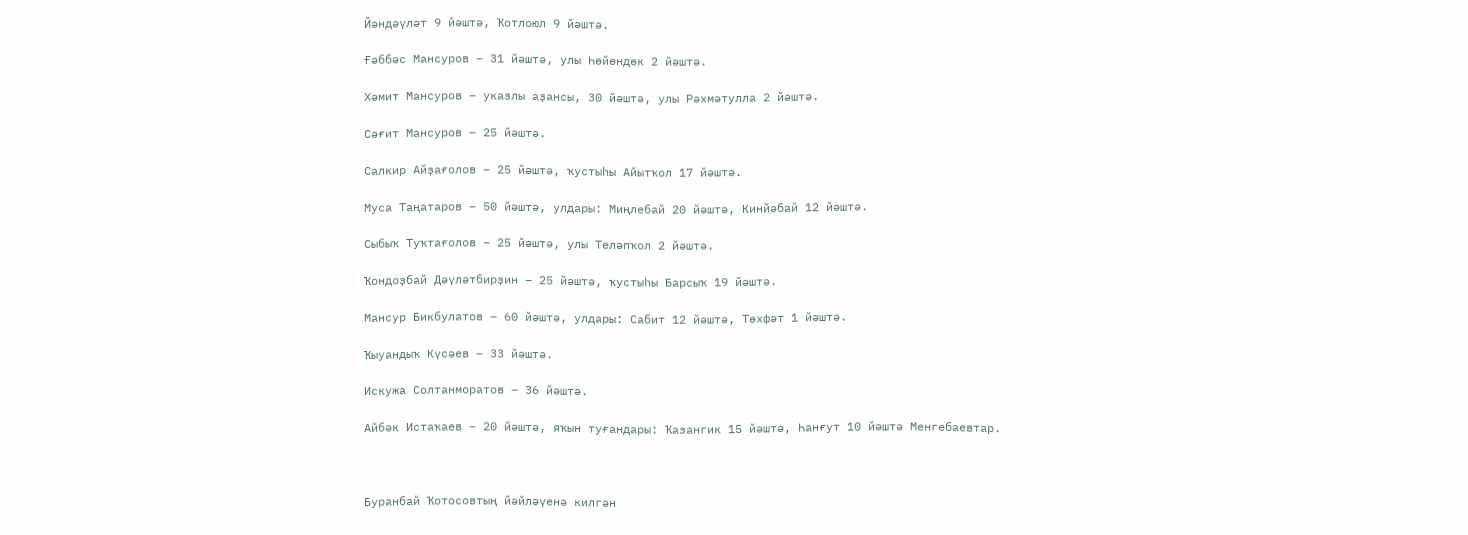Йәндәүләт 9 йәштә, Ҡотлоюл 9 йәштә.

Ғәббәс Мансуров – 31 йәштә, улы Һөйөндөк 2 йәштә.

Хәмит Мансуров – указлы аҙансы, 30 йәштә, улы Рәхмәтулла 2 йәштә.

Сәғит Мансуров – 25 йәштә.

Салкир Айҙағолов – 25 йәштә, ҡустыһы Айытҡол 17 йәштә.

Муса Таңатаров – 50 йәштә, улдары: Миңлебай 20 йәштә, Кинйәбай 12 йәштә.

Сыбыҡ Туҡтағолов – 25 йәштә, улы Теләпҡол 2 йәштә.

Ҡондоҙбай Дәүләтбирҙин – 25 йәштә, ҡустыһы Барсыҡ 19 йәштә.

Мансур Бикбулатов – 60 йәштә, улдары: Сабит 12 йәштә, Төхфәт 1 йәштә.

Ҡыуандыҡ Күсәев – 33 йәштә.

Искужа Солтанморатов – 36 йәштә.

Айбәк Истаҡаев – 20 йәштә, яҡын туғандары: Ҡазангик 15 йәштә, Һанғут 10 йәштә Менгебаевтар.



Буранбай Ҡотосовтың йәйләүенә килгән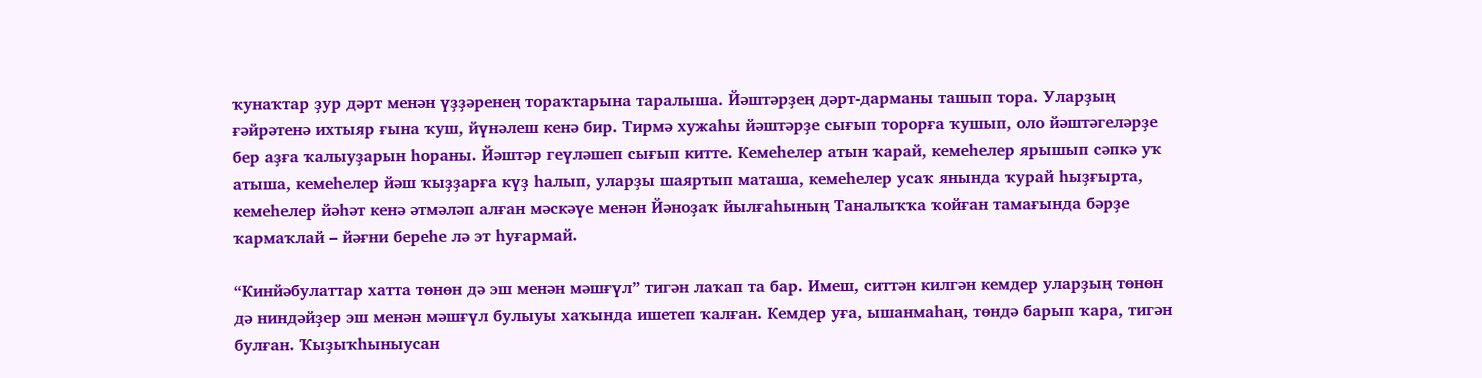ҡунаҡтар ҙур дәрт менән үҙҙәренең тораҡтарына таралыша. Йәштәрҙең дәрт-дарманы ташып тора. Уларҙың ғәйрәтенә ихтыяр ғына ҡуш, йүнәлеш кенә бир. Тирмә хужаһы йәштәрҙе сығып торорға ҡушып, оло йәштәгеләрҙе бер аҙға ҡалыуҙарын һораны. Йәштәр геүләшеп сығып китте. Кемеһелер атын ҡарай, кемеһелер ярышып сәпкә уҡ атыша, кемеһелер йәш ҡыҙҙарға күҙ һалып, уларҙы шаяртып маташа, кемеһелер усаҡ янында ҡурай һыҙғырта, кемеһелер йәһәт кенә әтмәләп алған мәскәүе менән Йәноҙаҡ йылғаһының Таналыҡҡа ҡойған тамағында бәрҙе ҡармаҡлай – йәғни береһе лә эт һуғармай.

“Кинйәбулаттар хатта төнөн дә эш менән мәшғүл” тигән лаҡап та бар. Имеш, ситтән килгән кемдер уларҙың төнөн дә ниндәйҙер эш менән мәшғүл булыуы хаҡында ишетеп ҡалған. Кемдер уға, ышанмаһаң, төндә барып ҡара, тигән булған. Ҡыҙыҡһыныусан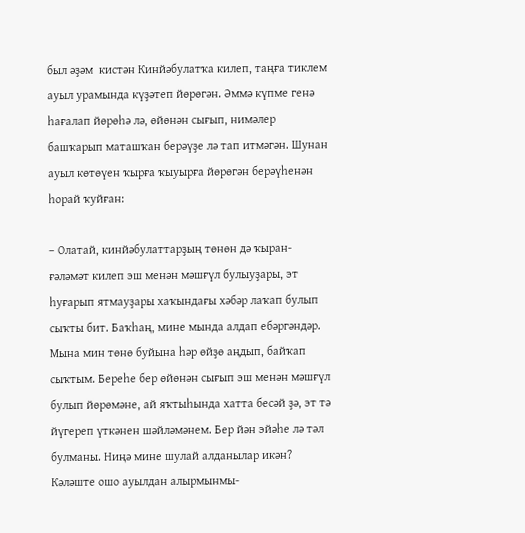был әҙәм  кистән Кинйәбулатҡа килеп, таңға тиклем ауыл урамында күҙәтеп йөрөгән. Әммә күпме генә һағалап йөрөһә лә, өйөнән сығып, нимәлер башҡарып маташҡан берәүҙе лә тап итмәгән. Шунан ауыл көтөүен ҡырға ҡыуырға йөрөгән берәүһенән һорай ҡуйған:

– Олатай, кинйәбулаттарҙың төнөн дә ҡыран-ғәләмәт килеп эш менән мәшғүл булыуҙары, эт һуғарып ятмауҙары хаҡындағы хәбәр лаҡап булып сыҡты бит. Баҡһаң, мине мында алдап ебәргәндәр. Мына мин төнө буйына һәр өйҙө аңдып, байҡап сыҡтым. Береһе бер өйөнән сығып эш менән мәшғүл булып йөрөмәне, ай яҡтыһында хатта бесәй ҙә, эт тә йүгереп үткәнен шәйләмәнем. Бер йән эйәһе лә тәл булманы. Ниңә мине шулай алданылар икән? Кәләште ошо ауылдан алырмынмы-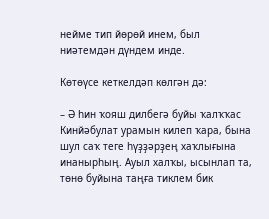нейме тип йөрөй инем, был ниәтемдән дүндем инде.

Көтөүсе кеткелдәп көлгән дә:

– Ә һин ҡояш дилбегә буйы ҡалҡҡас Кинйәбулат урамын килеп ҡара, бына шул саҡ теге һүҙҙәрҙең хаҡлығына инанырһың. Ауыл халҡы, ысынлап та, төнө буйына таңға тиклем бик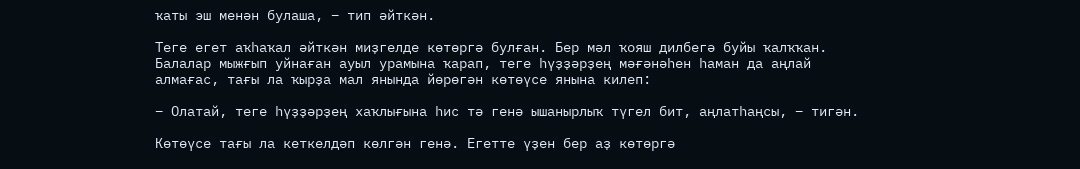ҡаты эш менән булаша, – тип әйткән.

Теге егет аҡһаҡал әйткән миҙгелде көтөргә булған. Бер мәл ҡояш дилбегә буйы ҡалҡҡан. Балалар мыжғып уйнаған ауыл урамына ҡарап, теге һүҙҙәрҙең мәғәнәһен һаман да аңлай алмағас, тағы ла ҡырҙа мал янында йөрөгән көтөүсе янына килеп:

– Олатай, теге һүҙҙәрҙең хаҡлығына һис тә генә ышанырлыҡ түгел бит, аңлатһаңсы, – тигән.

Көтөүсе тағы ла кеткелдәп көлгән генә. Егетте үҙен бер аҙ көтөргә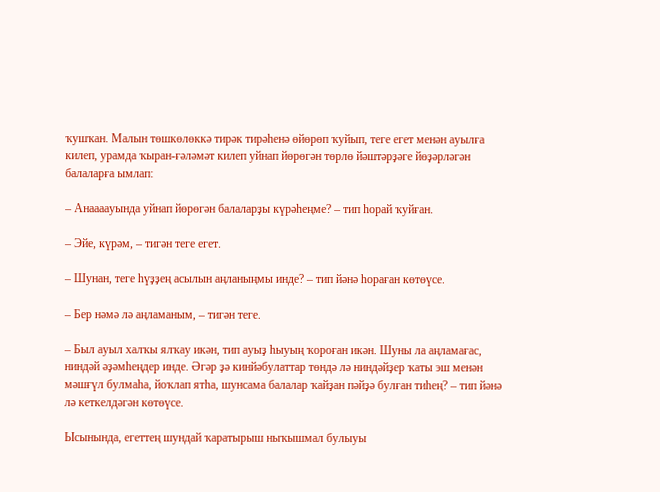ҡушҡан. Малын төшкөлөккә тирәк тирәһенә өйөрөп ҡуйып, теге егет менән ауылға килеп, урамда ҡыран-ғәләмәт килеп уйнап йөрөгән төрлө йәштәрҙәге йөҙәрләгән балаларға ымлап:

– Анаааауында уйнап йөрөгән балаларҙы күрәһеңме? – тип һорай ҡуйған.

– Эйе, күрәм, – тигән теге егет.

– Шунан, теге һүҙҙең асылын аңланыңмы инде? – тип йәнә һораған көтөүсе.

– Бер нәмә лә аңламаным, – тигән теге.

– Был ауыл халҡы ялҡау икән, тип ауыҙ һыуың ҡороған икән. Шуны ла аңламағас, ниндәй әҙәмһеңдер инде. Әгәр ҙә кинйәбулаттар төндә лә ниндәйҙер ҡаты эш менән мәшғүл булмаһа, йоҡлап ятһа, шунсама балалар ҡайҙан пәйҙә булған тиһең? – тип йәнә лә кеткелдәгән көтөүсе.

Ысынында, егеттең шундай ҡаратырыш ныҡышмал булыуы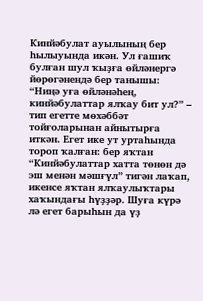Кинйәбулат ауылының бер һылыуында икән. Ул ғашиҡ булған шул ҡыҙға өйләнергә йөрөгәнендә бер танышы: “Ниңә уға өйләнәһең, кинйәбулаттар ялҡау бит ул?” – тип егетте мөхәббәт тойғоларынан айнытырға иткән. Егет ике ут уртаһында тороп ҡалған: бер яҡтан “Кинйәбулаттар хатта төнөн дә эш менән мәшғүл” тигән лаҡап, икенсе яҡтан ялҡаулыҡтары хаҡындағы һүҙҙәр. Шуға күрә лә егет барыһын да үҙ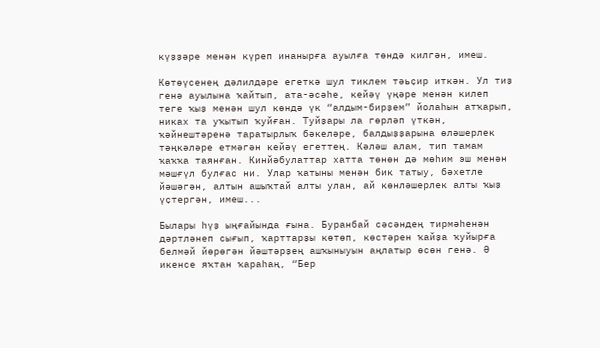күҙҙәре менән күреп инанырға ауылға төндә килгән, имеш.

Көтөүсенең дәлилдәре егеткә шул тиклем тәьҫир иткән. Ул тиҙ генә ауылына ҡайтып, ата-әсәһе, кейәү үңәре менән килеп теге ҡыҙ менән шул көндә үк “алдым-бирҙем” йолаһын атҡарып, никах та уҡытып ҡуйған. Туйҙары ла гөрләп үткән, ҡәйнештәренә таратырлыҡ бәкеләре, балдыҙҙарына өләшерлек тәңкәләре етмәгән кейәү егеттең. Кәләш алам, тип тамам ҡаҡҡа таянған. Кинйәбулаттар хатта төнөн дә мөһим эш менән мәшғүл булғас ни. Улар ҡатыны менән бик татыу, бәхетле йәшәгән, алтын ашыҡтай алты улан, ай көнләшерлек алты ҡыҙ үҫтергән, имеш...

Былары һүҙ ыңғайында ғына. Буранбай сәсәндең тирмәһенән дәртләнеп сығып, ҡарттарҙы көтөп, көстәрен ҡайҙа ҡуйырға белмәй йөрөгән йәштәрҙең ашҡыныуын аңлатыр өсөн генә. Ә икенсе яҡтан ҡараһаң, “Бер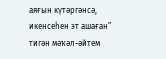аяғын күтәргәнсә, икенсеһен эт ашаған” тигән мәҡәл-әйтем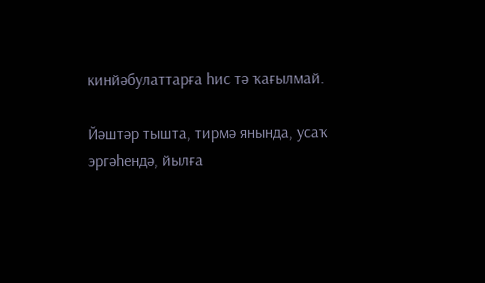кинйәбулаттарға һис тә ҡағылмай.

Йәштәр тышта, тирмә янында, усаҡ эргәһендә, йылға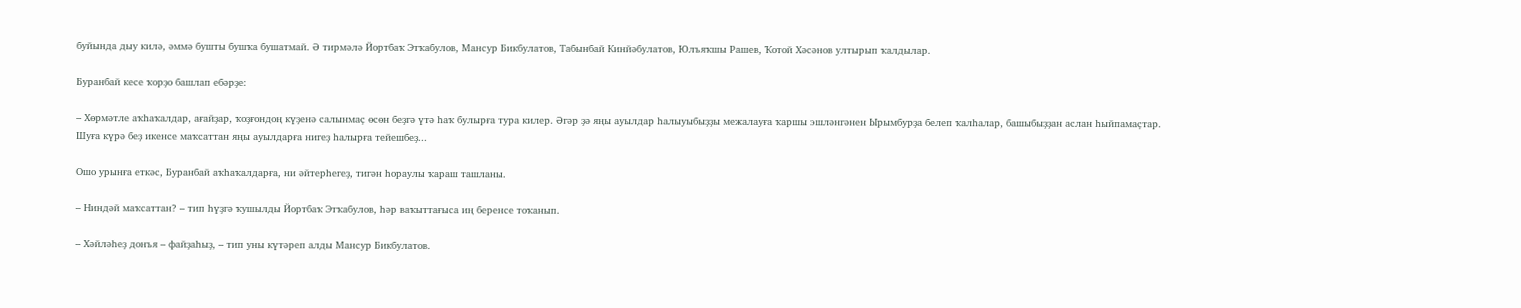буйында дыу килә, әммә бушты бушҡа бушатмай. Ә тирмәлә Йортбаҡ Этҡабулов, Мансур Бикбулатов, Табынбай Кинйәбулатов, Юлъяҡшы Рашев, Ҡотой Хәсәнов ултырып ҡалдылар.

Буранбай кесе ҡорҙо башлап ебәрҙе:

– Хөрмәтле аҡһаҡалдар, ағайҙар, ҡоҙғондоң күҙенә салынмаҫ өсөн беҙгә үтә һаҡ булырға тура килер. Әгәр ҙә яңы ауылдар һалыуыбыҙҙы межалауға ҡаршы эшләнгәнен Ырымбурҙа белеп ҡалһалар, башыбыҙҙан аслан һыйпамаҫтар. Шуға күрә беҙ икенсе маҡсаттан яңы ауылдарға нигеҙ һалырға тейешбеҙ...

Ошо урынға еткәс, Буранбай аҡһаҡалдарға, ни әйтерһегеҙ, тигән һораулы ҡараш ташланы.

– Ниндәй маҡсаттан? – тип һүҙгә ҡушылды Йортбаҡ Этҡабулов, һәр ваҡыттағыса иң беренсе тоҡанып.

– Хәйләһеҙ донъя – файҙаһыҙ, – тип уны күтәреп алды Мансур Бикбулатов.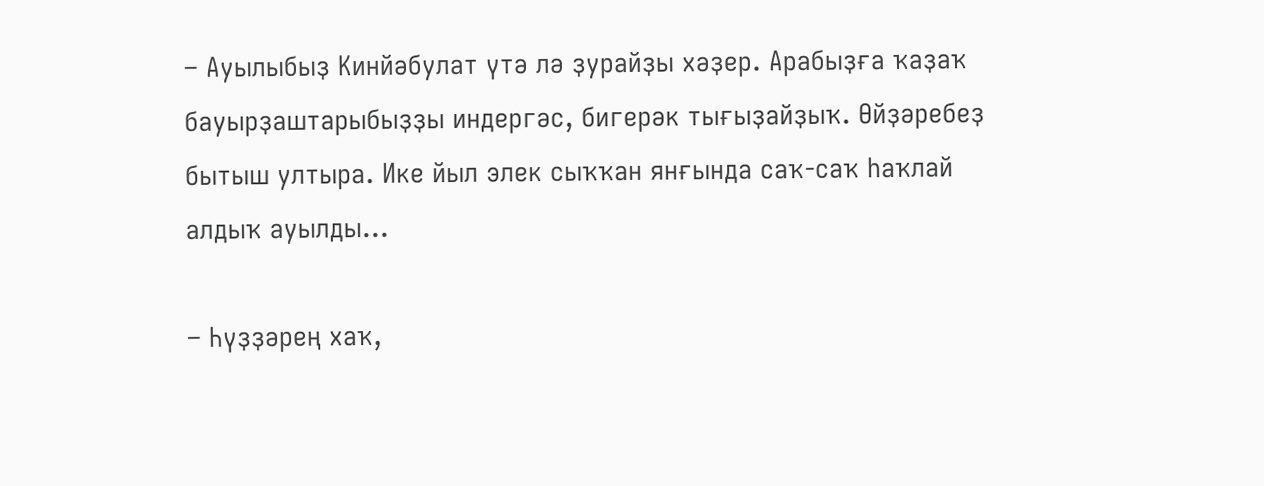– Ауылыбыҙ Кинйәбулат үтә лә ҙурайҙы хәҙер. Арабыҙға ҡаҙаҡ бауырҙаштарыбыҙҙы индергәс, бигерәк тығыҙайҙыҡ. Өйҙәребеҙ бытыш ултыра. Ике йыл элек сыҡҡан янғында саҡ-саҡ һаҡлай алдыҡ ауылды...

– Һүҙҙәрең хаҡ,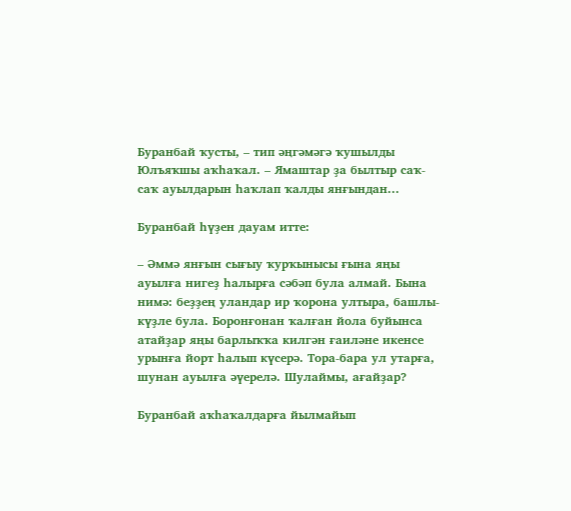Буранбай ҡусты, – тип әңгәмәгә ҡушылды Юлъяҡшы аҡһаҡал. – Ямаштар ҙа былтыр саҡ-саҡ ауылдарын һаҡлап ҡалды янғындан...

Буранбай һүҙен дауам итте:

– Әммә янғын сығыу ҡурҡынысы ғына яңы ауылға нигеҙ һалырға сәбәп була алмай. Бына нимә: беҙҙең уландар ир ҡорона ултыра, башлы-күҙле була. Боронғонан ҡалған йола буйынса атайҙар яңы барлыҡҡа килгән ғаиләне икенсе урынға йорт һалып күсерә. Тора-бара ул утарға, шунан ауылға әүерелә. Шулаймы, ағайҙар?

Буранбай аҡһаҡалдарға йылмайып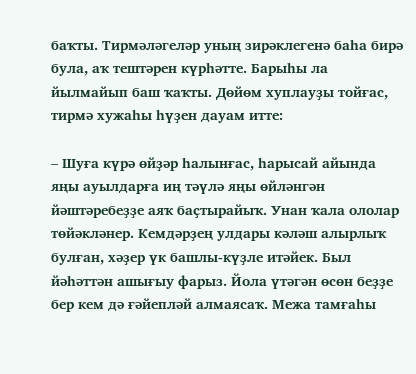баҡты. Тирмәләгеләр уның зирәклегенә баһа бирә була, аҡ тештәрен күрһәтте. Барыһы ла йылмайып баш ҡаҡты. Дөйөм хуплауҙы тойғас, тирмә хужаһы һүҙен дауам итте:

– Шуға күрә өйҙәр һалынғас, һарысай айында яңы ауылдарға иң тәүлә яңы өйләнгән йәштәребеҙҙе аяҡ баҫтырайыҡ. Унан ҡала ололар төйәкләнер. Кемдәрҙең улдары кәләш алырлыҡ булған, хәҙер үк башлы-күҙле итәйек. Был йәһәттән ашығыу фарыз. Йола үтәгән өсөн беҙҙе бер кем дә ғәйепләй алмаясаҡ. Межа тамғаһы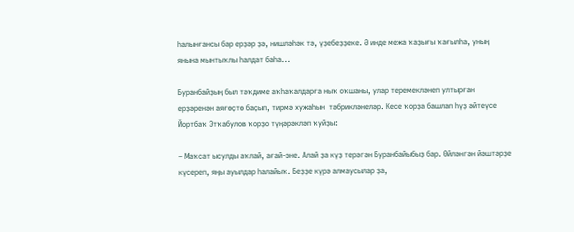һалынғансы бар ерҙәр ҙә, нишләһәк тә, үҙебеҙҙеке. Ә инде межа ҡаҙығы ҡағылһа, уның янына мынтыҡлы һалдат баһа...

Буранбайҙың был тәҡдиме аҡһаҡалдарға ныҡ оҡшаны, улар теремекләнеп ултырған ерҙәренән аяғөҫтө баҫып, тирмә хужаһын  тәбрикләнеләр. Кесе ҡорҙа башлап һүҙ әйтеүсе Йортбаҡ Этҡабулов ҡорҙо түңәрәкләп ҡуйҙы:

– Маҡсат ысулды аҡлай, ағай-эне. Алай ҙа күҙ терәгән Буранбайыбыҙ бар. Өйләнгән йәштәрҙе күсереп, яңы ауылдар һалайыҡ. Беҙҙе күрә алмаусылар ҙа,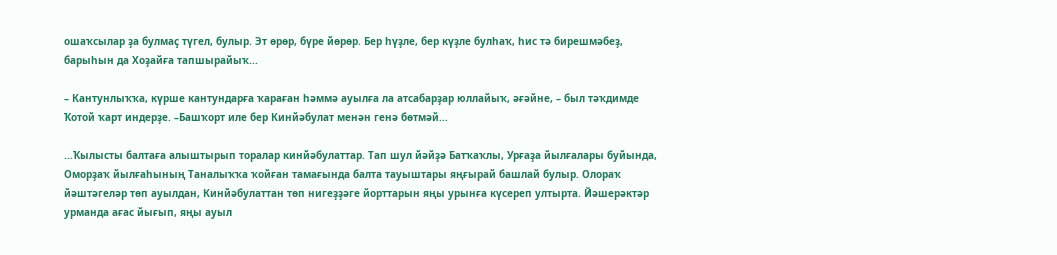ошаҡсылар ҙа булмаҫ түгел, булыр. Эт өрөр, бүре йөрөр. Бер һүҙле, бер күҙле булһаҡ, һис тә бирешмәбеҙ, барыһын да Хоҙайға тапшырайыҡ...

– Кантунлыҡҡа, күрше кантундарға ҡараған һәммә ауылға ла атсабарҙар юллайыҡ, әғәйне, – был тәҡдимде Ҡотой ҡарт индерҙе. –Башҡорт иле бер Кинйәбулат менән генә бөтмәй...

...Ҡылысты балтаға алыштырып торалар кинйәбулаттар. Тап шул йәйҙә Батҡаҡлы, Урғаҙа йылғалары буйында, Оморҙаҡ йылғаһының Таналыҡҡа ҡойған тамағында балта тауыштары яңғырай башлай булыр. Олораҡ йәштәгеләр төп ауылдан, Кинйәбулаттан төп нигеҙҙәге йорттарын яңы урынға күсереп ултырта. Йәшерәктәр урманда ағас йығып, яңы ауыл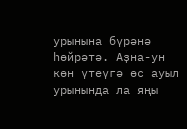урынына бүрәнә һөйрәтә. Аҙна-ун көн үтеүгә өс ауыл урынында ла яңы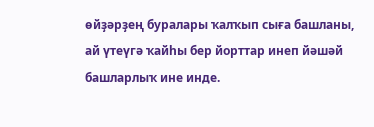өйҙәрҙең буралары ҡалҡып сыға башланы, ай үтеүгә ҡайһы бер йорттар инеп йәшәй башларлыҡ ине инде.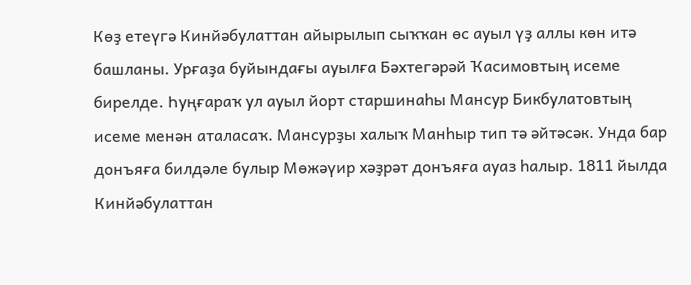Көҙ етеүгә Кинйәбулаттан айырылып сыҡҡан өс ауыл үҙ аллы көн итә башланы. Урғаҙа буйындағы ауылға Бәхтегәрәй Ҡасимовтың исеме бирелде. Һуңғараҡ ул ауыл йорт старшинаһы Мансур Бикбулатовтың исеме менән аталасаҡ. Мансурҙы халыҡ Манһыр тип тә әйтәсәк. Унда бар донъяға билдәле булыр Мөжәүир хәҙрәт донъяға ауаз һалыр. 1811 йылда Кинйәбулаттан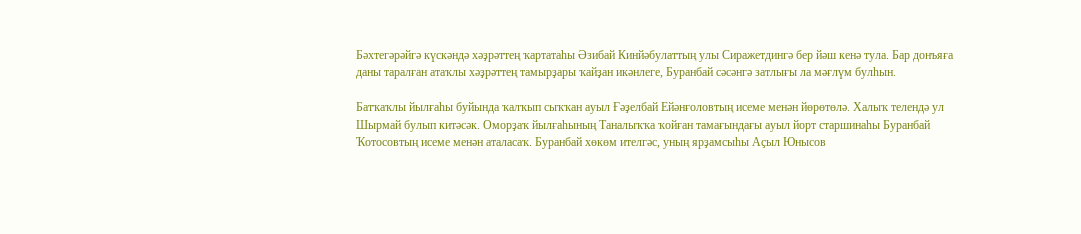Бәхтегәрәйгә күскәндә хәҙрәттең ҡартатаһы Әзибай Кинйәбулаттың улы Сиражетдингә бер йәш кенә тула. Бар донъяға даны таралған атаҡлы хәҙрәттең тамырҙары ҡайҙан икәнлеге, Буранбай сәсәнгә затлығы ла мәғлүм булһын.

Батҡаҡлы йылғаһы буйында ҡалҡып сыҡҡан ауыл Ғәҙелбай Ейәнғоловтың исеме менән йөрөтөлә. Халыҡ телендә ул Шырмай булып китәсәк. Оморҙаҡ йылғаһының Таналыҡҡа ҡойған тамағындағы ауыл йорт старшинаһы Буранбай Ҡотосовтың исеме менән аталасаҡ. Буранбай хөкөм ителгәс, уның ярҙамсыһы Аҫыл Юнысов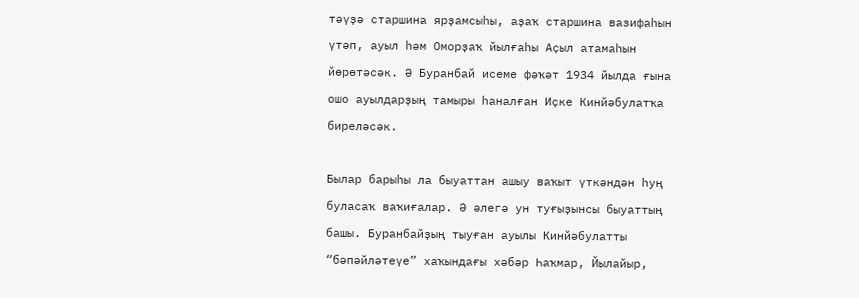тәүҙә старшина ярҙамсыһы, аҙаҡ старшина вазифаһын үтәп, ауыл һәм Оморҙаҡ йылғаһы Аҫыл атамаһын йөрөтәсәк. Ә Буранбай исеме фәҡәт 1934 йылда ғына ошо ауылдарҙың тамыры һаналған Иҫке Кинйәбулатҡа биреләсәк.

Былар барыһы ла быуаттан ашыу ваҡыт үткәндән һуң буласаҡ ваҡиғалар. Ә әлегә ун туғыҙынсы быуаттың башы. Буранбайҙың тыуған ауылы Кинйәбулатты “бәпәйләтеүе” хаҡындағы хәбәр Һаҡмар, Йылайыр,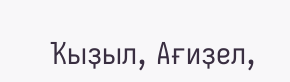Ҡыҙыл, Ағиҙел,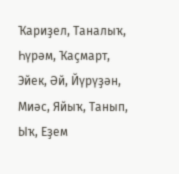Ҡариҙел, Таналыҡ, Һүрәм, Ҡаҫмарт, Эйек, Әй, Йүрүҙән, Миәс, Яйыҡ, Танып, Ыҡ, Еҙем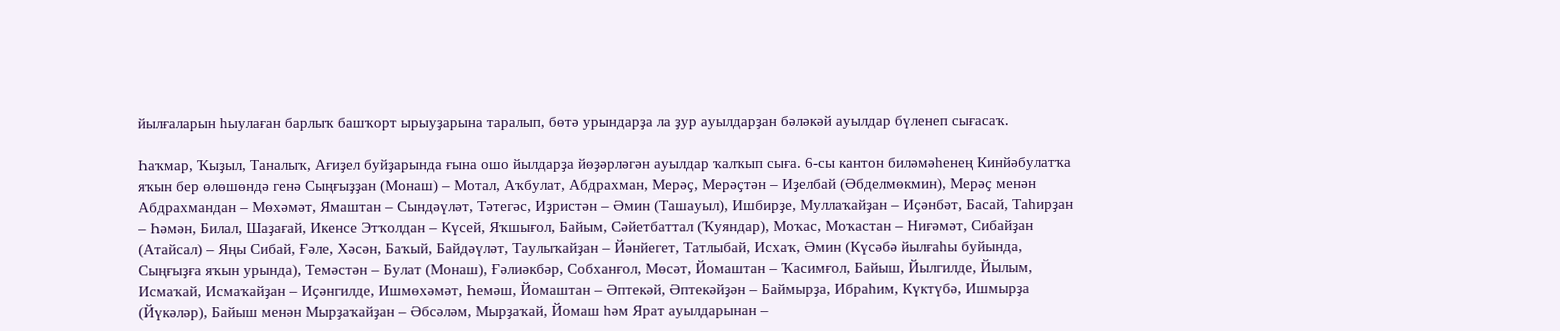йылғаларын һыулаған барлыҡ башҡорт ырыуҙарына таралып, бөтә урындарҙа ла ҙур ауылдарҙан бәләкәй ауылдар бүленеп сығасаҡ.

Һаҡмар, Ҡыҙыл, Таналыҡ, Ағиҙел буйҙарында ғына ошо йылдарҙа йөҙәрләгән ауылдар ҡалҡып сыға. 6-сы кантон биләмәһенең Кинйәбулатҡа яҡын бер өлөшөндә генә Сыңғыҙҙан (Монаш) – Мотал, Аҡбулат, Абдрахман, Мерәҫ, Мерәҫтән – Иҙелбай (Әбделмөкмин), Мерәҫ менән Абдрахмандан – Мөхәмәт, Ямаштан – Сындәүләт, Тәтегәс, Иҙристән – Әмин (Ташауыл), Ишбирҙе, Муллаҡайҙан – Иҫәнбәт, Басай, Таһирҙан – Һәмән, Билал, Шаҙағай, Икенсе Этҡолдан – Күсей, Яҡшығол, Байым, Сәйетбаттал (Ҡуяндар), Моҡас, Моҡастан – Ниғәмәт, Сибайҙан (Атайсал) – Яңы Сибай, Ғәле, Хәсән, Баҡый, Байдәүләт, Таулыҡайҙан – Йәнйегет, Татлыбай, Исхаҡ, Әмин (Күсәбә йылғаһы буйында, Сыңғыҙға яҡын урында), Темәстән – Булат (Монаш), Ғәлиәкбәр, Собханғол, Мөсәт, Йомаштан – Ҡасимғол, Байыш, Йылгилде, Йылым, Исмаҡай, Исмаҡайҙан – Иҫәнгилде, Ишмөхәмәт, Һемәш, Йомаштан – Әптекәй, Әптекәйҙән – Баймырҙа, Ибраһим, Күктүбә, Ишмырҙа (Йүкәләр), Байыш менән Мырҙаҡайҙан – Әбсәләм, Мырҙаҡай, Йомаш һәм Ярат ауылдарынан –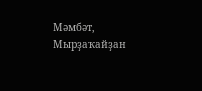Мәмбәт, Мырҙаҡайҙан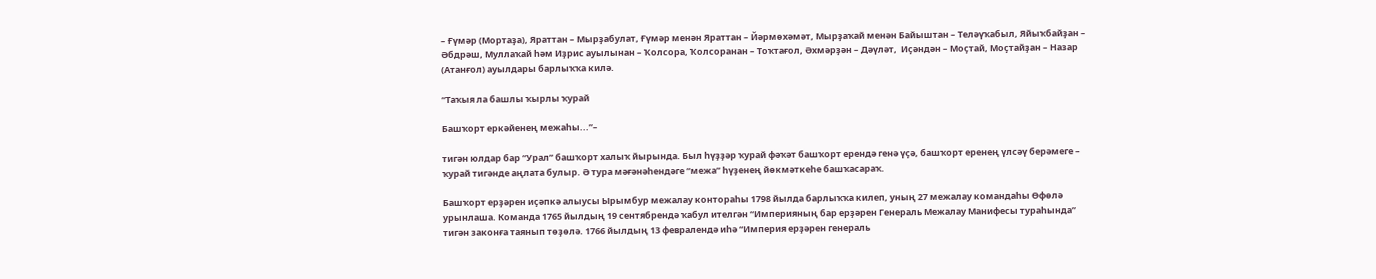– Ғүмәр (Мортаҙа), Яраттан – Мырҙабулат, Ғүмәр менән Яраттан – Йәрмөхәмәт, Мырҙаҡай менән Байыштан – Теләүҡабыл, Яйыҡбайҙан – Әбдрәш, Муллаҡай һәм Иҙрис ауылынан – Ҡолсора, Ҡолсоранан – Тоҡтағол, Әхмәрҙән – Дәүләт,  Иҫәндән – Моҫтай, Моҫтайҙан – Назар (Атанғол) ауылдары барлыҡҡа килә.

“Таҡыя ла башлы ҡырлы ҡурай

Башҡорт еркәйенең межаһы...”–

тигән юлдар бар “Урал” башҡорт халыҡ йырында. Был һүҙҙәр ҡурай фәҡәт башҡорт ерендә генә үҫә, башҡорт еренең үлсәү берәмеге – ҡурай тигәнде аңлата булыр. Ә тура мәғәнәһендәге “межа” һүҙенең йөкмәткеһе башҡасараҡ.

Башҡорт ерҙәрен иҫәпкә алыусы Ырымбур межалау контораһы 1798 йылда барлыҡҡа килеп, уның 27 межалау командаһы Өфөлә урынлаша. Команда 1765 йылдың 19 сентябрендә ҡабул ителгән “Империяның бар ерҙәрен Генераль Межалау Манифесы тураһында” тигән законға таянып төҙөлә. 1766 йылдың 13 февралендә иһә “Империя ерҙәрен генераль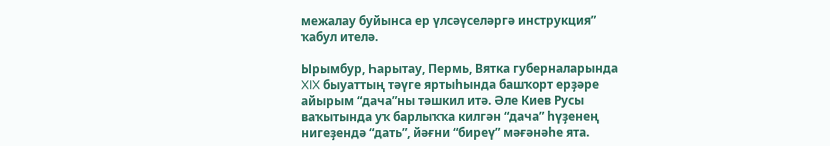межалау буйынса ер үлсәүселәргә инструкция” ҡабул ителә.

Ырымбур, Һарытау, Пермь, Вятка губерналарында XIX быуаттың тәүге яртыһында башҡорт ерҙәре айырым “дача”ны тәшкил итә. Әле Киев Русы ваҡытында уҡ барлыҡҡа килгән “дача” һүҙенең нигеҙендә “дать”, йәғни “биреү” мәғәнәһе ята.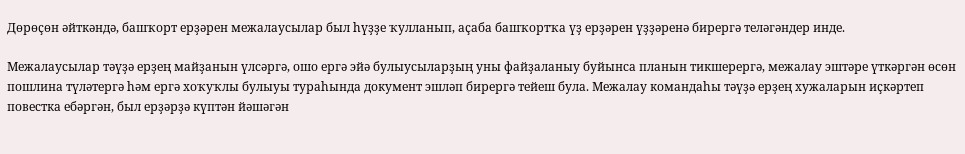Дөрөҫөн әйткәндә, башҡорт ерҙәрен межалаусылар был һүҙҙе ҡулланып, аҫаба башҡортҡа үҙ ерҙәрен үҙҙәренә бирергә теләгәндер инде.

Межалаусылар тәүҙә ерҙең майҙанын үлсәргә, ошо ергә эйә булыусыларҙың уны файҙаланыу буйынса планын тикшерергә, межалау эштәре үткәргән өсөн пошлина түләтергә һәм ергә хоҡуҡлы булыуы тураһында документ эшләп бирергә тейеш була. Межалау командаһы тәүҙә ерҙең хужаларын иҫкәртеп повестка ебәргән, был ерҙәрҙә күптән йәшәгән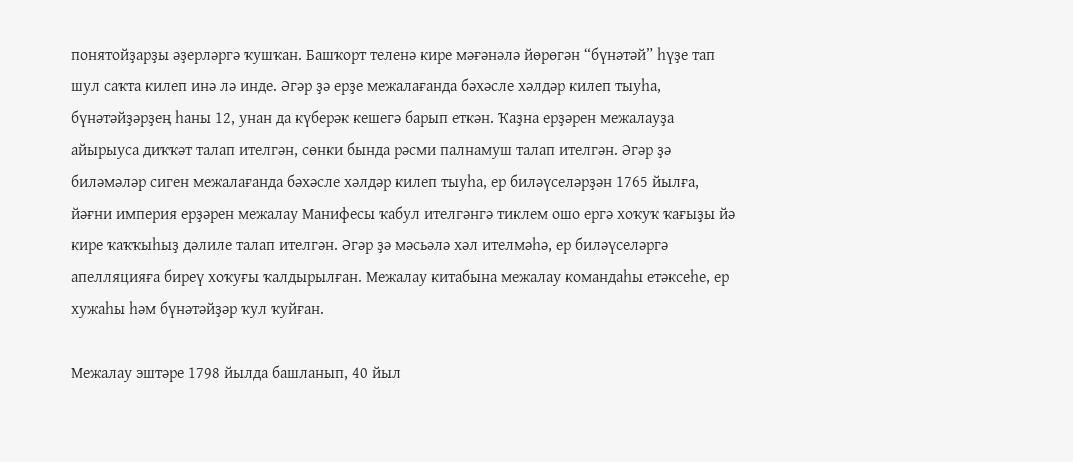понятойҙарҙы әҙерләргә ҡушҡан. Башҡорт теленә кире мәғәнәлә йөрөгән “бүнәтәй” һүҙе тап шул саҡта килеп инә лә инде. Әгәр ҙә ерҙе межалағанда бәхәсле хәлдәр килеп тыуһа, бүнәтәйҙәрҙең һаны 12, унан да күберәк кешегә барып еткән. Ҡаҙна ерҙәрен межалауҙа айырыуса диҡҡәт талап ителгән, сөнки бында рәсми палнамуш талап ителгән. Әгәр ҙә биләмәләр сиген межалағанда бәхәсле хәлдәр килеп тыуһа, ер биләүселәрҙән 1765 йылға, йәғни империя ерҙәрен межалау Манифесы ҡабул ителгәнгә тиклем ошо ергә хоҡуҡ ҡағыҙы йә кире ҡаҡҡыһыҙ дәлиле талап ителгән. Әгәр ҙә мәсьәлә хәл ителмәһә, ер биләүселәргә апелляцияға биреү хоҡуғы ҡалдырылған. Межалау китабына межалау командаһы етәксеһе, ер хужаһы һәм бүнәтәйҙәр ҡул ҡуйған.

Межалау эштәре 1798 йылда башланып, 40 йыл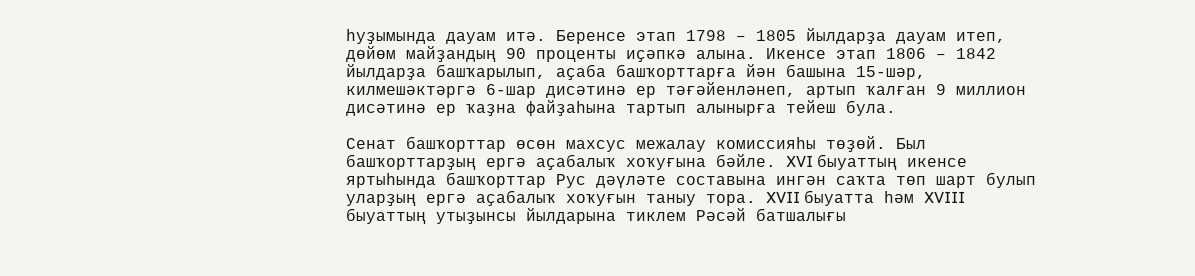һуҙымында дауам итә. Беренсе этап 1798 – 1805 йылдарҙа дауам итеп, дөйөм майҙандың 90 проценты иҫәпкә алына. Икенсе этап 1806 – 1842 йылдарҙа башҡарылып, аҫаба башҡорттарға йән башына 15-шәр, килмешәктәргә 6-шар дисәтинә ер тәғәйенләнеп, артып ҡалған 9 миллион дисәтинә ер ҡаҙна файҙаһына тартып алынырға тейеш була.

Сенат башҡорттар өсөн махсус межалау комиссияһы төҙөй. Был башҡорттарҙың ергә аҫабалыҡ хоҡуғына бәйле. XVI быуаттың икенсе яртыһында башҡорттар Рус дәүләте составына ингән саҡта төп шарт булып уларҙың ергә аҫабалыҡ хоҡуғын таныу тора. XVII быуатта һәм XVIII быуаттың утыҙынсы йылдарына тиклем Рәсәй батшалығы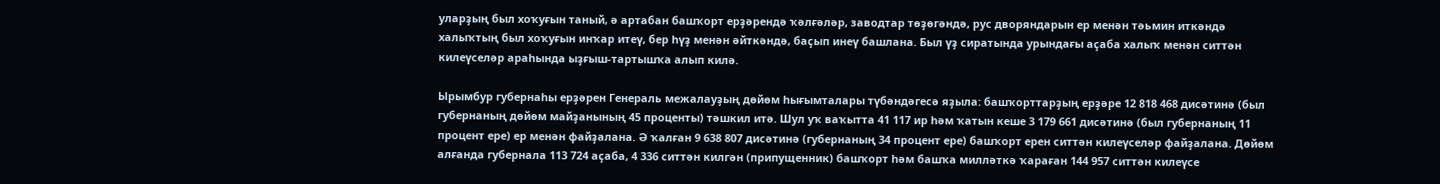уларҙың был хоҡуғын таный, ә артабан башҡорт ерҙәрендә ҡәлғәләр, заводтар төҙөгәндә, рус дворяндарын ер менән тәьмин иткәндә халыҡтың был хоҡуғын инҡар итеү, бер һүҙ менән әйткәндә, баҫып инеү башлана. Был үҙ сиратында урындағы аҫаба халыҡ менән ситтән килеүселәр араһында ыҙғыш-тартышҡа алып килә.

Ырымбур губернаһы ерҙәрен Генераль межалауҙың дөйөм һығымталары түбәндәгесә яҙыла: башҡорттарҙың ерҙәре 12 818 468 дисәтинә (был губернаның дөйөм майҙанының 45 проценты) тәшкил итә. Шул уҡ ваҡытта 41 117 ир һәм ҡатын кеше 3 179 661 дисәтинә (был губернаның 11 процент ере) ер менән файҙалана. Ә ҡалған 9 638 807 дисәтинә (губернаның 34 процент ере) башҡорт ерен ситтән килеүселәр файҙалана. Дөйөм алғанда губернала 113 724 аҫаба, 4 336 ситтән килгән (припущенник) башҡорт һәм башҡа милләткә ҡараған 144 957 ситтән килеүсе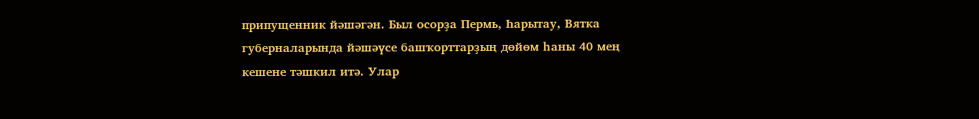припущенник йәшәгән. Был осорҙа Пермь, Һарытау, Вятка губерналарында йәшәүсе башҡорттарҙың дөйөм һаны 40 мең кешене тәшкил итә. Улар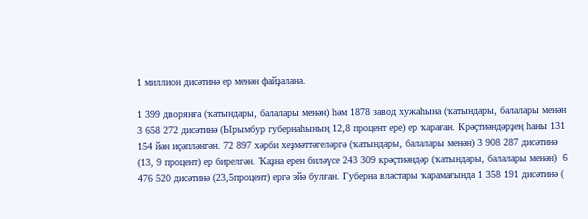1 миллион дисәтинә ер менән файҙалана.

1 399 дворянға (ҡатындары, балалары менән) һәм 1878 завод хужаһына (ҡатындары, балалары менән 3 658 272 дисәтинә (Ырымбур губернаһының 12,8 процент ере) ер ҡараған. Крәҫтиәндәрҙең һаны 131 154 йән иҫәпләнгән. 72 897 хәрби хеҙмәттәгеләргә (ҡатындары, балалары менән) 3 908 287 дисәтинә (13, 9 процент) ер бирелгән. Ҡаҙна ерен биләүсе 243 309 крәҫтиәндәр (ҡатындары, балалары менән)  6 476 520 дисәтинә (23,5процент) ергә эйә булған. Губерна властары ҡарамағында 1 358 191 дисәтинә (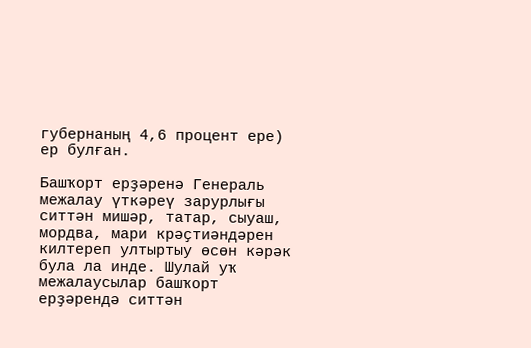губернаның 4,6 процент ере) ер булған.

Башҡорт ерҙәренә Генераль межалау үткәреү зарурлығы ситтән мишәр, татар, сыуаш, мордва, мари крәҫтиәндәрен килтереп ултыртыу өсөн кәрәк була ла инде. Шулай уҡ межалаусылар башҡорт ерҙәрендә ситтән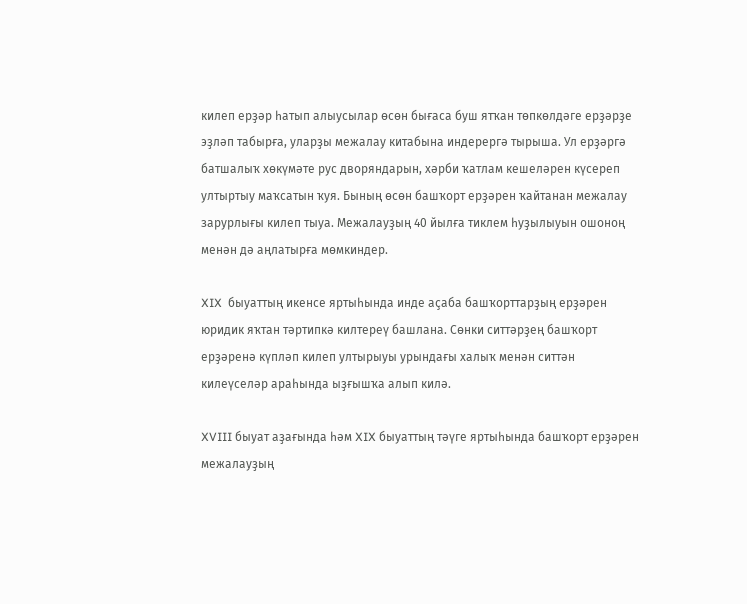килеп ерҙәр һатып алыусылар өсөн бығаса буш ятҡан төпкөлдәге ерҙәрҙе эҙләп табырға, уларҙы межалау китабына индерергә тырыша. Ул ерҙәргә батшалыҡ хөкүмәте рус дворяндарын, хәрби ҡатлам кешеләрен күсереп ултыртыу маҡсатын ҡуя. Бының өсөн башҡорт ерҙәрен ҡайтанан межалау зарурлығы килеп тыуа. Межалауҙың 40 йылға тиклем һуҙылыуын ошоноң менән дә аңлатырға мөмкиндер.

XIX  быуаттың икенсе яртыһында инде аҫаба башҡорттарҙың ерҙәрен юридик яҡтан тәртипкә килтереү башлана. Сөнки ситтәрҙең башҡорт ерҙәренә күпләп килеп ултырыуы урындағы халыҡ менән ситтән килеүселәр араһында ыҙғышҡа алып килә.

XVIII быуат аҙағында һәм XIX быуаттың тәүге яртыһында башҡорт ерҙәрен межалауҙың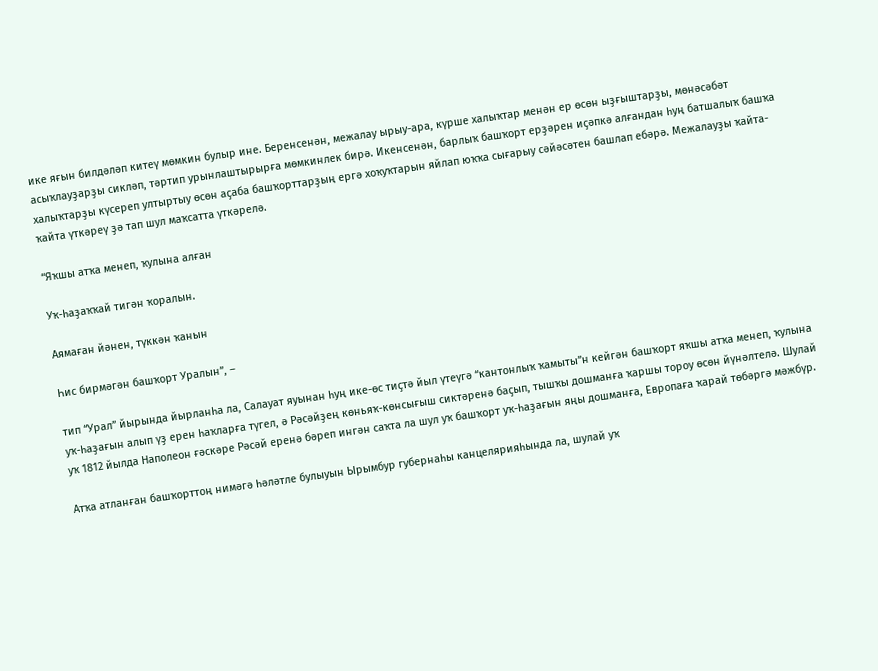ике яғын билдәләп китеү мөмкин булыр ине. Беренсенән, межалау ырыу-ара, күрше халыҡтар менән ер өсөн ыҙғыштарҙы, мөнәсәбәт асыҡлауҙарҙы сикләп, тәртип урынлаштырырға мөмкинлек бирә. Икенсенән, барлыҡ башҡорт ерҙәрен иҫәпкә алғандан һуң батшалыҡ башҡа халыҡтарҙы күсереп ултыртыу өсөн аҫаба башҡорттарҙың ергә хоҡуҡтарын яйлап юҡҡа сығарыу сәйәсәтен башлап ебәрә. Межалауҙы ҡайта-ҡайта үткәреү ҙә тап шул маҡсатта үткәрелә.

“Яҡшы атҡа менеп, ҡулына алған

Уҡ-һаҙаҡҡай тигән ҡоралын.

Аямаған йәнен, түккән ҡанын

Һис бирмәгән башҡорт Уралын”, –

тип “Урал” йырында йырланһа ла, Салауат яуынан һуң ике-өс тиҫтә йыл үтеүгә “кантонлыҡ ҡамыты”н кейгән башҡорт яҡшы атҡа менеп, ҡулына уҡ-һаҙағын алып үҙ ерен һаҡларға түгел, ә Рәсәйҙең көньяҡ-көнсығыш сиктәренә баҫып, тышҡы дошманға ҡаршы тороу өсөн йүнәлтелә. Шулай уҡ 1812 йылда Наполеон ғәскәре Рәсәй еренә бәреп ингән саҡта ла шул уҡ башҡорт уҡ-һаҙағын яңы дошманға, Европаға ҡарай төбәргә мәжбүр.

Атҡа атланған башҡорттоң нимәгә һәләтле булыуын Ырымбур губернаһы канцелярияһында ла, шулай уҡ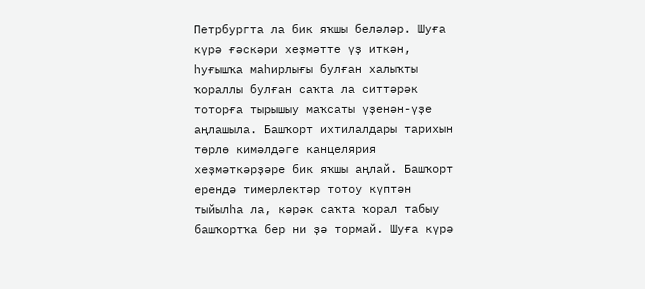Петрбургта ла бик яҡшы беләләр. Шуға күрә ғәскәри хеҙмәтте үҙ иткән, һуғышҡа маһирлығы булған халыҡты ҡораллы булған саҡта ла ситтәрәк тоторға тырышыу маҡсаты үҙенән-үҙе аңлашыла. Башҡорт ихтилалдары тарихын төрлө кимәлдәге канцелярия хеҙмәткәрҙәре бик яҡшы аңлай. Башҡорт ерендә тимерлектәр тотоу күптән тыйылһа ла, кәрәк саҡта ҡорал табыу башҡортҡа бер ни ҙә тормай. Шуға күрә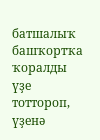батшалыҡ башҡортҡа ҡоралды үҙе тоттороп, үҙенә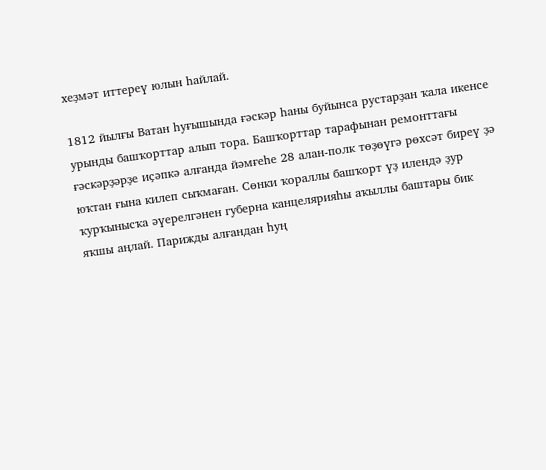хеҙмәт иттереү юлын һайлай.

1812 йылғы Ватан һуғышында ғәскәр һаны буйынса рустарҙан ҡала икенсе урынды башҡорттар алып тора. Башҡорттар тарафынан ремонттағы ғәскәрҙәрҙе иҫәпкә алғанда йәмғеһе 28 алан-полк төҙөүгә рөхсәт биреү ҙә юҡтан ғына килеп сыҡмаған. Сөнки ҡораллы башҡорт үҙ илендә ҙур ҡурҡынысҡа әүерелгәнен губерна канцелярияһы аҡыллы баштары бик яҡшы аңлай. Парижды алғандан һуң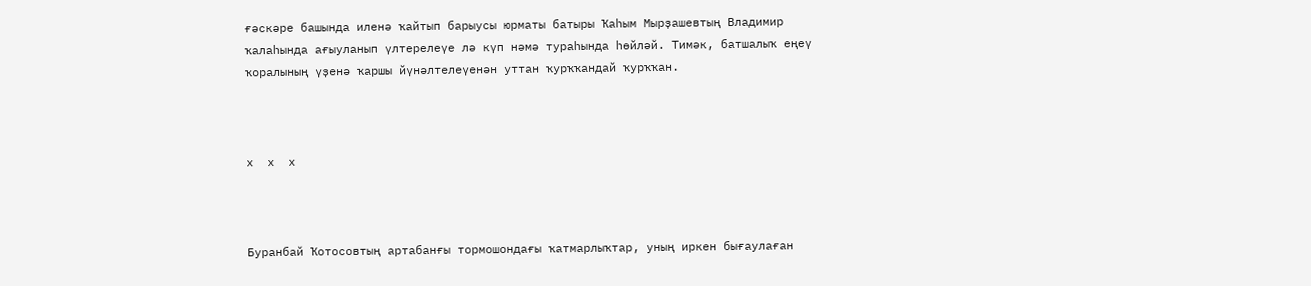ғәскәре башында иленә ҡайтып барыусы юрматы батыры Ҡаһым Мырҙашевтың Владимир ҡалаһында ағыуланып үлтерелеүе лә күп нәмә тураһында һөйләй. Тимәк, батшалыҡ еңеү ҡоралының үҙенә ҡаршы йүнәлтелеүенән уттан ҡурҡҡандай ҡурҡҡан.



х  х  х



Буранбай Ҡотосовтың артабанғы тормошондағы ҡатмарлыҡтар, уның иркен бығаулаған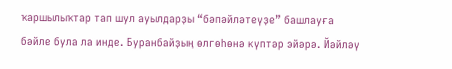ҡаршылыҡтар тап шул ауылдарҙы “бәпәйләтеүҙе” башлауға бәйле була ла инде. Буранбайҙың өлгөһөнә күптәр эйәрә. Йәйләү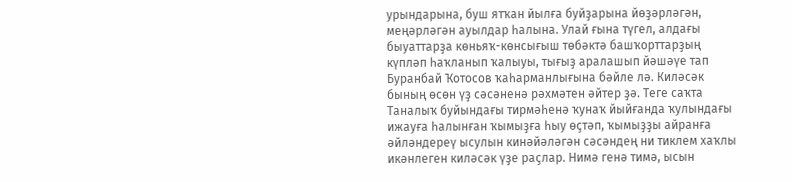урындарына, буш ятҡан йылға буйҙарына йөҙәрләгән, меңәрләгән ауылдар һалына. Улай ғына түгел, алдағы быуаттарҙа көньяҡ-көнсығыш төбәктә башҡорттарҙың күпләп һаҡланып ҡалыуы, тығыҙ аралашып йәшәүе тап Буранбай Ҡотосов ҡаһарманлығына бәйле лә. Киләсәк бының өсөн үҙ сәсәненә рәхмәтен әйтер ҙә. Теге саҡта Таналыҡ буйындағы тирмәһенә ҡунаҡ йыйғанда ҡулындағы ижауға һалынған ҡымыҙға һыу өҫтәп, ҡымыҙҙы айранға әйләндереү ысулын кинәйәләгән сәсәндең ни тиклем хаҡлы икәнлеген киләсәк үҙе раҫлар. Нимә генә тимә, ысын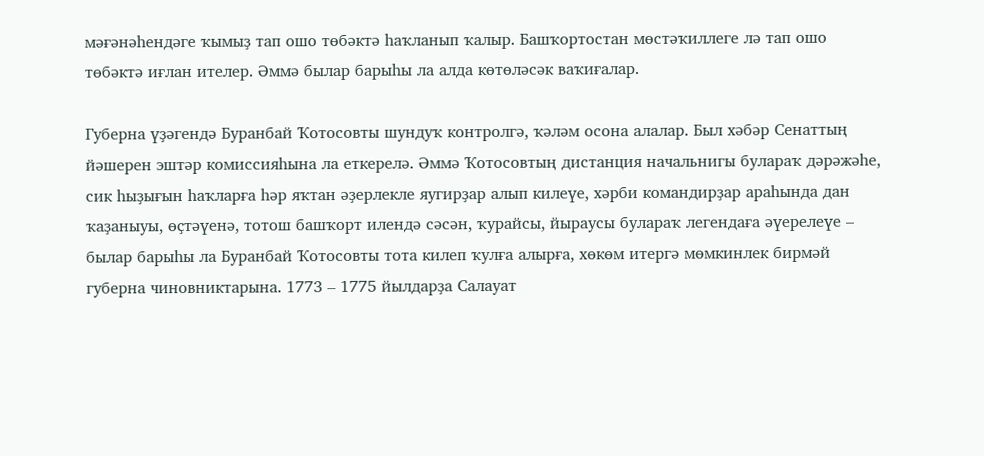мәғәнәһендәге ҡымыҙ тап ошо төбәктә һаҡланып ҡалыр. Башҡортостан мөстәҡиллеге лә тап ошо төбәктә иғлан ителер. Әммә былар барыһы ла алда көтөләсәк ваҡиғалар.

Губерна үҙәгендә Буранбай Ҡотосовты шундуҡ контролгә, ҡәләм осона алалар. Был хәбәр Сенаттың йәшерен эштәр комиссияһына ла еткерелә. Әммә Ҡотосовтың дистанция начальнигы булараҡ дәрәжәһе, сик һыҙығын һаҡларға һәр яҡтан әҙерлекле яугирҙар алып килеүе, хәрби командирҙар араһында дан ҡаҙаныуы, өҫтәүенә, тотош башҡорт илендә сәсән, ҡурайсы, йыраусы булараҡ легендаға әүерелеүе – былар барыһы ла Буранбай Ҡотосовты тота килеп ҡулға алырға, хөкөм итергә мөмкинлек бирмәй губерна чиновниктарына. 1773 – 1775 йылдарҙа Салауат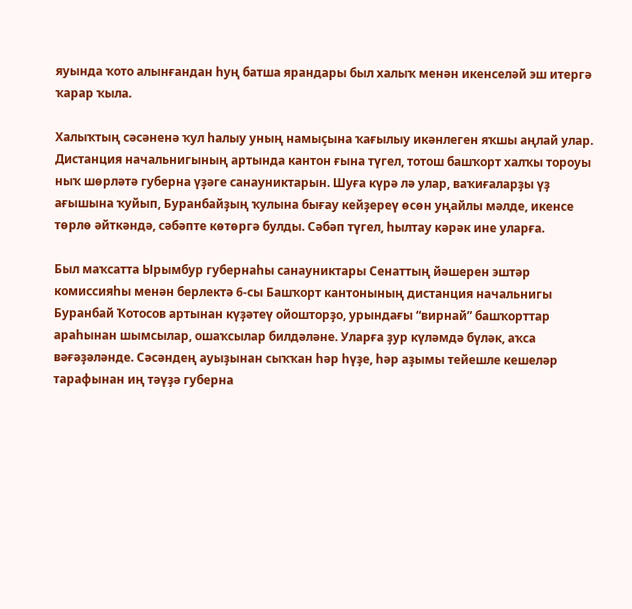яуында ҡото алынғандан һуң батша ярандары был халыҡ менән икенселәй эш итергә ҡарар ҡыла.

Халыҡтың сәсәненә ҡул һалыу уның намыҫына ҡағылыу икәнлеген яҡшы аңлай улар. Дистанция начальнигының артында кантон ғына түгел, тотош башҡорт халҡы тороуы ныҡ шөрләтә губерна үҙәге санауниктарын. Шуға күрә лә улар, ваҡиғаларҙы үҙ ағышына ҡуйып, Буранбайҙың ҡулына бығау кейҙереү өсөн уңайлы мәлде, икенсе төрлө әйткәндә, сәбәпте көтөргә булды. Сәбәп түгел, һылтау кәрәк ине уларға.

Был маҡсатта Ырымбур губернаһы санауниктары Сенаттың йәшерен эштәр комиссияһы менән берлектә 6-сы Башҡорт кантонының дистанция начальнигы Буранбай Ҡотосов артынан күҙәтеү ойошторҙо, урындағы “вирнай” башҡорттар араһынан шымсылар, ошаҡсылар билдәләне. Уларға ҙур күләмдә бүләк, аҡса вәғәҙәләнде. Сәсәндең ауыҙынан сыҡҡан һәр һүҙе, һәр аҙымы тейешле кешеләр тарафынан иң тәүҙә губерна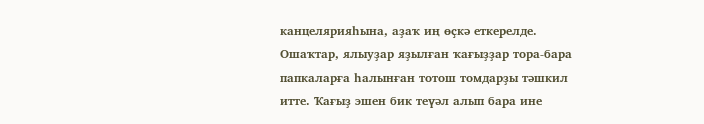канцелярияһына, аҙаҡ иң өҫкә еткерелде. Ошаҡтар, ялыуҙар яҙылған ҡағыҙҙар тора-бара папкаларға һалынған тотош томдарҙы тәшкил итте. Ҡағыҙ эшен бик теүәл алып бара ине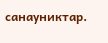санауниктар.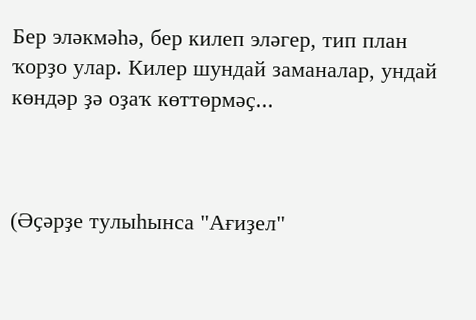Бер эләкмәһә, бер килеп эләгер, тип план ҡорҙо улар. Килер шундай заманалар, ундай көндәр ҙә оҙаҡ көттөрмәҫ...



(Әҫәрҙе тулыһынса "Ағиҙел"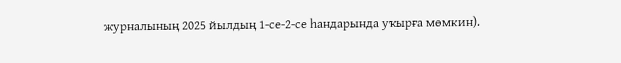журналының 2025 йылдың 1-се-2-се һандарында уҡырға мөмкин).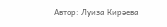Автор: Луиза Кирәева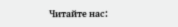Читайте нас: